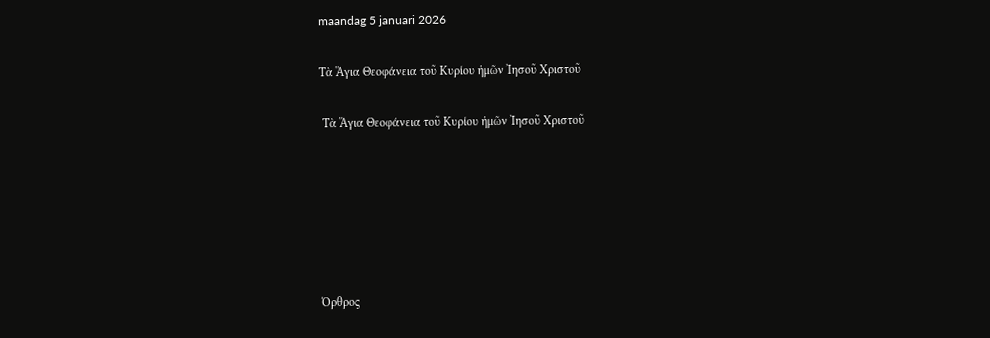maandag 5 januari 2026

Τὰ Ἅγια Θεοφάνεια τοῦ Κυρίου ἡμῶν Ἰησοῦ Χριστοῦ

 Τὰ Ἅγια Θεοφάνεια τοῦ Κυρίου ἡμῶν Ἰησοῦ Χριστοῦ






Όρθρος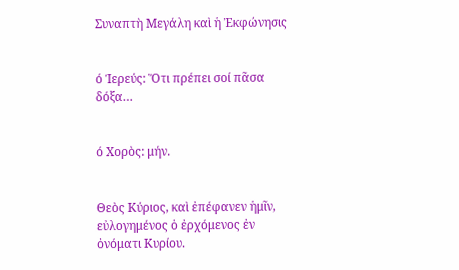Συναπτὴ Μεγάλη καὶ ἡ Ἐκφώνησις


ό Ίερεύς: Ὅτι πρέπει σοί πᾶσα δόξα…


ό Χορὸς: μήν.


Θεὸς Κύριος, καὶ ἐπέφανεν ἡμῖν, εὐλογημένος ὁ ἐρχόμενος ἐν ὀνόματι Κυρίου.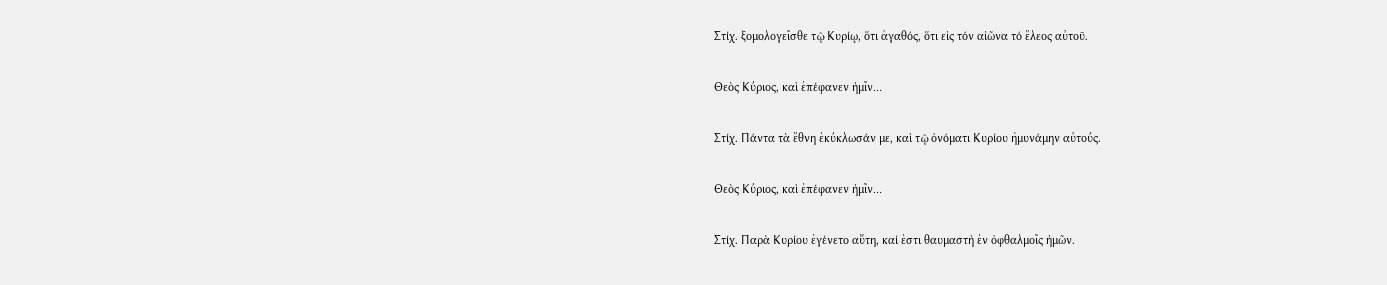Στίχ. ξομολογεῖσθε τῷ Κυρίῳ, ὅτι ἀγαθός, ὅτι εἰς τόν αἰῶνα τό ἔλεος αὐτοῡ.


Θεὸς Κύριος, καὶ ἐπέφανεν ἡμῖν…


Στίχ. Πάντα τὰ ἔθνη ἐκύκλωσάν με, καὶ τῷ ὀνόματι Κυρίου ἠμυνάμην αὐτούς.


Θεὸς Κύριος, καὶ ἐπέφανεν ἡμῖν…


Στίχ. Παρὰ Κυρίου ἐγένετο αὕτη, καί ἐστι θαυμαστὴ ἐν ὀφθαλμοῖς ἡμῶν.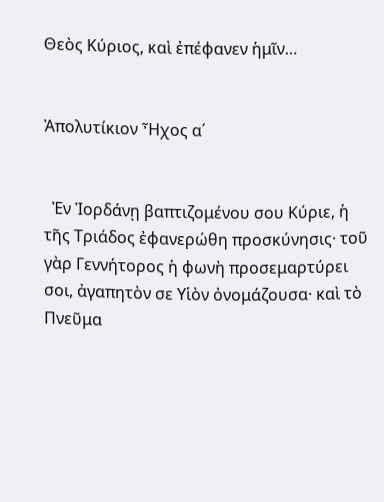Θεὸς Κύριος, καὶ ἐπέφανεν ἡμῖν…


Ἀπολυτίκιον Ἦχος α΄


  Ἐν Ἰορδάνῃ βαπτιζομένου σου Κύριε, ἡ τῆς Τριάδος ἐφανερώθη προσκύνησις· τοῦ γὰρ Γεννήτορος ἡ φωνὴ προσεμαρτύρει σοι, ἀγαπητὸν σε Υἱὸν ὀνομάζουσα· καὶ τὸ Πνεῦμα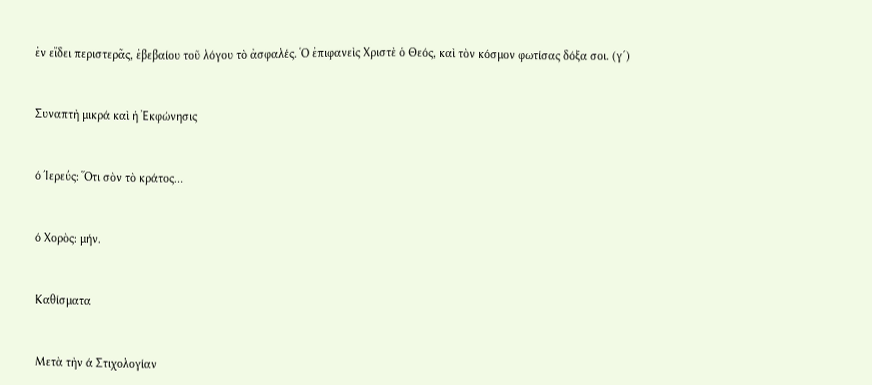ἐν εἴδει περιστερᾶς, ἐβεβαίου τοῦ λόγου τὸ ἀσφαλές. Ὁ ἐπιφανεὶς Χριστὲ ὁ Θεός, καὶ τὸν κόσμον φωτίσας δόξα σοι. (γ´)


Συναπτὴ μικρά καὶ ἡ Ἐκφώνησις


ό Ίερεύς: Ὅτι σὸν τὸ κράτος…


ό Χορὸς: μήν.


Καθίσματα


Μετὰ τὴν ά Στιχολογίαν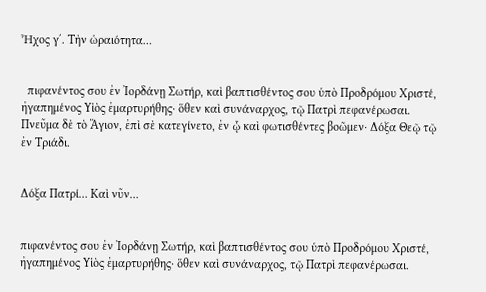Ἦχος γ΄. Τὴν ὡραιότητα…


  πιφανέντος σου ἐν Ἰορδάνῃ Σωτήρ, καὶ βαπτισθέντος σου ὑπὸ Προδρόμου Χριστέ, ἠγαπημένος Υἱὸς ἐμαρτυρήθης· ὅθεν καὶ συνάναρχος, τῷ Πατρὶ πεφανέρωσαι. Πνεῦμα δὲ τὸ Ἅγιον, ἐπὶ σὲ κατεγίνετο, ἐν ᾧ καὶ φωτισθέντες βοῶμεν· Δόξα Θεῷ τῷ ἐν Τριάδι.


Δόξα Πατρί… Καὶ νῦν…


πιφανέντος σου ἐν Ἰορδάνῃ Σωτήρ, καὶ βαπτισθέντος σου ὑπὸ Προδρόμου Χριστέ, ἠγαπημένος Υἱὸς ἐμαρτυρήθης· ὅθεν καὶ συνάναρχος, τῷ Πατρὶ πεφανέρωσαι.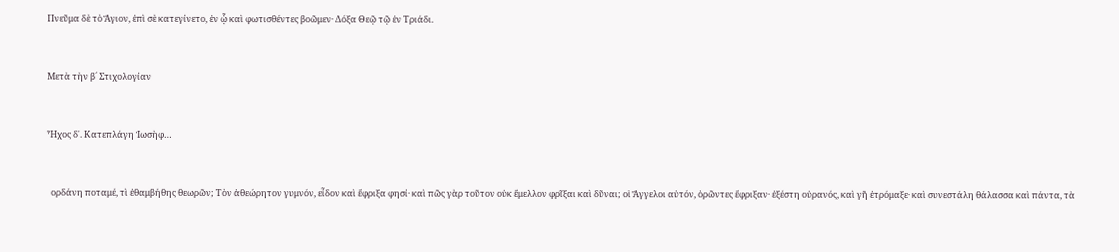Πνεῦμα δὲ τὸ Ἅγιον, ἐπὶ σὲ κατεγίνετο, ἐν ᾧ καὶ φωτισθέντες βοῶμεν· Δόξα Θεῷ τῷ ἐν Τριάδι.


Μετὰ τὴν β´ Στιχολογίαν


Ἦχος δ᾽. Κατεπλάγη Ἰωσὴφ…


  ορδάνη ποταμέ, τὶ ἐθαμβήθης θεωρῶν; Τὸν ἀθεώρητον γυμνόν, εἶδον καὶ ἔφριξα φησί· καὶ πῶς γὰρ τοῦτον οὐκ ἔμελλον φρῖξαι καὶ δῦναι; οἱ Ἄγγελοι αὐτόν, ὁρῶντες ἔφριξαν· ἐξέστη οὐρανός, καὶ γῆ ἐτρόμαξε· καὶ συνεστάλη θάλασσα καὶ πάντα, τὰ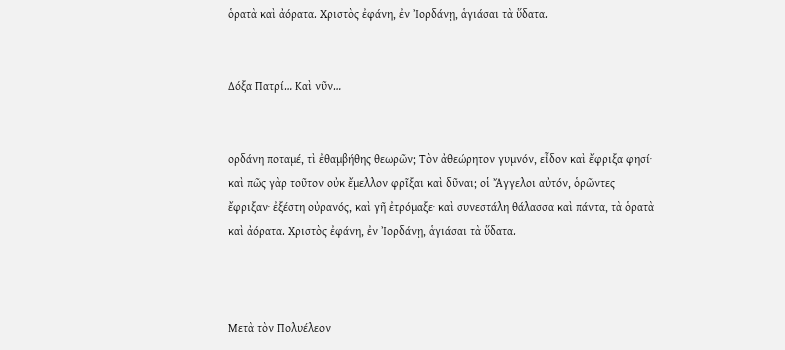ὁρατὰ καὶ ἀόρατα. Χριστὸς ἐφάνη, ἐν Ἰορδάνῃ, ἁγιάσαι τὰ ὕδατα.


Δόξα Πατρί… Καὶ νῦν…


ορδάνη ποταμέ, τὶ ἐθαμβήθης θεωρῶν; Τὸν ἀθεώρητον γυμνόν, εἶδον καὶ ἔφριξα φησί· καὶ πῶς γὰρ τοῦτον οὐκ ἔμελλον φρῖξαι καὶ δῦναι; οἱ Ἄγγελοι αὐτόν, ὁρῶντες ἔφριξαν· ἐξέστη οὐρανός, καὶ γῆ ἐτρόμαξε· καὶ συνεστάλη θάλασσα καὶ πάντα, τὰ ὁρατὰ καὶ ἀόρατα. Χριστὸς ἐφάνη, ἐν Ἰορδάνῃ, ἁγιάσαι τὰ ὕδατα.



Μετὰ τὸν Πολυέλεον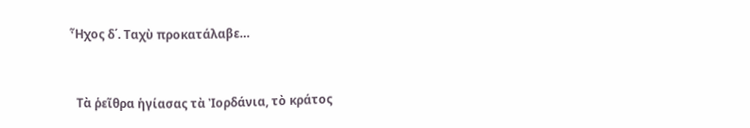Ἦχος δ΄. Ταχὺ προκατάλαβε…


  Τὰ ῥεῖθρα ἡγίασας τὰ Ἰορδάνια, τὸ κράτος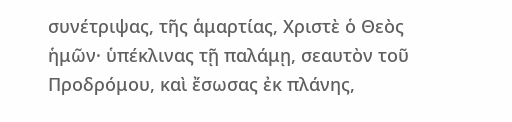συνέτριψας, τῆς ἁμαρτίας, Χριστὲ ὁ Θεὸς ἡμῶν· ὑπέκλινας τῇ παλάμῃ, σεαυτὸν τοῦ Προδρόμου, καὶ ἔσωσας ἐκ πλάνης,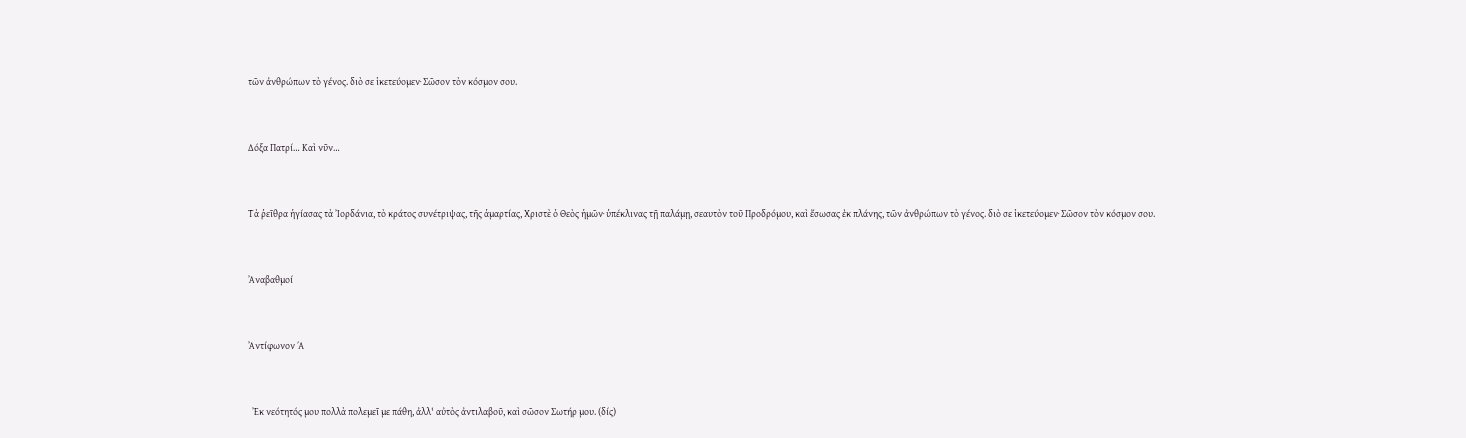τῶν ἀνθρώπων τὸ γένος. διὸ σε ἱκετεύομεν· Σῶσον τὸν κόσμον σου.


Δόξα Πατρί… Καὶ νῦν…


Τὰ ῥεῖθρα ἡγίασας τὰ Ἰορδάνια, τὸ κράτος συνέτριψας, τῆς ἁμαρτίας, Χριστὲ ὁ Θεὸς ἡμῶν· ὑπέκλινας τῇ παλάμῃ, σεαυτὸν τοῦ Προδρόμου, καὶ ἔσωσας ἐκ πλάνης, τῶν ἀνθρώπων τὸ γένος. διὸ σε ἱκετεύομεν· Σῶσον τὸν κόσμον σου.


Ἀναβαθμοί


Ἀντίφωνον Ά


  Ἐκ νεότητός μου πολλὰ πολεμεῖ με πάθη, ἀλλ' αὐτὸς ἀντιλαβοῦ, καὶ σῶσον Σωτήρ μου. (δίς)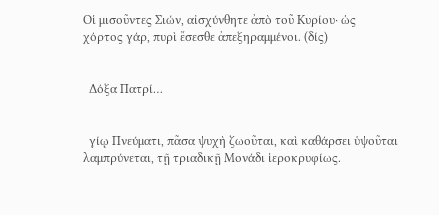Οἱ μισοῦντες Σιών, αἰσχύνθητε ἀπὸ τοῦ Κυρίου· ὡς χόρτος γάρ, πυρὶ ἔσεσθε ἀπεξηραμμένοι. (δίς)


  Δόξα Πατρί…


  γίῳ Πνεύματι, πᾶσα ψυχὴ ζωοῦται, καὶ καθάρσει ὑψοῦται λαμπρύνεται, τῇ τριαδικῇ Μονάδι ἱεροκρυφίως.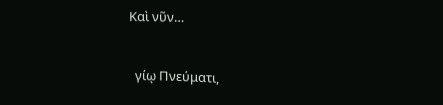Καὶ νῦν…


  γίῳ Πνεύματι,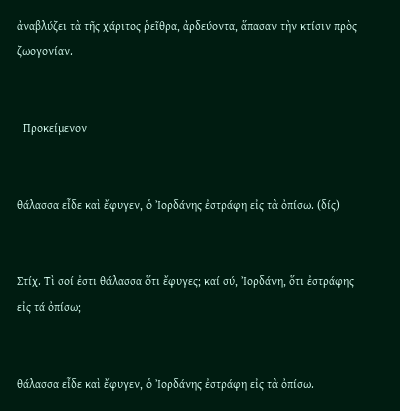ἀναβλύζει τὰ τῆς χάριτος ῥεῖθρα, ἀρδεύοντα, ἅπασαν τὴν κτίσιν πρὸς ζωογονίαν.


  Προκείμενον


θάλασσα εἶδε καὶ ἔφυγεν, ὁ Ἰορδάνης ἐστράφη εἰς τὰ ὀπίσω. (δίς)


Στίχ. Τὶ σοί ἐστι θάλασσα ὅτι ἔφυγες; καί σύ, Ἰορδάνη, ὅτι ἐστράφης εἰς τά ὀπίσω;


θάλασσα εἶδε καὶ ἔφυγεν, ὁ Ἰορδάνης ἐστράφη εἰς τὰ ὀπίσω.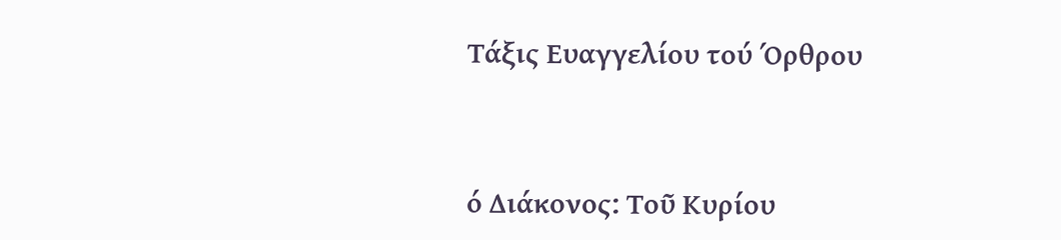Τάξις Ευαγγελίου τού Όρθρου


ό Διάκονος: Τοῦ Κυρίου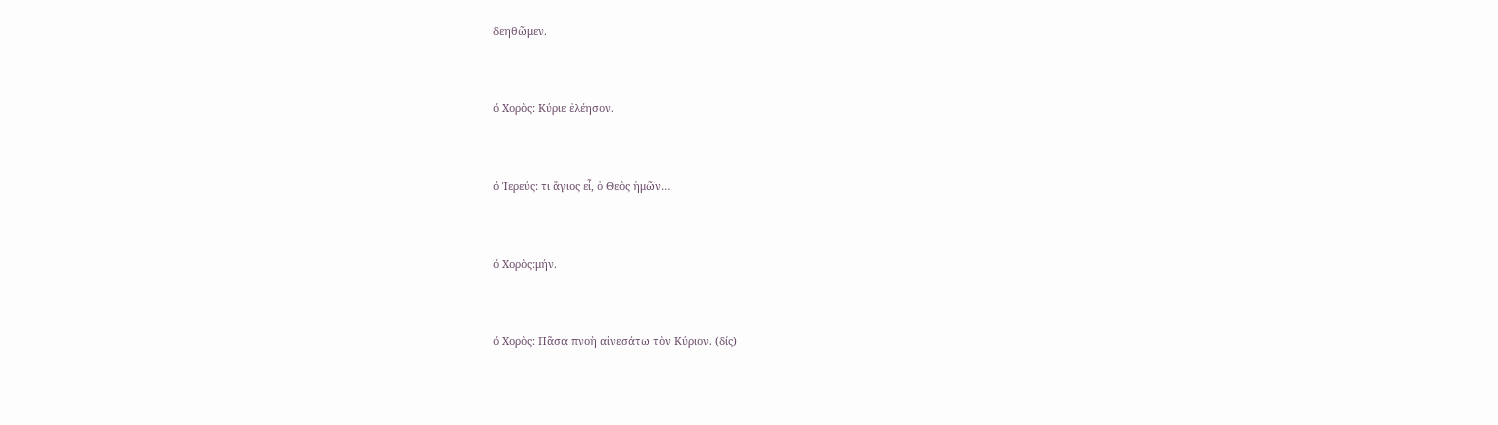δεηθῶμεν.


ό Χορὸς: Κύριε ἐλέησον.


ό Ίερεύς: τι ἅγιος εἶ, ὁ Θεὸς ἡμῶν…


ό Χορὸς:μήν.


ό Χορὸς: Πᾶσα πνοὴ αἰνεσάτω τὸν Κύριον. (δίς)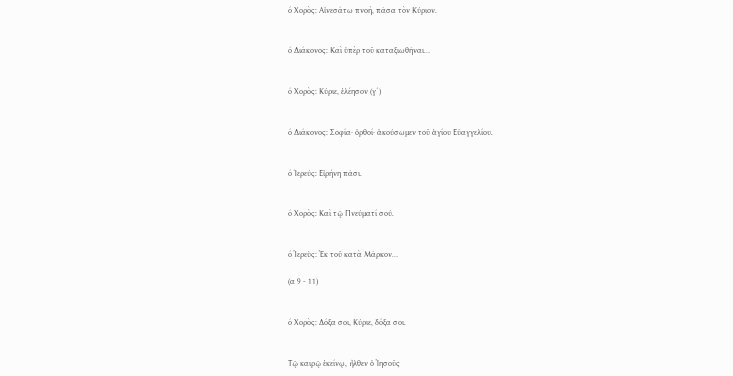ό Χορὸς: Αἰνεσάτω πνοὴ, πᾶσα τὸν Κύριον.


ό Διάκονος: Καὶ ὑπὲρ τοῦ καταξιωθῆναι…


ό Χορὸς: Κύριε, ἐλέησον (γ´)


ό Διάκονος: Σοφία· ὀρθοί· ἀκούσωμεν τοῦ ἁγίου Εὐαγγελίου.


ό Ίερεύς: Εἰρήνη πᾶσι.


ό Χορὸς: Καὶ τῷ Πνεύματί σού.


ό Ἱερεὺς: Ἐκ τοῦ κατὰ Μᾶρκον…

(α 9 - 11)


ό Χορὸς: Δόξα σοι, Κύριε, δόξα σοι.


Τῷ καιρῷ ἐκείνῳ, ἦλθεν ὁ Ἰησοῦς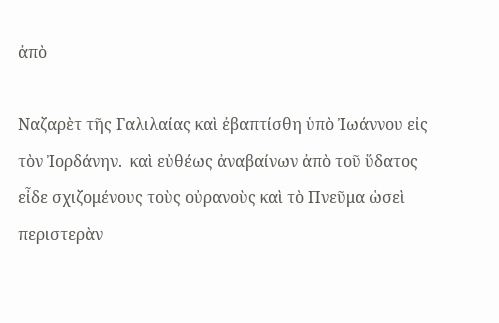ἀπὸ

Ναζαρὲτ τῆς Γαλιλαίας καὶ ἐβαπτίσθη ὑπὸ Ἰωάννου εἰς τὸν Ἰορδάνην.  καὶ εὐθέως ἀναβαίνων ἀπὸ τοῦ ὕδατος εἶδε σχιζομένους τοὺς οὐρανοὺς καὶ τὸ Πνεῦμα ὡσεὶ περιστερὰν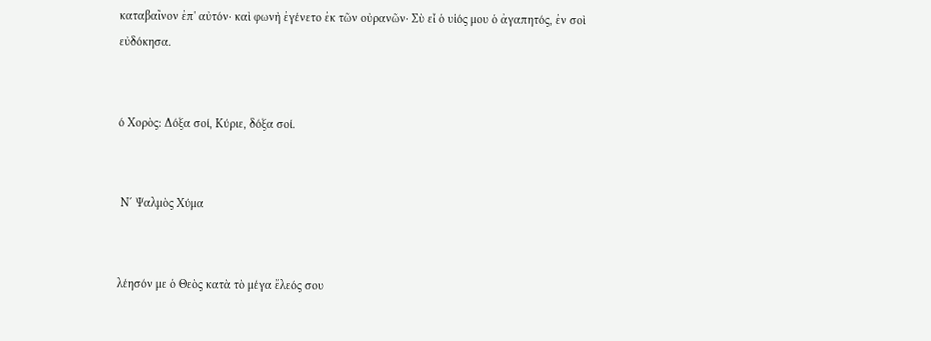καταβαῖνον ἐπ' αὐτόν· καὶ φωνὴ ἐγένετο ἐκ τῶν οὐρανῶν· Σὺ εἶ ὁ υἱός μου ὁ ἀγαπητός, ἐν σοὶ εὐδόκησα.


ό Χορὸς: Δόξα σοί, Κύριε, δόξα σοί.


 Ν´ Ψαλμὸς Χύμα


λέησόν με ὁ Θεὸς κατὰ τὸ μέγα ἔλεός σου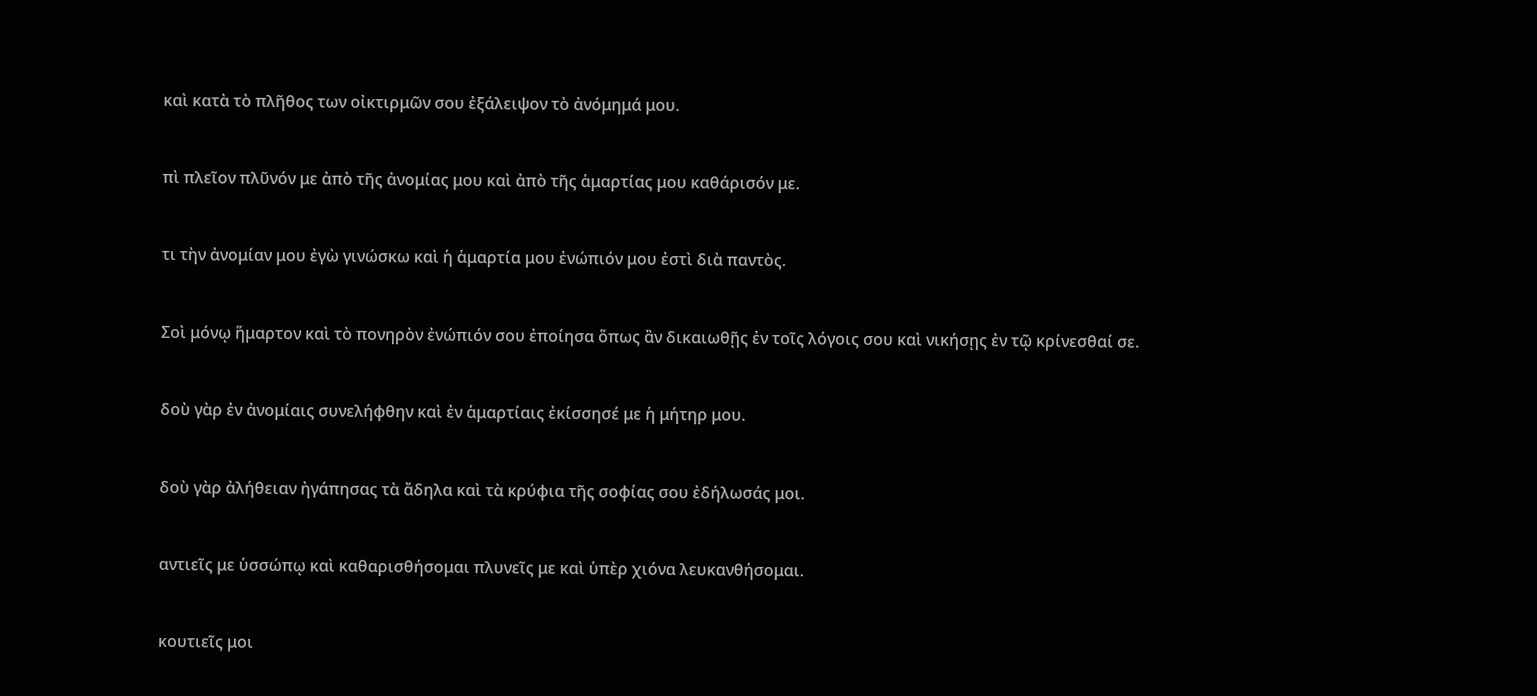καὶ κατὰ τὸ πλῆθος των οἰκτιρμῶν σου ἐξάλειψον τὸ ἀνόμημά μου.


πὶ πλεῖον πλῦνόν με ἀπὸ τῆς ἀνομίας μου καὶ ἀπὸ τῆς ἁμαρτίας μου καθάρισόν με.


τι τὴν ἀνομίαν μου ἐγὼ γινώσκω καὶ ἡ ἁμαρτία μου ἐνώπιόν μου ἐστὶ διὰ παντὸς.


Σοὶ μόνῳ ἥμαρτον καὶ τὸ πονηρὸν ἐνώπιόν σου ἐποίησα ὅπως ἂν δικαιωθῇς ἐν τοῖς λόγοις σου καὶ νικήσῃς ἐν τῷ κρίνεσθαί σε.


δοὺ γὰρ ἐν ἀνομίαις συνελήφθην καὶ ἐν ἁμαρτίαις ἐκίσσησέ με ἡ μήτηρ μου.


δοὺ γὰρ ἀλήθειαν ἠγάπησας τὰ ἄδηλα καὶ τὰ κρύφια τῆς σοφίας σου ἐδήλωσάς μοι.


αντιεῖς με ὑσσώπῳ καὶ καθαρισθήσομαι πλυνεῖς με καὶ ὑπὲρ χιόνα λευκανθήσομαι.


κουτιεῖς μοι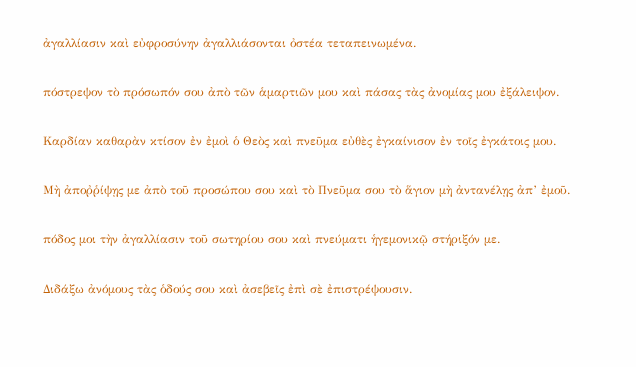ἀγαλλίασιν καὶ εὐφροσύνην ἀγαλλιάσονται ὀστέα τεταπεινωμένα.


πόστρεψον τὸ πρόσωπόν σου ἀπὸ τῶν ἁμαρτιῶν μου καὶ πάσας τὰς ἀνομίας μου ἐξάλειψον.


Καρδίαν καθαρὰν κτίσον ἐν ἐμοὶ ὁ Θεὸς καὶ πνεῦμα εὐθὲς ἐγκαίνισον ἐν τοῖς ἐγκάτοις μου.


Μὴ ἀποῤῥίψῃς με ἀπὸ τοῦ προσώπου σου καὶ τὸ Πνεῦμα σου τὸ ἅγιον μὴ ἀντανέλῃς ἀπ’ ἐμοῦ.


πόδος μοι τὴν ἀγαλλίασιν τοῦ σωτηρίου σου καὶ πνεύματι ἡγεμονικῷ στήριξόν με.


Διδάξω ἀνόμους τὰς ὁδούς σου καὶ ἀσεβεῖς ἐπὶ σὲ ἐπιστρέψουσιν.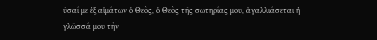ῦσαί με ἐξ αἱμάτων ὁ Θεὸς, ὁ Θεὸς τῆς σωτηρίας μου, ἀγαλλιάσεται ἡ γλῶσσά μου τὴν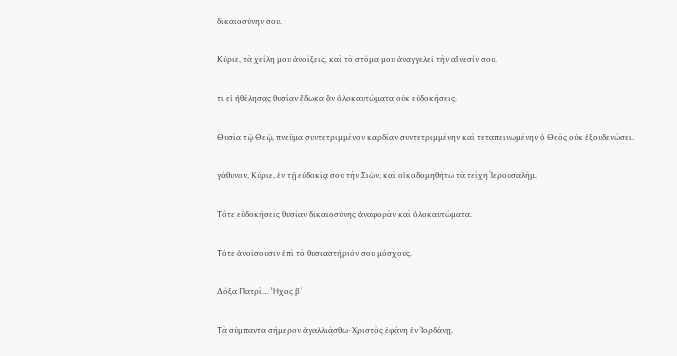δικαιοσύνην σου.


Κύριε, τὰ χείλη μου ἀνοίξεις, καὶ τὸ στόμα μου ἀναγγελεῖ τὴν αἴνεσίν σου.


τι εἰ ἠθέλησας θυσίαν ἔδωκα ἂν ὁλοκαυτώματα οὐκ εὐδοκήσεις.


Θυσία τῷ Θεῷ, πνεῦμα συντετριμμένον καρδίαν συντετριμμένην καὶ τεταπεινωμένην ὁ Θεὸς οὐκ ἐξουδενώσει.


γάθυνον, Κύριε, ἐν τῇ εὐδοκίᾳ σου τὴν Σιὼν, καὶ οἰκοδομηθήτω τὰ τείχη Ἱερουσαλήμ.


Τότε εὐδοκήσεις θυσίαν δικαιοσύνης ἀναφορὰν καὶ ὁλοκαυτώματα.


Τότε ἀνοίσουσιν ἐπὶ τὸ θυσιαστήριόν σου μόσχους.


Δόξα Πατρὶ… Ἦχος β´


Τὰ σύμπαντα σήμερον ἀγαλλιάσθω· Χριστὸς ἐφάνη ἐν Ἰορδάνῃ.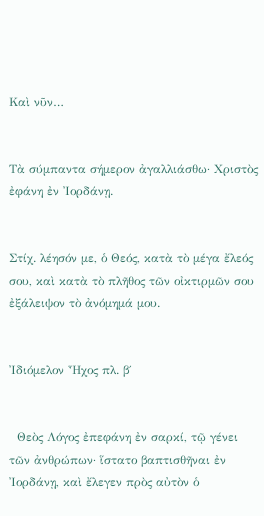Καὶ νῦν…


Τὰ σύμπαντα σήμερον ἀγαλλιάσθω· Χριστὸς ἐφάνη ἐν Ἰορδάνῃ.


Στίχ. λέησόν με, ὁ Θεός, κατὰ τὸ μέγα ἔλεός σου, καὶ κατὰ τὸ πλῆθος τῶν οἰκτιρμῶν σου ἐξάλειψον τὸ ἀνόμημά μου.


Ἰδιόμελον Ἦχος πλ. β΄


  Θεὸς Λόγος ἐπεφάνη ἐν σαρκί, τῷ γένει τῶν ἀνθρώπων· ἵστατο βαπτισθῆναι ἐν Ἰορδάνῃ, καὶ ἔλεγεν πρὸς αὐτὸν ὁ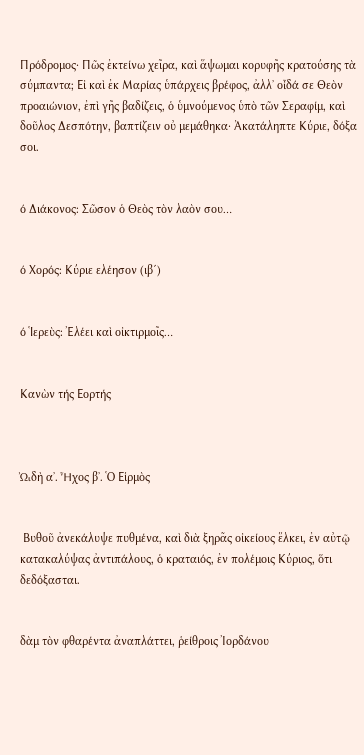Πρόδρομος· Πῶς ἐκτείνω χεῖρα, καὶ ἅψωμαι κορυφῆς κρατούσης τὰ σύμπαντα; Εἰ καὶ ἐκ Μαρίας ὑπάρχεις βρέφος, ἀλλ᾽ οἶδά σε Θεὸν προαιώνιον, ἐπὶ γῆς βαδίζεις, ὁ ὑμνούμενος ὑπὸ τῶν Σεραφίμ, καὶ δοῦλος Δεσπότην, βαπτίζειν οὐ μεμάθηκα· Ἀκατάληπτε Κύριε, δόξα σοι.


ό Διάκονος: Σῶσον ὁ Θεὸς τὸν λαὸν σου…


ό Χορός: Κύριε ελέησον (ιβ´)


ό Ἱερεὺς: Ἐλέει καὶ οἰκτιρμοῖς…


Κανὼν τής Εορτής



ᾨδὴ α᾽. Ἦχος β᾽. Ὁ Εἱρμὸς


 Βυθοῦ ἀνεκάλυψε πυθμένα, καὶ διὰ ξηρᾶς οἰκείους ἕλκει, ἐν αὐτῷ κατακαλύψας ἀντιπάλους, ὁ κραταιός, ἐν πολέμοις Κύριος, ὅτι δεδόξασται.


δὰμ τὸν φθαρέντα ἀναπλάττει, ῥείθροις Ἰορδάνου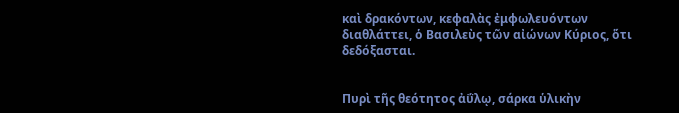καὶ δρακόντων, κεφαλὰς ἐμφωλευόντων διαθλάττει, ὁ Βασιλεὺς τῶν αἰώνων Κύριος, ὅτι δεδόξασται.


Πυρὶ τῆς θεότητος ἀΰλῳ, σάρκα ὑλικὴν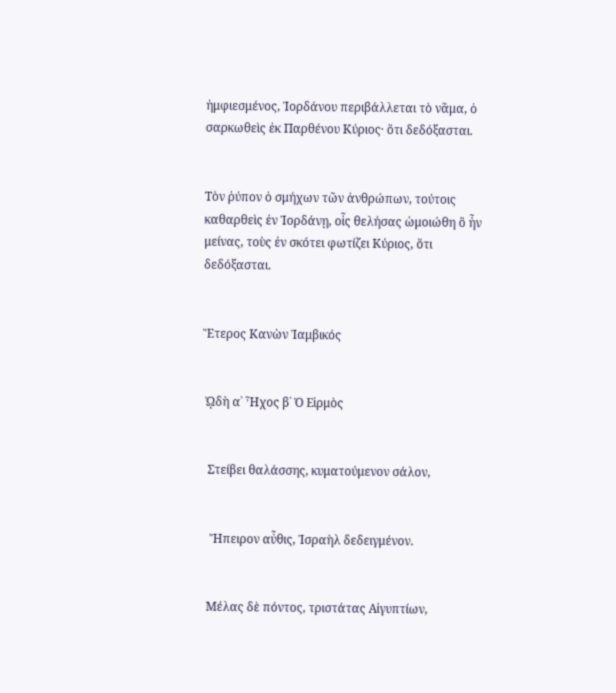ἠμφιεσμένος, Ἰορδάνου περιβάλλεται τὸ νᾶμα, ὁ σαρκωθεὶς ἐκ Παρθένου Κύριος· ὅτι δεδόξασται.


Τὸν ῥύπον ὁ σμήχων τῶν ἀνθρώπων, τούτοις καθαρθεὶς ἐν Ἰορδάνῃ, οἷς θελήσας ὡμοιώθη ὃ ἦν μείνας, τοὺς ἐν σκότει φωτίζει Κύριος, ὅτι δεδόξασται.


Ἕτερος Κανὼν Ἰαμβικός


 ᾨδὴ α᾽ Ἦχος β᾽ Ὁ Εἱρμὸς


  Στείβει θαλάσσης, κυματούμενον σάλον,


   Ἤπειρον αὖθις, Ἰσραὴλ δεδειγμένον.


  Μέλας δὲ πόντος, τριστάτας Αἰγυπτίων,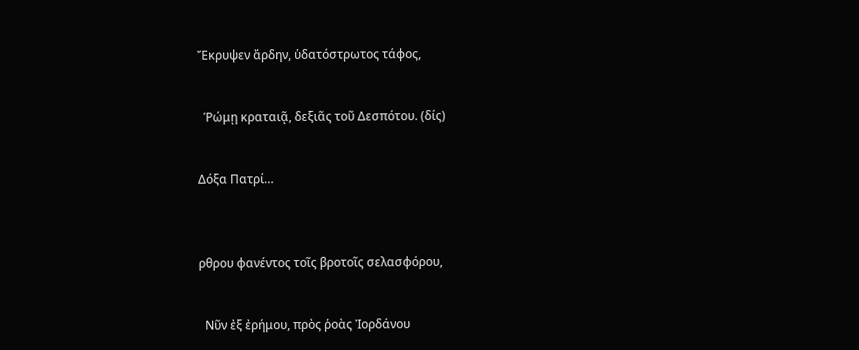Ἔκρυψεν ἄρδην, ὑδατόστρωτος τάφος,


  Ῥώμῃ κραταιᾷ, δεξιᾶς τοῦ Δεσπότου. (δίς)


Δόξα Πατρί…



ρθρου φανέντος τοῖς βροτοῖς σελασφόρου,


  Νῦν ἐξ ἐρήμου, πρὸς ῥοὰς Ἰορδάνου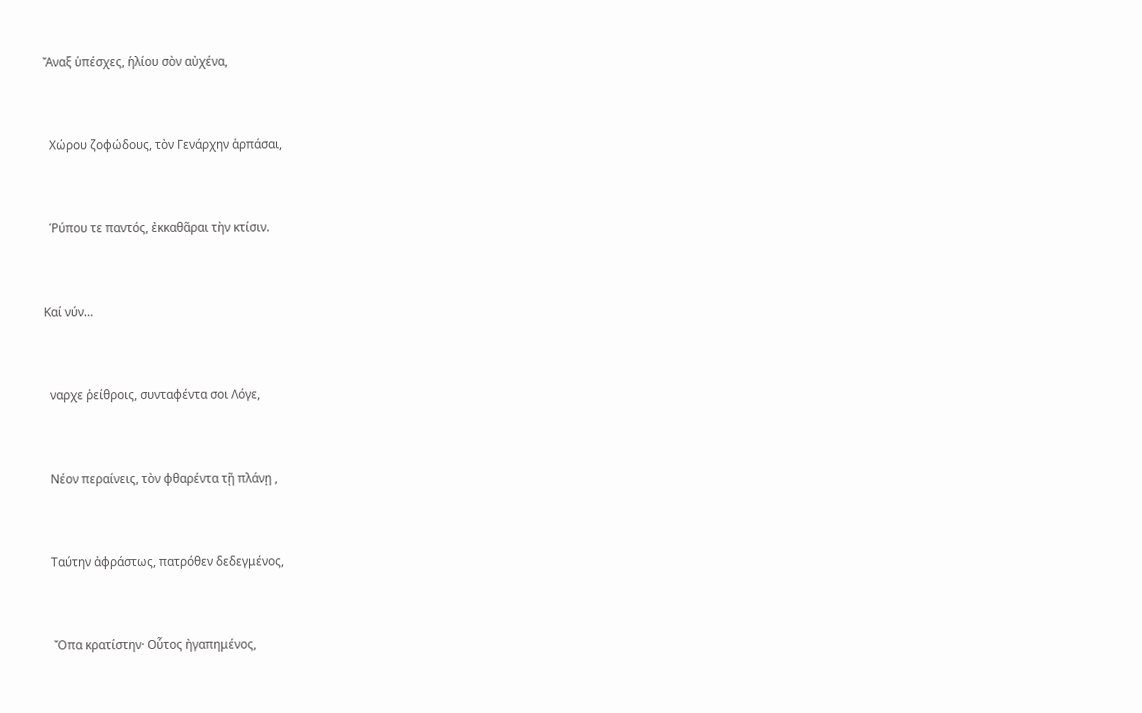Ἄναξ ὑπέσχες, ἡλίου σὸν αὐχένα,


  Χώρου ζοφώδους, τὸν Γενάρχην ἁρπάσαι,


  Ῥύπου τε παντός, ἐκκαθᾶραι τὴν κτίσιν.


Καί νύν…


  ναρχε ῥείθροις, συνταφέντα σοι Λόγε,


  Νέον περαίνεις, τὸν φθαρέντα τῇ πλάνῃ ,


  Ταύτην ἀφράστως, πατρόθεν δεδεγμένος,


   Ὄπα κρατίστην· Οὗτος ἠγαπημένος,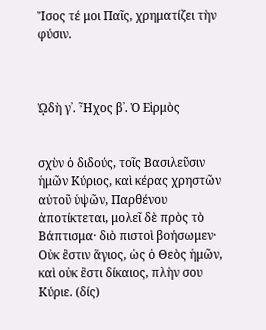Ἴσος τέ μοι Παῖς, χρηματίζει τὴν φύσιν.



ᾨδὴ γ᾽. Ἦχος β᾽. Ὁ Εἱρμὸς


σχὺν ὁ διδούς, τοῖς Βασιλεῦσιν ἡμῶν Κύριος, καὶ κέρας χρηστῶν αὐτοῦ ὑψῶν, Παρθένου ἀποτίκτεται, μολεῖ δὲ πρὸς τὸ Βάπτισμα· διὸ πιστοὶ βοήσωμεν· Οὐκ ἒστιν ἅγιος, ὡς ὁ Θεὸς ἡμῶν, καὶ οὐκ ἒστι δίκαιος, πλὴν σου Κύριε. (δίς)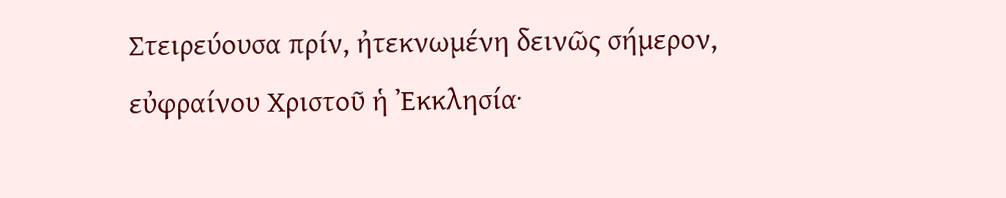Στειρεύουσα πρίν, ἠτεκνωμένη δεινῶς σήμερον, εὐφραίνου Χριστοῦ ἡ Ἐκκλησία·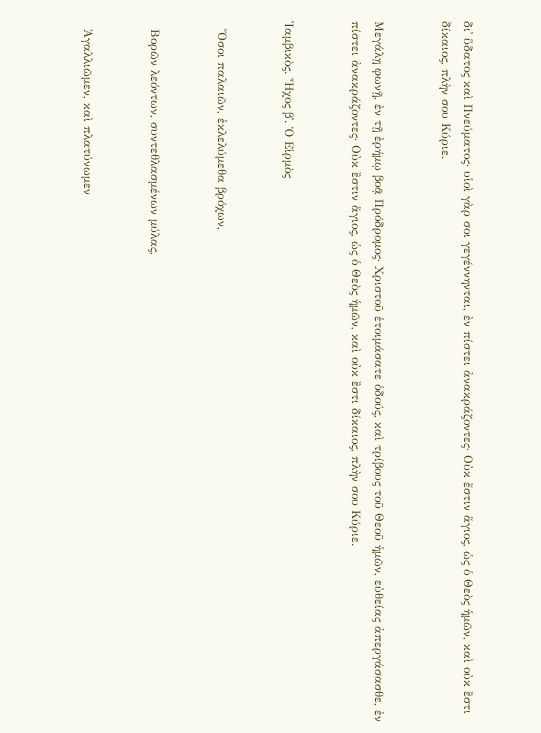δι᾽ ὕδατος καὶ Πνεύματος· υἱοὶ γὰρ σοι γεγέννηνται, ἐν πίστει ἀνακράζοντες· Οὐκ ἔστιν ἅγιος, ὡς ὁ Θεὸς ἡμῶν, καὶ οὐκ ἒστι δίκαιος, πλὴν σου Κύριε.


Μεγάλῃ φωνῇ, ἐν τῇ ἐρήμῳ βοᾷ Πρόδρομος· Χριστοῦ ἑτοιμάσατε ὁδούς, καὶ τρίβους τοῦ Θεοῦ ἡμῶν, εὐθείας ἀπεργάσασθε, ἐν πίστει ἀνακράζοντες· Οὐκ ἒστιν ἅγιος, ὡς ὁ Θεὸς ἡμῶν, καὶ οὐκ ἒστι δίκαιος, πλὴν σου Κύριε.


Ἰαμβικὸς. Ἦχος β᾽. Ὁ Εἱρμὸς


  Ὅσοι παλαιῶν, ἐκλελύμεθα βρόχων,


  Βορῶν λεόντων, συντεθλασμένων μύλας,


  Ἀγαλλιῶμεν, καὶ πλατύνωμεν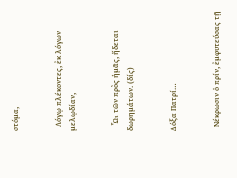στόμα,


  Λόγῳ πλέκοντες, ἐκ λόγων μελῳδίαν,


   ᾯ τῶν πρὸς ἡμᾶς, ἥδεται δωρημάτων. (δίς)


Δόξα Πατρί…


  Νέκρωσιν ὁ πρίν, ἐμφυτεύσας τῇ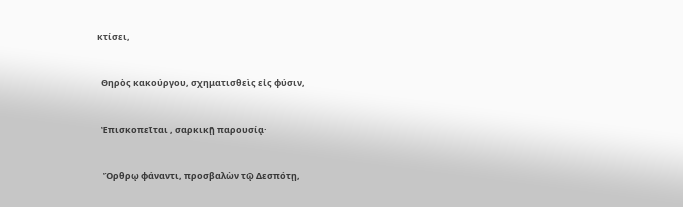κτίσει,


  Θηρὸς κακούργου, σχηματισθεὶς εἰς φύσιν,


  Ἐπισκοπεῖται , σαρκικῇ παρουσίᾳ·


   Ὄρθρῳ φάναντι, προσβαλὼν τῷ Δεσπότῃ,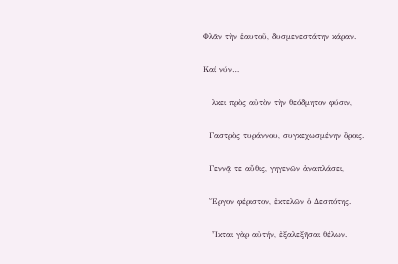Φλᾶν τὴν ἑαυτοῦ, δυσμενεστάτην κάραν.


Καί νύν…


   λκει πρὸς αὐτὸν τὴν θεόδμητον φύσιν,


  Γαστρὸς τυράννου, συγκεχωσμένην ὂροις.


  Γεννᾷ τε αὖθις, γηγενῶν ἀναπλάσει,


  Ἔργον φέριστον, ἐκτελῶν ὁ Δεσπότης.


   Ἷκται γὰρ αὐτήν, ἐξαλεξῆσαι θέλων.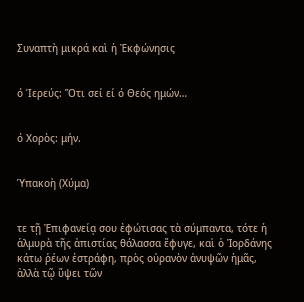Συναπτὴ μικρά καὶ ἡ Ἐκφώνησις


ό Ίερεύς: Ὅτι σεί εί ό Θεός ημών…


ό Χορὸς: μήν.


Ὑπακοὴ (Χύμα)


τε τῇ Ἐπιφανείᾳ σου ἐφώτισας τὰ σύμπαντα, τότε ἡ ἁλμυρὰ τῆς ἀπιστίας θάλασσα ἔφυγε, καὶ ὁ Ἰορδάνης κάτω ῥέων ἐστράφη, πρὸς οὐρανὸν ἀνυψῶν ἡμᾶς, ἀλλὰ τῷ ὕψει τῶν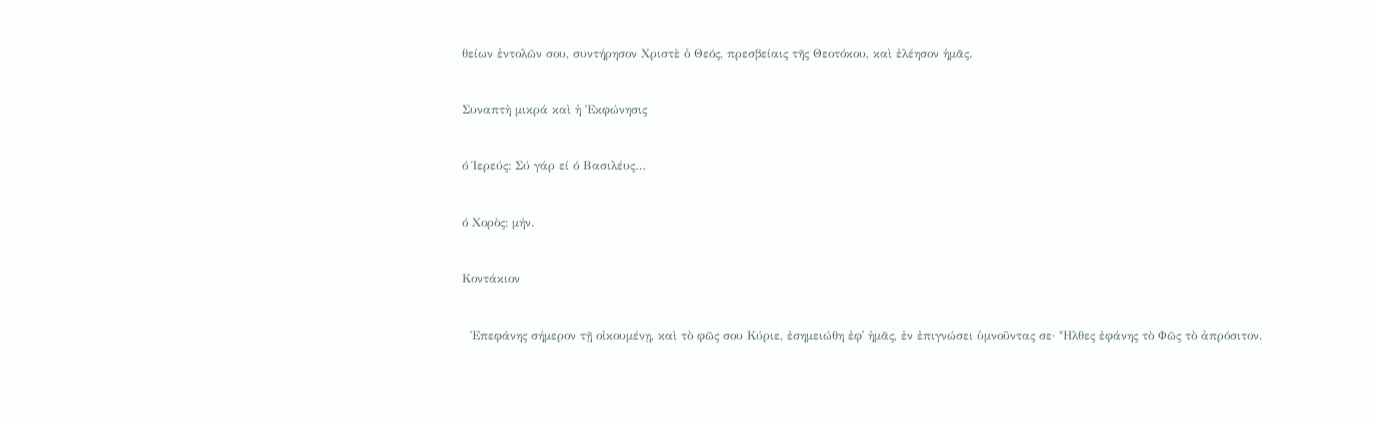θείων ἐντολῶν σου, συντήρησον Χριστὲ ὁ Θεός, πρεσβείαις τῆς Θεοτόκου, καὶ ἐλέησον ἡμᾶς.


Συναπτὴ μικρά καὶ ἡ Ἐκφώνησις


ό Ίερεύς: Σύ γάρ εί ό Βασιλέυς…


ό Χορὸς: μήν.


Κοντάκιον


  Ἐπεφάνης σήμερον τῇ οἰκουμένῃ, καὶ τὸ φῶς σου Κύριε, ἐσημειώθη ἐφ᾽ ἡμᾶς, ἐν ἐπιγνώσει ὑμνοῦντας σε· Ἦλθες ἐφάνης τὸ Φῶς τὸ ἀπρόσιτον.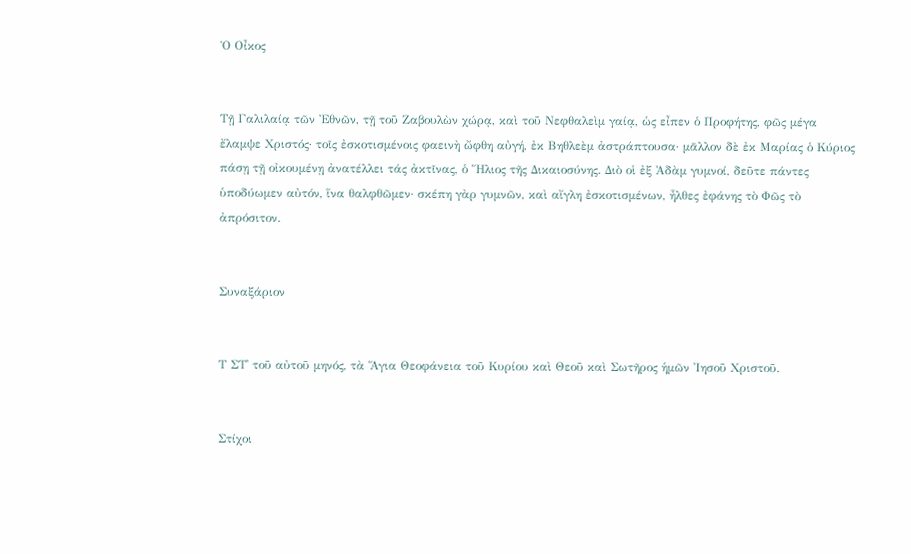Ὁ Οἶκος


Τῇ Γαλιλαίᾳ τῶν Ἐθνῶν, τῇ τοῦ Ζαβουλὼν χώρᾳ, καὶ τοῦ Νεφθαλεὶμ γαίᾳ, ὡς εἶπεν ὁ Προφήτης, φῶς μέγα ἔλαμψε Χριστός· τοῖς ἐσκοτισμένοις φαεινὴ ὤφθη αὐγή, ἐκ Βηθλεὲμ ἀστράπτουσα· μᾶλλον δὲ ἐκ Μαρίας ὁ Κύριος πάσῃ τῇ οἰκουμένῃ ἀνατέλλει τάς ἀκτῖνας, ὁ Ἥλιος τῆς Δικαιοσύνης. Διὸ οἱ ἐξ Ἀδὰμ γυμνοί, δεῦτε πάντες ὑποδύωμεν αὐτόν, ἵνα θαλφθῶμεν· σκέπη γὰρ γυμνῶν, καὶ αἴγλη ἐσκοτισμένων, ἦλθες ἐφάνης τὸ Φῶς τὸ ἀπρόσιτον.


Συναξάριον


Τ ΣΤ᾽ τοῦ αὐτοῦ μηνός, τὰ Ἅγια Θεοφάνεια τοῦ Κυρίου καὶ Θεοῦ καὶ Σωτῆρος ἡμῶν Ἰησοῦ Χριστοῦ.


Στίχοι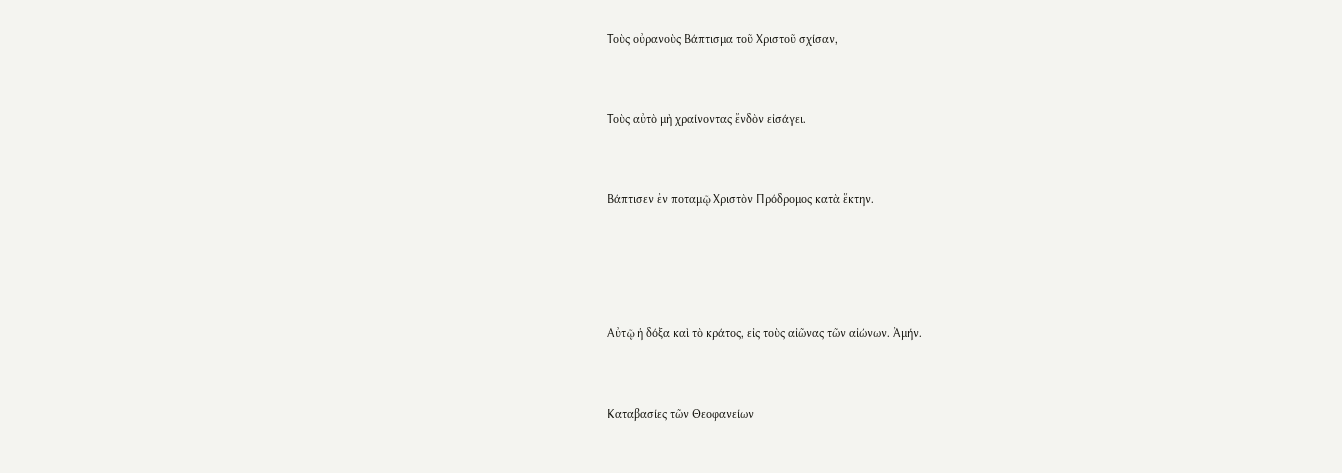Τοὺς οὐρανοὺς Βάπτισμα τοῦ Χριστοῦ σχίσαν,


Τοὺς αὐτὸ μὴ χραίνοντας ἔνδὸν εἰσάγει.


Βάπτισεν ἐν ποταμῷ Χριστὸν Πρόδρομος κατὰ ἕκτην.




Αὐτῷ ἡ δόξα καὶ τὸ κράτος, εἰς τοὺς αἰῶνας τῶν αἰώνων. Ἀμήν.


Καταβασίες τῶν Θεοφανείων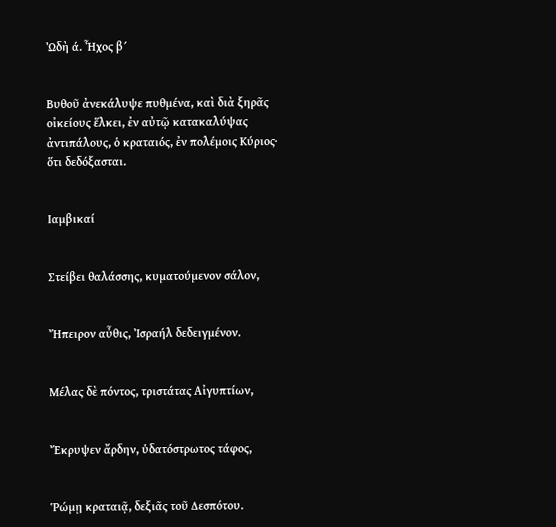Ὠδὴ ά. Ἦχος β´


Βυθοῦ ἀνεκάλυψε πυθμένα, καὶ διὰ ξηρᾶς οἰκείους ἕλκει, ἐν αὐτῷ κατακαλύψας ἀντιπάλους, ὁ κραταιός, ἐν πολέμοις Κύριος· ὅτι δεδόξασται.


Ιαμβικαί


Στείβει θαλάσσης, κυματούμενον σάλον,


Ἤπειρον αὖθις, Ἰσραήλ δεδειγμένον.


Μέλας δὲ πόντος, τριστάτας Αἰγυπτίων,


Ἔκρυψεν ἄρδην, ὑδατόστρωτος τάφος,


Ῥώμῃ κραταιᾷ, δεξιᾶς τοῦ Δεσπότου.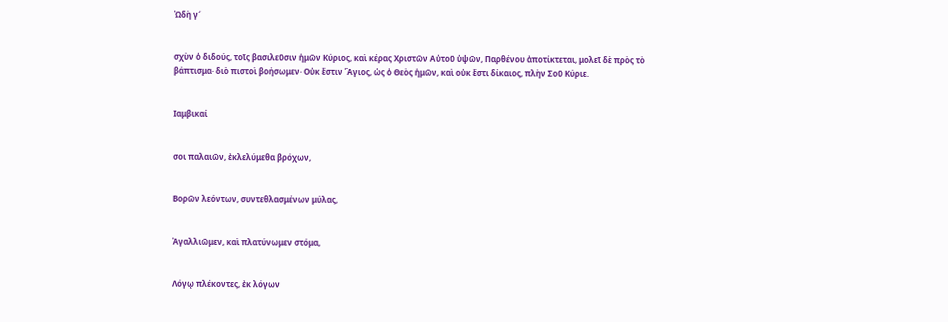Ὠδὴ γ´


σχὺν ὁ διδούς, τοῖς βασιλεῦσιν ἡμῶν Κύριος, καὶ κέρας Χριστῶν Αὐτοῦ ὑψῶν, Παρθένου ἀποτίκτεται, μολεῖ δὲ πρὸς τὸ βάπτισμα· διὸ πιστοὶ βοήσωμεν· Οὐκ ἔστιν Ἅγιος, ὡς ὁ Θεὸς ἡμῶν, καὶ οὐκ ἔστι δίκαιος, πλὴν Σοῦ Κύριε.


Ιαμβικαί


σοι παλαιῶν, ἐκλελύμεθα βρόχων,


Βορῶν λεόντων, συντεθλασμένων μύλας,


Ἀγαλλιῶμεν, καὶ πλατύνωμεν στόμα,


Λόγῳ πλέκοντες, ἐκ λόγων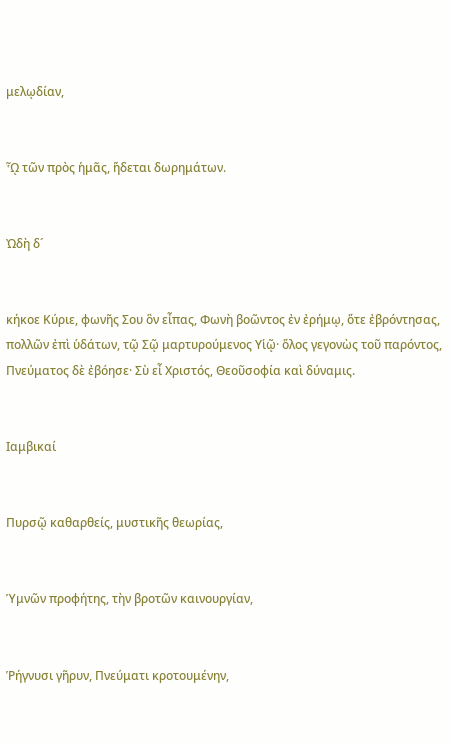μελῳδίαν,


ᾯ τῶν πρὸς ἡμᾶς, ἥδεται δωρημάτων.


Ὠδὴ δ´


κήκοε Κύριε, φωνῆς Σου ὃν εἶπας, Φωνὴ βοῶντος ἐν ἐρήμῳ, ὅτε ἐβρόντησας, πολλῶν ἐπὶ ὑδάτων, τῷ Σῷ μαρτυρούμενος Υἱῷ· ὅλος γεγονὼς τοῦ παρόντος, Πνεύματος δὲ ἐβόησε· Σὺ εἶ Χριστός, Θεοῦσοφία καὶ δύναμις.


Ιαμβικαί


Πυρσῷ καθαρθείς, μυστικῆς θεωρίας,


Ὑμνῶν προφήτης, τὴν βροτῶν καινουργίαν,


Ῥήγνυσι γῆρυν, Πνεύματι κροτουμένην,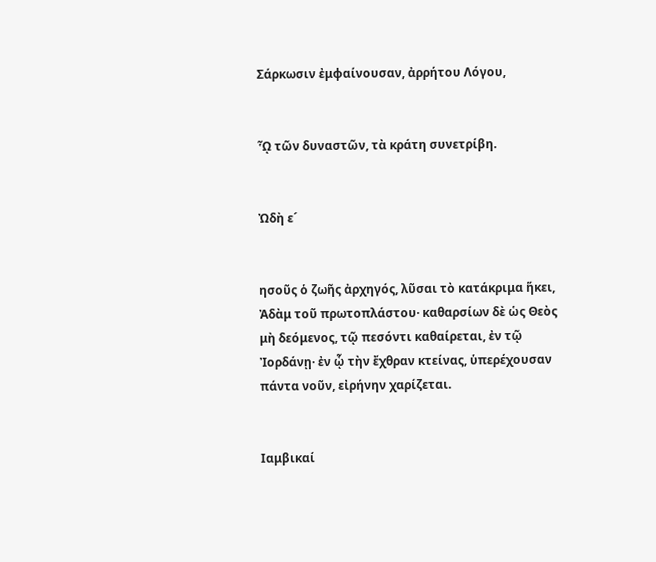Σάρκωσιν ἐμφαίνουσαν, ἀρρήτου Λόγου,


ᾯ τῶν δυναστῶν, τὰ κράτη συνετρίβη.


Ὠδὴ ε´


ησοῦς ὁ ζωῆς ἀρχηγός, λῦσαι τὸ κατάκριμα ἥκει, Ἀδὰμ τοῦ πρωτοπλάστου· καθαρσίων δὲ ὡς Θεὸς μὴ δεόμενος, τῷ πεσόντι καθαίρεται, ἐν τῷ Ἰορδάνῃ· ἐν ᾧ τὴν ἔχθραν κτείνας, ὑπερέχουσαν πάντα νοῦν, εἰρήνην χαρίζεται.


Ιαμβικαί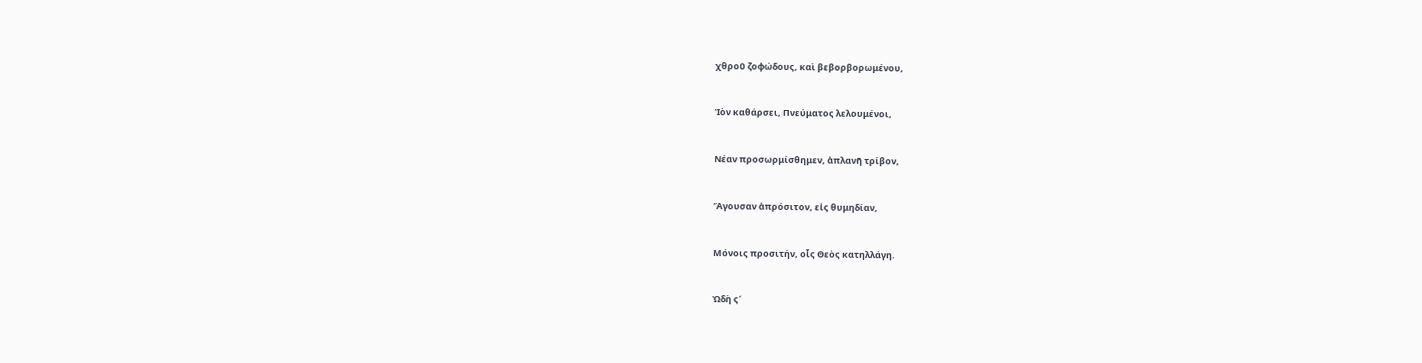χθροῦ ζοφώδους, καὶ βεβορβορωμένου,


Ἰὸν καθάρσει, Πνεύματος λελουμένοι,


Νέαν προσωρμίσθημεν, ἀπλανῆ τρίβον,


Ἄγουσαν ἀπρόσιτον, εἰς θυμηδίαν,


Μόνοις προσιτήν, οἷς Θεὸς κατηλλάγη.


Ὠδὴ ς´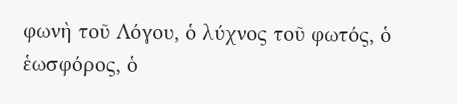φωνὴ τοῦ Λόγου, ὁ λύχνος τοῦ φωτός, ὁ ἑωσφόρος, ὁ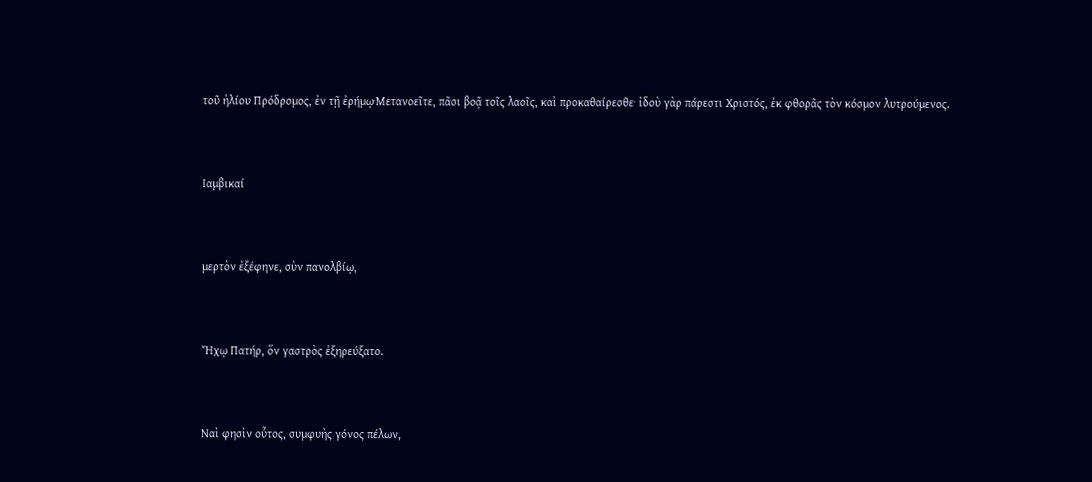τοῦ ἡλίου Πρόδρομος, ἐν τῇ ἐρήμῳ·Μετανοεῖτε, πᾶσι βοᾷ τοῖς λαοῖς, καὶ προκαθαίρεσθε· ἰδοὺ γὰρ πάρεστι Χριστός, ἐκ φθορᾶς τὸν κόσμον λυτρούμενος.


Ιαμβικαί


μερτὸν ἐξέφηνε, σὺν πανολβίῳ,


Ἤχῳ Πατήρ, ὅν γαστρὸς ἐξηρεύξατο.


Ναὶ φησὶν οὗτος, συμφυὴς γόνος πέλων,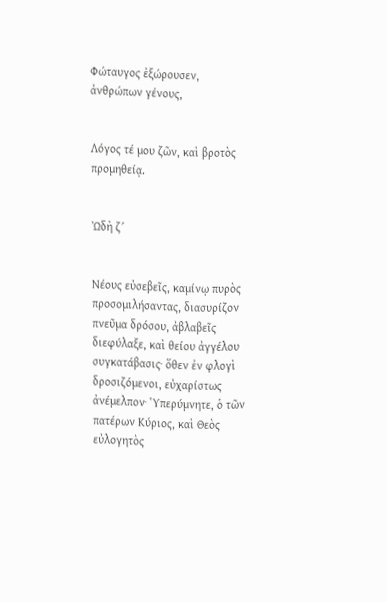Φώταυγος ἐξώρουσεν, ἀνθρώπων γένους,


Λόγος τέ μου ζῶν, καὶ βροτὸς προμηθείᾳ.


Ὠδὴ ζ´


Νέους εὐσεβεῖς, καμίνῳ πυρὸς προσομιλήσαντας, διασυρίζον πνεῦμα δρόσου, ἀβλαβεῖς διεφύλαξε, καὶ θείου ἀγγέλου συγκατάβασις· ὅθεν ἐν φλογὶ δροσιζόμενοι, εὐχαρίστως ἀνέμελπον· Ὑπερύμνητε, ὁ τῶν πατέρων Κύριος, καὶ Θεὸς εὐλογητὸς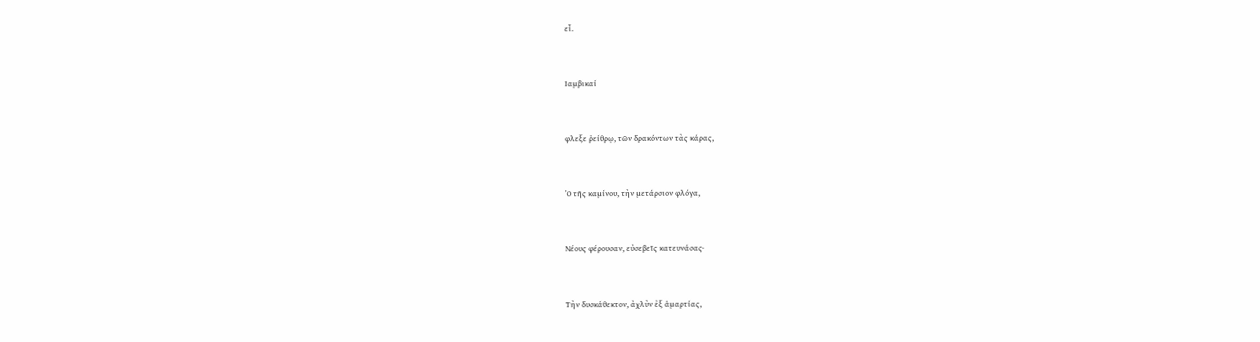εἶ.


Ιαμβικαί


φλεξε ῥείθρῳ, τῶν δρακόντων τὰς κάρας,


Ὁ τῆς καμίνου, τὴν μετάρσιον φλόγα,


Νέους φέρουσαν, εὐσεβεῖς κατευνάσας·


Τὴν δυσκάθεκτον, ἀχλὺν ἐξ ἁμαρτίας,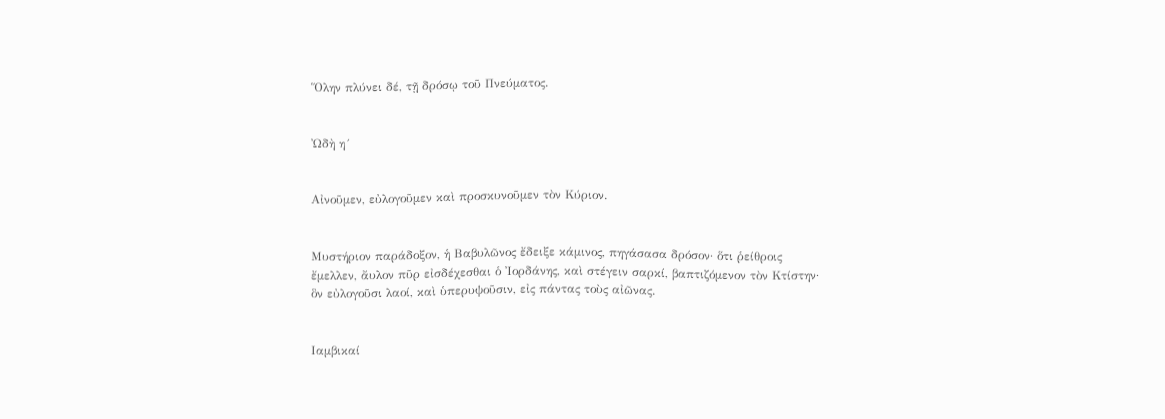Ὅλην πλύνει δέ, τῇ δρόσῳ τοῦ Πνεύματος.


Ὠδὴ η´


Αἰνοῦμεν, εὐλογοῦμεν καὶ προσκυνοῦμεν τὸν Κύριον.


Μυστήριον παράδοξον, ἡ Βαβυλῶνος ἔδειξε κάμινος, πηγάσασα δρόσον· ὅτι ῥείθροις ἔμελλεν, ἄυλον πῦρ εἰσδέχεσθαι ὁ Ἰορδάνης, καὶ στέγειν σαρκί, βαπτιζόμενον τὸν Κτίστην· ὃν εὐλογοῦσι λαοί, καὶ ὑπερυψοῦσιν, εἰς πάντας τοὺς αἰῶνας.


Ιαμβικαί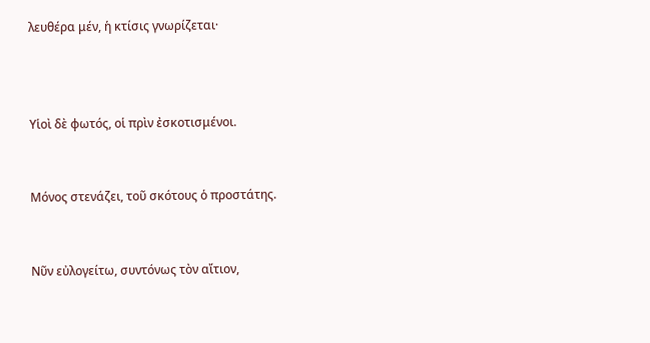λευθέρα μέν, ἡ κτίσις γνωρίζεται·



Υἱοὶ δὲ φωτός, οἱ πρὶν ἐσκοτισμένοι.


Μόνος στενάζει, τοῦ σκότους ὁ προστάτης.


Νῦν εὐλογείτω, συντόνως τὸν αἴτιον,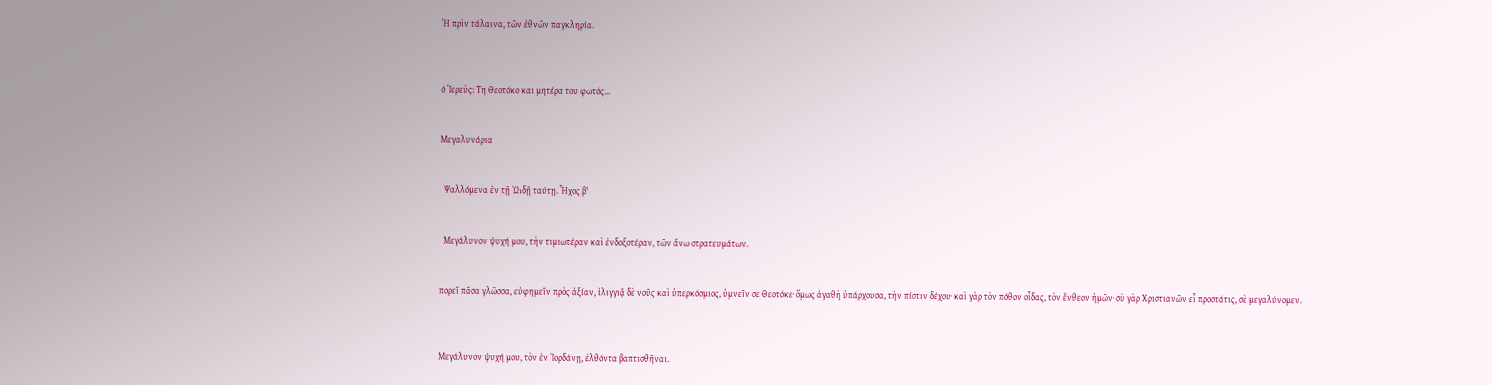Ἡ πρὶν τάλαινα, τῶν ἐθνῶν παγκληρία.



ό Ἱερεὺς: Tη Θεοτόκο και μητέρα του φωτός…


Μεγαλυνάρια


  Ψαλλόμενα ἐν τῇ ᾨδῇ ταύτῃ. Ἦχος β'


  Μεγάλυνον ψυχή μου, τὴν τιμιωτέραν καὶ ἐνδοξοτέραν, τῶν ἄνω στρατευμάτων.


πορεῖ πᾶσα γλῶσσα, εὐφημεῖν πρὸς ἀξίαν, ἰλιγγιᾷ δὲ νοῦς καὶ ὑπερκόσμιος, ὑμνεῖν σε Θεοτόκε· ὅμως ἀγαθὴ ὑπάρχουσα, τὴν πίστιν δέχου· καὶ γὰρ τὸν πόθον οἶδας, τὸν ἔνθεον ἡμῶν· σὺ γὰρ Χριστιανῶν εἶ προστάτις, σὲ μεγαλύνομεν.



Μεγάλυνον ψυχή μου, τὸν ἐν Ἰορδάνῃ, ἐλθόντα βαπτισθῆναι.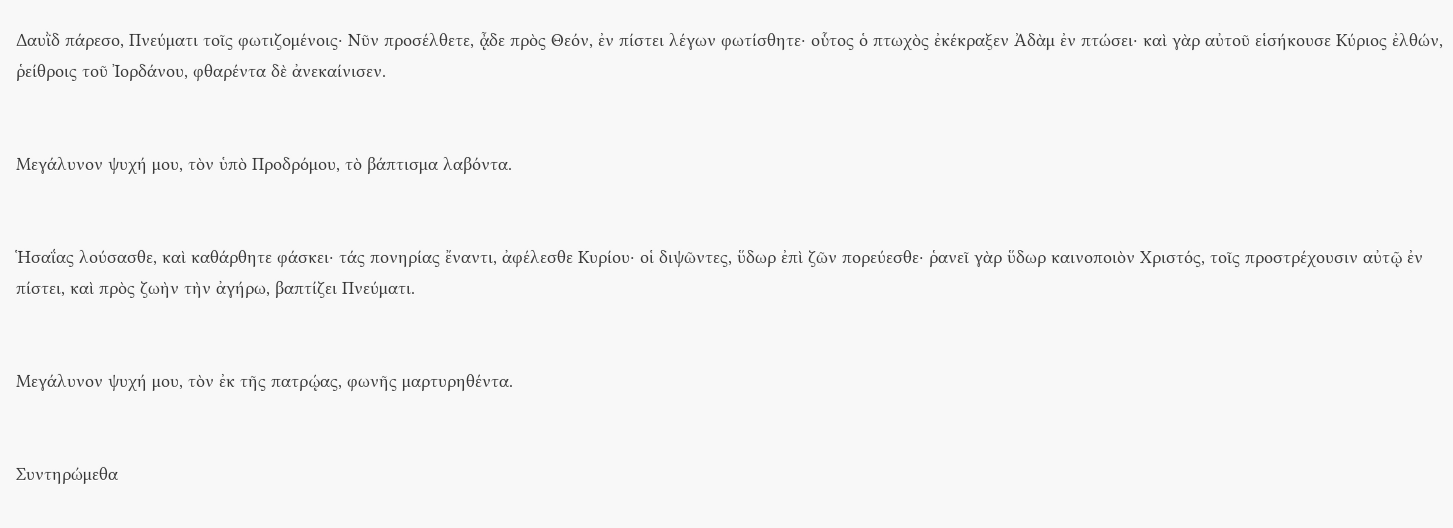Δαυῒδ πάρεσο, Πνεύματι τοῖς φωτιζομένοις· Νῦν προσέλθετε, ᾆδε πρὸς Θεόν, ἐν πίστει λέγων φωτίσθητε· οὗτος ὁ πτωχὸς ἐκέκραξεν Ἀδὰμ ἐν πτώσει· καὶ γὰρ αὐτοῦ εἱσήκουσε Κύριος ἐλθών, ῥείθροις τοῦ Ἰορδάνου, φθαρέντα δὲ ἀνεκαίνισεν.


Μεγάλυνον ψυχή μου, τὸν ὑπὸ Προδρόμου, τὸ βάπτισμα λαβόντα.


Ἡσαΐας λούσασθε, καὶ καθάρθητε φάσκει· τάς πονηρίας ἔναντι, ἀφέλεσθε Κυρίου· οἱ διψῶντες, ὕδωρ ἐπὶ ζῶν πορεύεσθε· ῥανεῖ γὰρ ὕδωρ καινοποιὸν Χριστός, τοῖς προστρέχουσιν αὐτῷ ἐν πίστει, καὶ πρὸς ζωὴν τὴν ἀγήρω, βαπτίζει Πνεύματι.


Μεγάλυνον ψυχή μου, τὸν ἐκ τῆς πατρῴας, φωνῆς μαρτυρηθέντα.


Συντηρώμεθα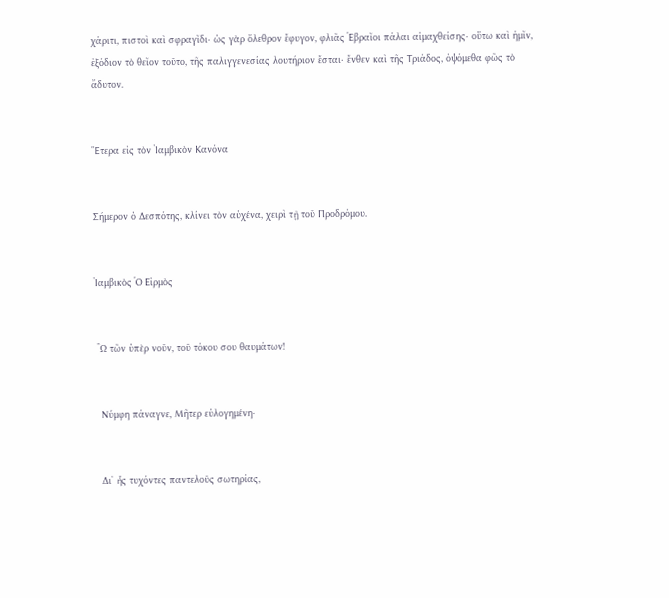χάριτι, πιστοὶ καὶ σφραγῖδι· ὡς γὰρ ὄλεθρον ἔφυγον, φλιᾶς Ἑβραῖοι πάλαι αἱμαχθείσης· οὕτω καὶ ἡμῖν, ἐξόδιον τὸ θεῖον τοῦτο, τῆς παλιγγενεσίας λουτήριον ἔσται· ἔνθεν καὶ τῆς Τριάδος, ὀψόμεθα φῶς τὸ ἄδυτον.


Ἕτερα εἰς τὸν Ἰαμβικὸν Κανόνα


Σήμερον ὁ Δεσπότης, κλίνει τὸν αὐχένα, χειρὶ τῇ τοῦ Προδρόμου.


Ἰαμβικὸς Ὁ Εἱρμὸς


 Ὢ τῶν ὑπὲρ νοῦν, τοῦ τόκου σου θαυμάτων!


  Νύμφη πάναγνε, Μῆτερ εὐλογημένη·


  Δι᾽ ἧς τυχόντες παντελοῦς σωτηρίας,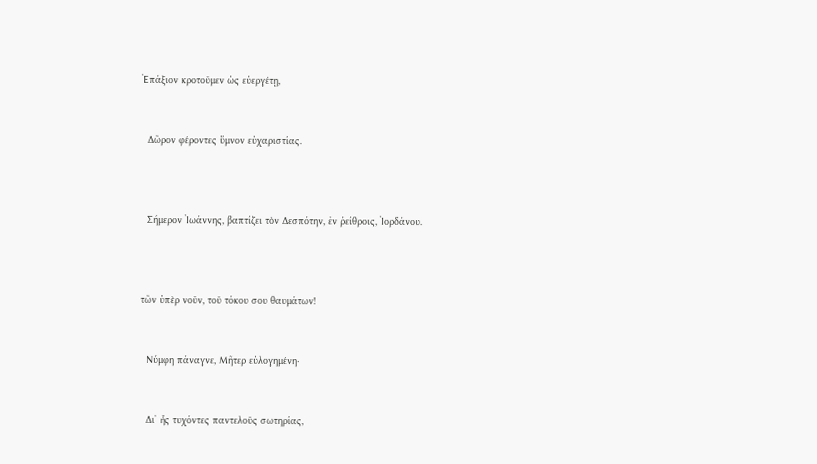Ἐπάξιον κροτοῦμεν ὡς εὐεργέτῃ,


  Δῶρον φέροντες ὕμνον εὐχαριστίας.



  Σήμερον Ἰωάννης, βαπτίζει τὸν Δεσπότην, ἐν ῥείθροις, Ἰορδάνου.



τῶν ὑπὲρ νοῦν, τοῦ τόκου σου θαυμάτων!


  Νύμφη πάναγνε, Μῆτερ εὐλογημένη·


  Δι᾽ ἧς τυχόντες παντελοῦς σωτηρίας,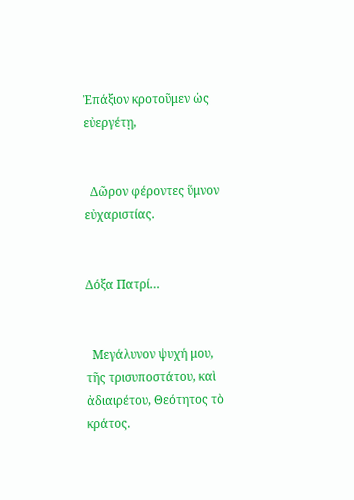Ἐπάξιον κροτοῦμεν ὡς εὐεργέτῃ,


  Δῶρον φέροντες ὕμνον εὐχαριστίας.


Δόξα Πατρί…


  Μεγάλυνον ψυχή μου, τῆς τρισυποστάτου, καὶ ἀδιαιρέτου, Θεότητος τὸ κράτος.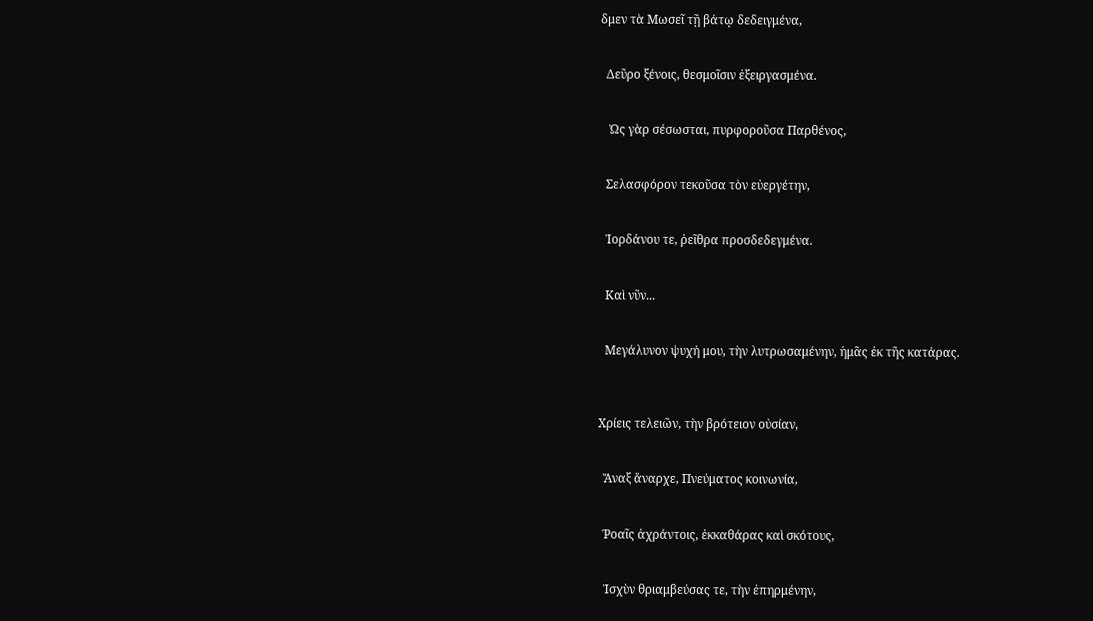δμεν τὰ Μωσεῖ τῇ βάτῳ δεδειγμένα,


  Δεῦρο ξένοις, θεσμοῖσιν ἐξειργασμένα.


   Ὡς γὰρ σέσωσται, πυρφοροῦσα Παρθένος,


  Σελασφόρον τεκοῦσα τὸν εὐεργέτην,


  Ἰορδάνου τε, ῥεῖθρα προσδεδεγμένα.


  Καὶ νῦν...


  Μεγάλυνον ψυχή μου, τὴν λυτρωσαμένην, ἡμᾶς ἐκ τῆς κατάρας.



Χρίεις τελειῶν, τὴν βρότειον οὐσίαν,


  Ἄναξ ἄναρχε, Πνεύματος κοινωνία,


  Ῥοαῖς ἀχράντοις, ἐκκαθάρας καὶ σκότους,


  Ἰσχὺν θριαμβεύσας τε, τὴν ἐπηρμένην,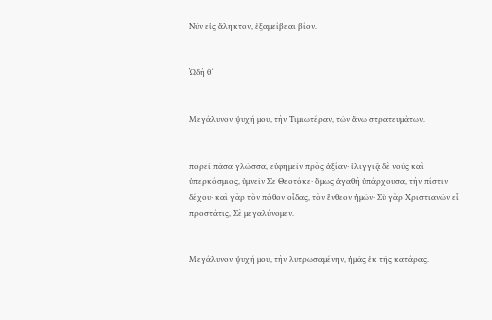Νῦν εἰς ἄληκτον, ἐξαμείβεαι βίον.


Ὠδὴ θ´


Μεγάλυνον ψυχή μου, τὴν Τιμιωτέραν, τῶν ἄνω στρατευμάτων.


πορεῖ πᾶσα γλῶσσα, εὐφημεῖν πρὸς ἀξίαν· ἰλιγγιᾷ δὲ νοῦς καὶ ὑπερκόσμιος, ὑμνεῖν Σε Θεοτόκε· ὅμως ἀγαθὴ ὑπάρχουσα, τὴν πίστιν δέχου· καὶ γὰρ τὸν πόθον οἶδας, τὸν ἔνθεον ἡμῶν· Σὺ γὰρ Χριστιανῶν εἶ προστάτις, Σὲ μεγαλύνομεν.


Μεγάλυνον ψυχή μου, τὴν λυτρωσαμένην, ἡμᾶς ἐκ τῆς κατάρας.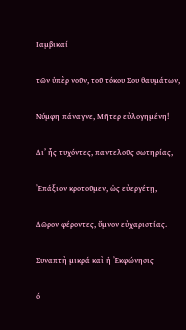Ιαμβικαί


τῶν ὑπὲρ νοῦν, τοῦ τόκου Σου θαυμάτων,


Νύμφη πάναγνε, Μῆτερ εὐλογημένη!


Δι’ ἧς τυχόντες, παντελοῦς σωτηρίας,


Ἐπάξιον κροτοῦμεν, ὡς εὐεργέτῃ,


Δῶρον φέροντες, ὕμνον εὐχαριστίας.


Συναπτὴ μικρά καὶ ἡ Ἐκφώνησις


ό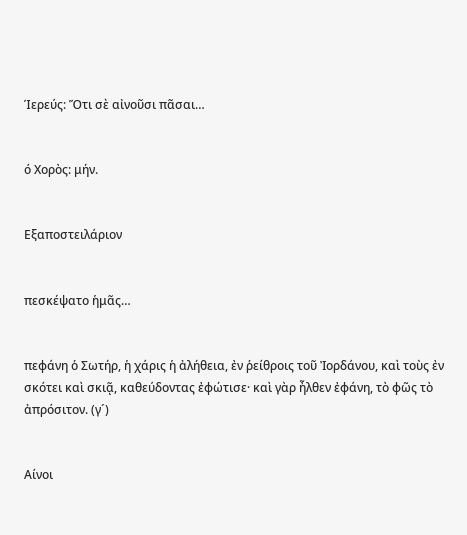Ίερεύς: Ὅτι σὲ αἰνοῦσι πᾶσαι…


ό Χορὸς: μήν.


Εξαποστειλάριον


πεσκέψατο ἡμᾶς…


πεφάνη ὁ Σωτήρ, ἡ χάρις ἡ ἀλήθεια, ἐν ῥείθροις τοῦ Ἰορδάνου, καὶ τοὺς ἐν σκότει καὶ σκιᾷ, καθεύδοντας ἐφώτισε· καὶ γὰρ ἦλθεν ἐφάνη, τὸ φῶς τὸ ἀπρόσιτον. (γ´)


Αίνοι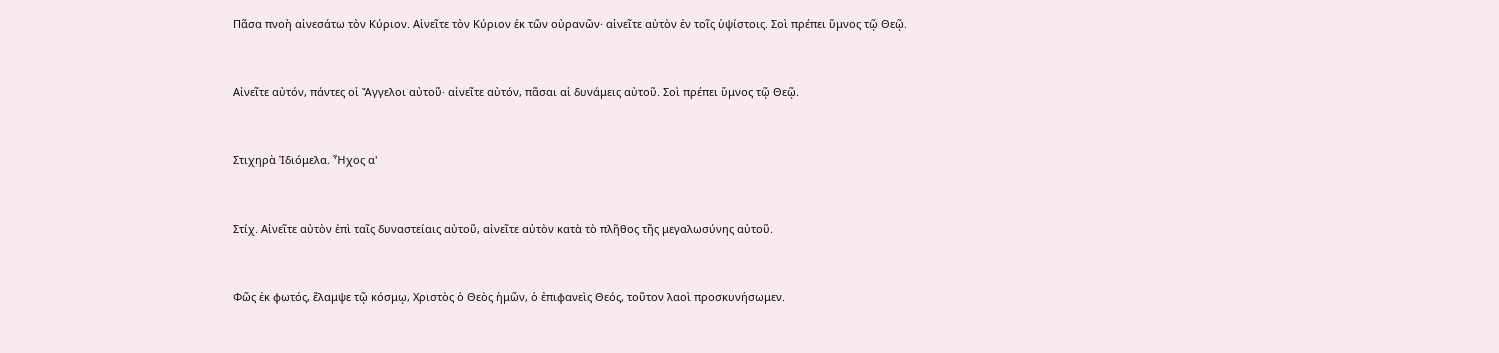Πᾶσα πνοὴ αἰνεσάτω τὸν Κύριον. Αἰνεῖτε τὸν Κύριον ἐκ τῶν οὐρανῶν· αἰνεῖτε αὐτὸν ἐν τοῖς ὑψίστοις. Σοὶ πρέπει ὕμνος τῷ Θεῷ.


Αἰνεῖτε αὐτόν, πάντες οἱ Ἄγγελοι αὐτοῦ· αἰνεῖτε αὐτόν, πᾶσαι αἱ δυνάμεις αὐτοῦ. Σοὶ πρέπει ὕμνος τῷ Θεῷ.


Στιχηρὰ Ἰδιόμελα. Ἦχος α'


Στίχ. Αἰνεῖτε αὐτὸν ἐπὶ ταῖς δυναστείαις αὐτοῦ, αἰνεῖτε αὐτὸν κατὰ τὸ πλῆθος τῆς μεγαλωσύνης αὐτοῦ.


Φῶς ἐκ φωτός, ἔλαμψε τῷ κόσμῳ, Χριστὸς ὁ Θεὸς ἡμῶν, ὁ ἐπιφανεὶς Θεός, τοῦτον λαοὶ προσκυνήσωμεν.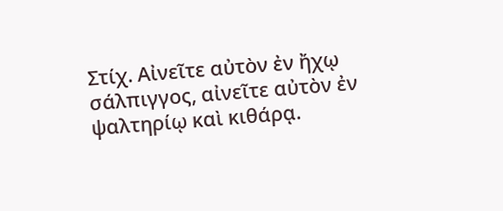Στίχ. Αἰνεῖτε αὐτὸν ἐν ἤχῳ σάλπιγγος, αἰνεῖτε αὐτὸν ἐν ψαλτηρίῳ καὶ κιθάρᾳ.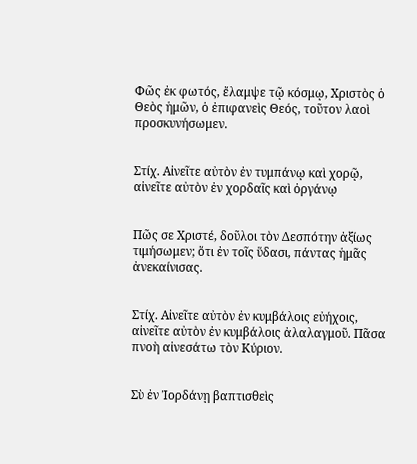Φῶς ἐκ φωτός, ἔλαμψε τῷ κόσμῳ, Χριστὸς ὁ Θεὸς ἡμῶν, ὁ ἐπιφανεὶς Θεός, τοῦτον λαοὶ προσκυνήσωμεν.


Στίχ. Αἰνεῖτε αὐτὸν ἐν τυμπάνῳ καὶ χορῷ, αἰνεῖτε αὐτὸν ἐν χορδαῖς καὶ ὀργάνῳ


Πῶς σε Χριστέ, δοῦλοι τὸν Δεσπότην ἀξίως τιμήσωμεν; ὅτι ἐν τοῖς ὕδασι, πάντας ἡμᾶς ἀνεκαίνισας.


Στίχ. Αἰνεῖτε αὐτὸν ἐν κυμβάλοις εὐήχοις, αἰνεῖτε αὐτὸν ἐν κυμβάλοις ἀλαλαγμοῦ. Πᾶσα πνοὴ αἰνεσάτω τὸν Κύριον.


Σὺ ἐν Ἰορδάνῃ βαπτισθεὶς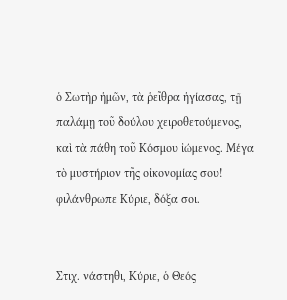ὁ Σωτὴρ ἡμῶν, τὰ ῥεῖθρα ἡγίασας, τῇ παλάμῃ τοῦ δούλου χειροθετούμενος, καὶ τὰ πάθη τοῦ Κόσμου ἰώμενος. Μέγα τὸ μυστήριον τῆς οἰκονομίας σου! φιλάνθρωπε Κύριε, δόξα σοι.


Στιχ. νάστηθι, Κύριε, ὁ Θεός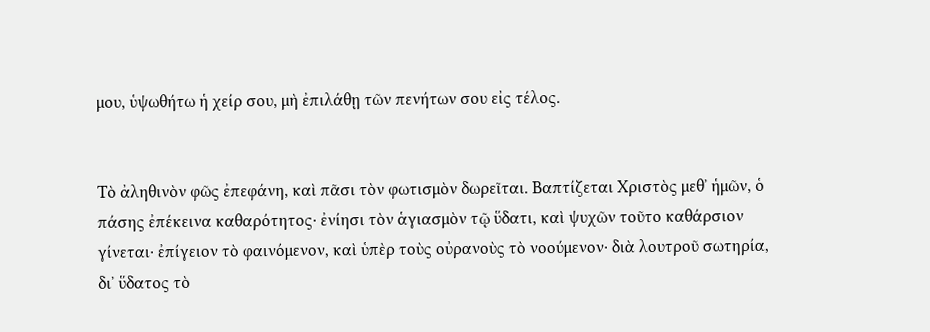μου, ὑψωθήτω ἡ χείρ σου, μὴ ἐπιλάθῃ τῶν πενήτων σου εἰς τέλος.


Τὸ ἀληθινὸν φῶς ἐπεφάνη, καὶ πᾶσι τὸν φωτισμὸν δωρεῖται. Βαπτίζεται Χριστὸς μεθ᾽ ἡμῶν, ὁ πάσης ἐπέκεινα καθαρότητος· ἐνίησι τὸν ἁγιασμὸν τῷ ὕδατι, καὶ ψυχῶν τοῦτο καθάρσιον γίνεται· ἐπίγειον τὸ φαινόμενον, καὶ ὑπὲρ τοὺς οὐρανοὺς τὸ νοούμενον· διὰ λουτροῦ σωτηρία, δι᾽ ὕδατος τὸ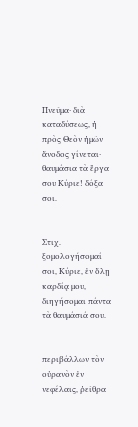Πνεῦμα· διὰ καταδύσεως, ἡ πρὸς Θεὸν ἡμῶν ἄνοδος γίνεται· θαυμάσια τὰ ἔργα σου Κύριε! δόξα σοι.


Στιχ. ξομολογήσομαί σοι, Κύριε, ἐν ὅλῃ καρδίᾳ μου, διηγήσομαι πάντα τὰ θαυμάσιά σου.


περιβάλλων τὸν οὐρανὸν ἐν νεφέλαις, ῥεῖθρα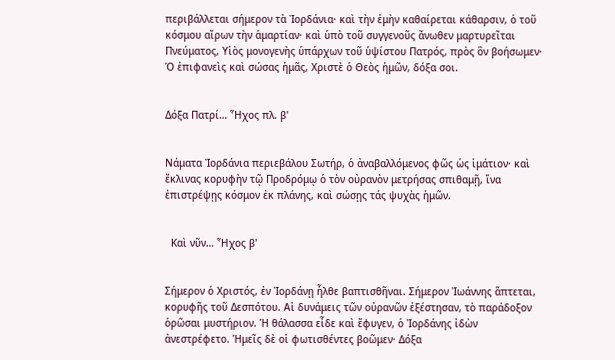περιβάλλεται σήμερον τὰ Ἰορδάνια· καὶ τὴν ἐμὴν καθαίρεται κάθαρσιν, ὁ τοῦ κόσμου αἴρων τὴν ἁμαρτίαν· καὶ ὑπὸ τοῦ συγγενοῦς ἄνωθεν μαρτυρεῖται Πνεύματος, Υἱὸς μονογενὴς ὑπάρχων τοῦ ὑψίστου Πατρός, πρὸς ὃν βοήσωμεν· Ὁ ἐπιφανεὶς καὶ σώσας ἡμᾶς, Χριστὲ ὁ Θεὸς ἡμῶν, δόξα σοι.


Δόξα Πατρί… Ἦχος πλ. β'


Νάματα Ἰορδάνια περιεβάλου Σωτήρ, ὁ ἀναβαλλόμενος φῶς ὡς ἱμάτιον· καὶ ἔκλινας κορυφὴν τῷ Προδρόμῳ ὁ τὸν οὐρανὸν μετρήσας σπιθαμῇ, ἵνα ἐπιστρέψῃς κόσμον ἐκ πλάνης, καὶ σώσῃς τάς ψυχὰς ἡμῶν.


  Καὶ νῦν… Ἦχος β'


Σήμερον ὁ Χριστός, ἐν Ἰορδάνῃ ἦλθε βαπτισθῆναι. Σήμερον Ἰωάννης ἅπτεται, κορυφῆς τοῦ Δεσπότου. Αἱ δυνάμεις τῶν οὐρανῶν ἐξέστησαν, τὸ παράδοξον ὁρῶσαι μυστήριον. Ἡ θάλασσα εἶδε καὶ ἔφυγεν, ὁ Ἰορδάνης ἰδὼν ἀνεστρέφετο. Ἡμεῖς δὲ οἱ φωτισθέντες βοῶμεν· Δόξα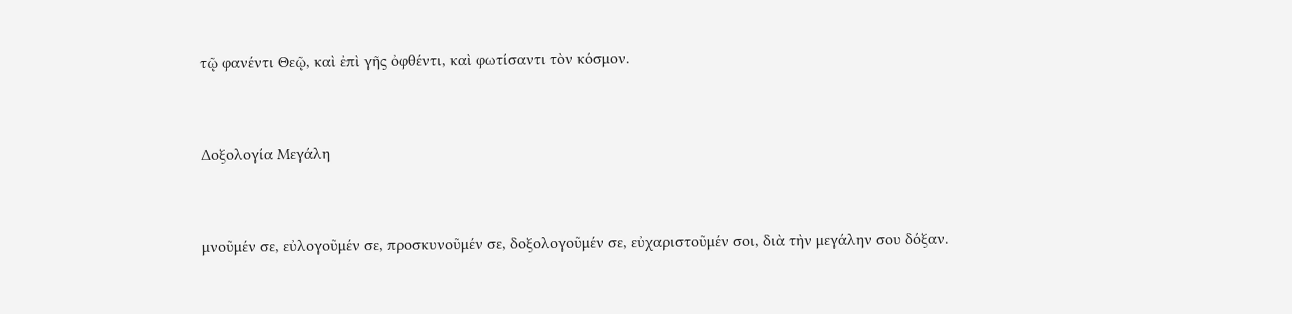τῷ φανέντι Θεῷ, καὶ ἐπὶ γῆς ὀφθέντι, καὶ φωτίσαντι τὸν κόσμον.


Δοξολογία Μεγάλη


μνοῦμέν σε, εὐλογοῦμέν σε, προσκυνοῦμέν σε, δοξολογοῦμέν σε, εὐχαριστοῦμέν σοι, διὰ τὴν μεγάλην σου δόξαν.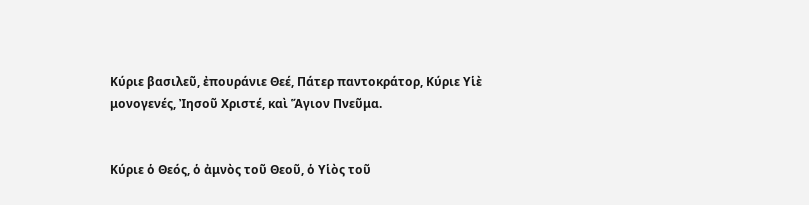Κύριε βασιλεῦ, ἐπουράνιε Θεέ, Πάτερ παντοκράτορ, Κύριε Υἱὲ μονογενές, Ἰησοῦ Χριστέ, καὶ Ἅγιον Πνεῦμα.


Κύριε ὁ Θεός, ὁ ἀμνὸς τοῦ Θεοῦ, ὁ Υἱὸς τοῦ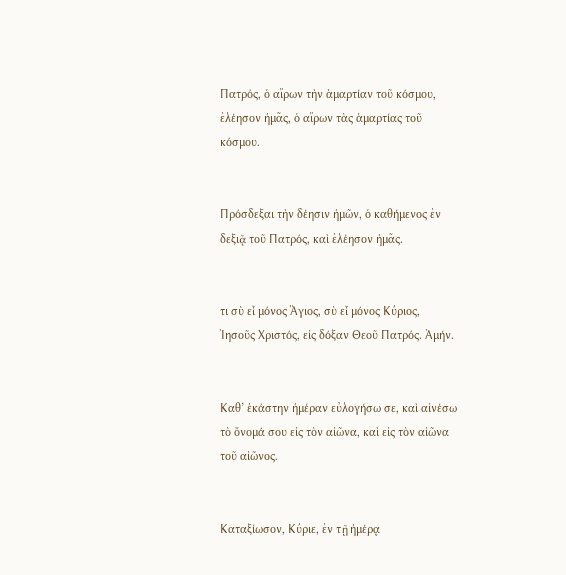Πατρός, ὁ αἴρων τὴν ἁμαρτίαν τοῦ κόσμου, ἐλέησον ἡμᾶς, ὁ αἴρων τὰς ἁμαρτίας τοῦ κόσμου.


Πρόσδεξαι τὴν δέησιν ἡμῶν, ὁ καθήμενος ἐν δεξιᾷ τοῦ Πατρός, καὶ ἐλέησον ἡμᾶς.


τι σὺ εἶ μόνος Ἅγιος, σὺ εἶ μόνος Κύριος, Ἰησοῦς Χριστός, εἰς δόξαν Θεοῦ Πατρός. Ἀμήν.


Καθ’ ἑκάστην ἡμέραν εὐλογήσω σε, καὶ αἰνέσω τὸ ὄνομά σου εἰς τὸν αἰῶνα, καὶ εἰς τὸν αἰῶνα τοῦ αἰῶνος.


Καταξίωσον, Κύριε, ἐν τῇ ἡμέρᾳ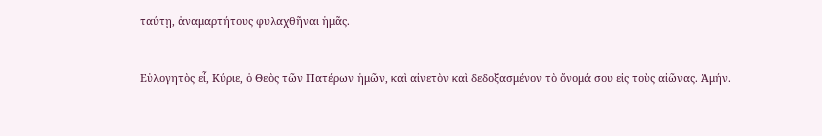ταύτῃ, ἀναμαρτήτους φυλαχθῆναι ἡμᾶς.


Εὐλογητὸς εἶ, Κύριε, ὁ Θεὸς τῶν Πατέρων ἡμῶν, καὶ αἰνετὸν καὶ δεδοξασμένον τὸ ὄνομά σου εἰς τοὺς αἰῶνας. Ἀμήν.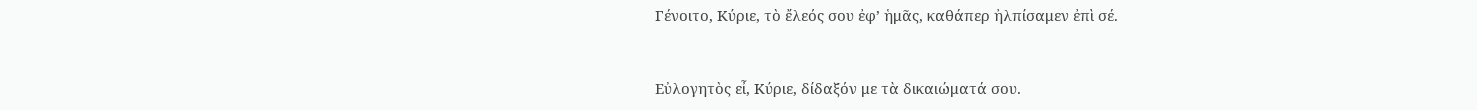Γένοιτο, Κύριε, τὸ ἔλεός σου ἐφ’ ἡμᾶς, καθάπερ ἠλπίσαμεν ἐπὶ σέ.


Εὐλογητὸς εἶ, Κύριε, δίδαξόν με τὰ δικαιώματά σου.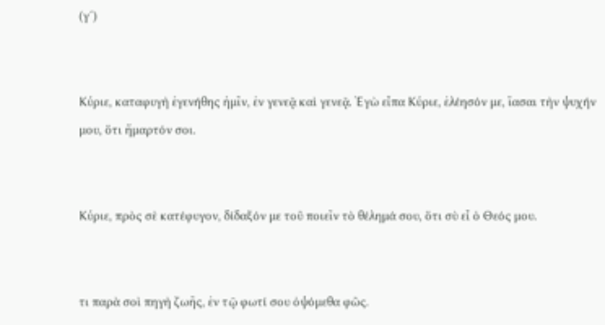(γ´)


Κύριε, καταφυγὴ ἐγενήθης ἡμῖν, ἐν γενεᾷ καὶ γενεᾷ. Ἐγὼ εἶπα Κύριε, ἐλέησόν με, ἴασαι τὴν ψυχήν μου, ὅτι ἥμαρτόν σοι.


Κύριε, πρὸς σὲ κατέφυγον, δίδαξόν με τοῦ ποιεῖν τὸ θέλημά σου, ὅτι σὺ εἶ ὁ Θεός μου.


τι παρὰ σοὶ πηγὴ ζωῆς, ἐν τῷ φωτί σου ὀψόμεθα φῶς.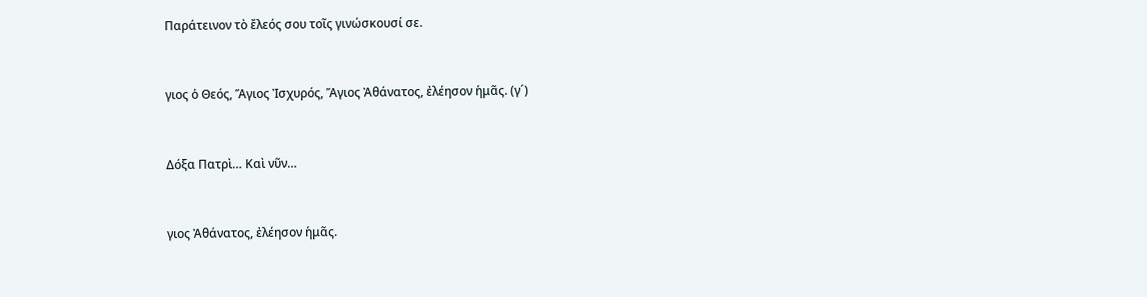Παράτεινον τὸ ἔλεός σου τοῖς γινώσκουσί σε.


γιος ὁ Θεός, Ἅγιος Ἰσχυρός, Ἅγιος Ἀθάνατος, ἐλέησον ἡμᾶς. (γ´)


Δόξα Πατρὶ… Καὶ νῦν…


γιος Ἀθάνατος, ἐλέησον ἡμᾶς.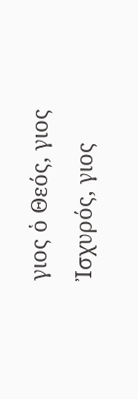γιος ὁ Θεός, γιος Ἰσχυρός, γιος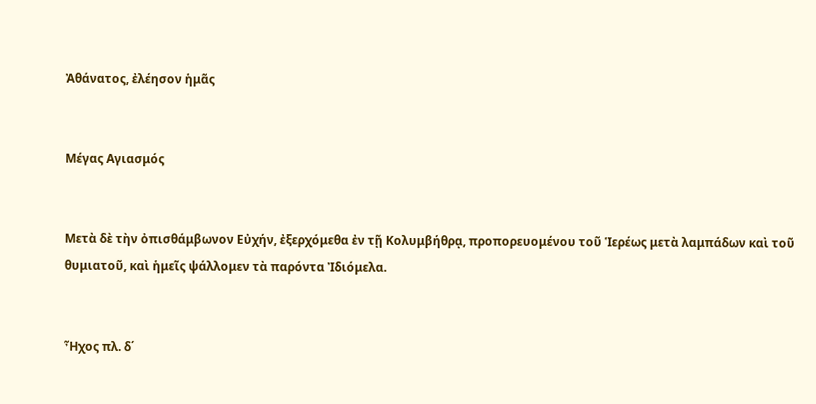Ἀθάνατος, ἐλέησον ἡμᾶς


Μέγας Αγιασμός


Μετὰ δὲ τὴν ὀπισθάμβωνον Εὐχήν, ἐξερχόμεθα ἐν τῇ Κολυμβήθρᾳ, προπορευομένου τοῦ Ἱερέως μετὰ λαμπάδων καὶ τοῦ θυμιατοῦ, καὶ ἡμεῖς ψάλλομεν τὰ παρόντα Ἰδιόμελα.


Ἦχος πλ. δ΄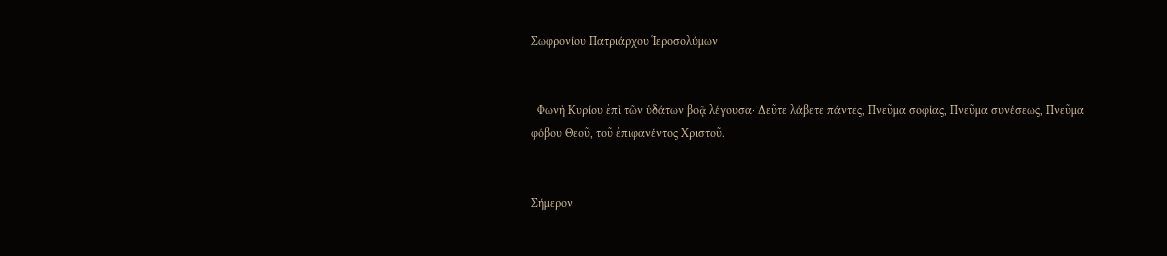Σωφρονίου Πατριάρχου Ἱεροσολύμων


  Φωνὴ Κυρίου ἐπὶ τῶν ὑδάτων βοᾷ λέγουσα· Δεῦτε λάβετε πάντες, Πνεῦμα σοφίας, Πνεῦμα συνέσεως, Πνεῦμα φόβου Θεοῦ, τοῦ ἐπιφανέντος Χριστοῦ.


Σήμερον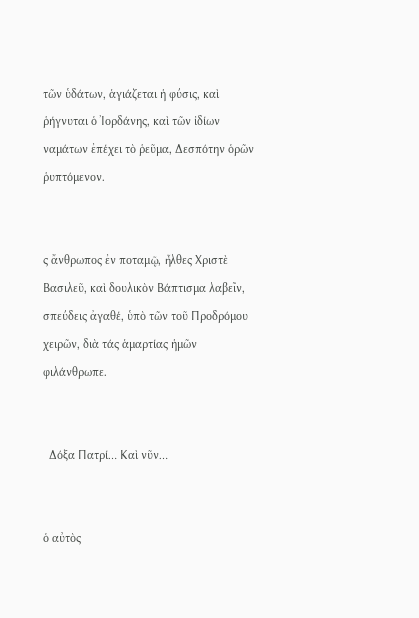τῶν ὑδάτων, ἁγιάζεται ἡ φύσις, καὶ ῥήγνυται ὁ Ἰορδάνης, καὶ τῶν ἰδίων ναμάτων ἐπέχει τὸ ῥεῦμα, Δεσπότην ὁρῶν ῥυπτόμενον.


ς ἄνθρωπος ἐν ποταμῷ, ἦλθες Χριστὲ Βασιλεῦ, καὶ δουλικὸν Βάπτισμα λαβεῖν, σπεύδεις ἀγαθέ, ὑπὸ τῶν τοῦ Προδρόμου χειρῶν, διὰ τάς ἁμαρτίας ἡμῶν φιλάνθρωπε.


  Δόξα Πατρί… Καὶ νῦν…


ὁ αὐτὸς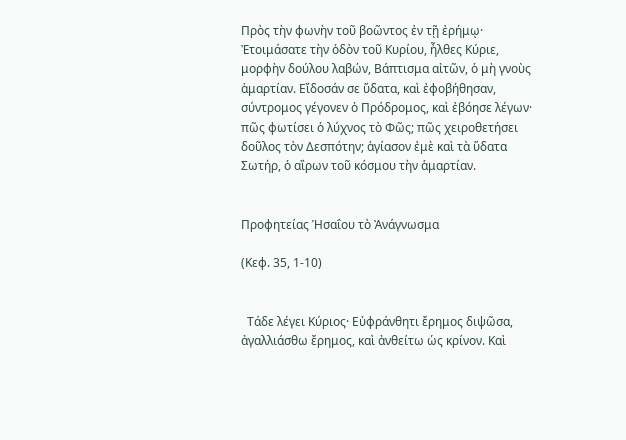Πρὸς τὴν φωνὴν τοῦ βοῶντος ἐν τῇ ἐρήμῳ· Ἐτοιμάσατε τὴν ὁδὸν τοῦ Κυρίου, ἦλθες Κύριε, μορφὴν δούλου λαβών, Βάπτισμα αἰτῶν, ὁ μὴ γνοὺς ἁμαρτίαν. Εἴδοσάν σε ὕδατα, καὶ ἐφοβήθησαν, σύντρομος γέγονεν ὁ Πρόδρομος, καὶ ἐβόησε λέγων· πῶς φωτίσει ὁ λύχνος τὸ Φῶς; πῶς χειροθετήσει δοῦλος τὸν Δεσπότην; ἁγίασον ἐμὲ καὶ τὰ ὕδατα Σωτήρ, ὁ αἲρων τοῦ κόσμου τὴν ἁμαρτίαν.


Προφητείας Ἡσαΐου τὸ Ἀνάγνωσμα

(Κεφ. 35, 1-10)


  Τάδε λέγει Κύριος· Εὐφράνθητι ἔρημος διψῶσα, ἀγαλλιάσθω ἔρημος, καὶ ἀνθείτω ὡς κρίνον. Καὶ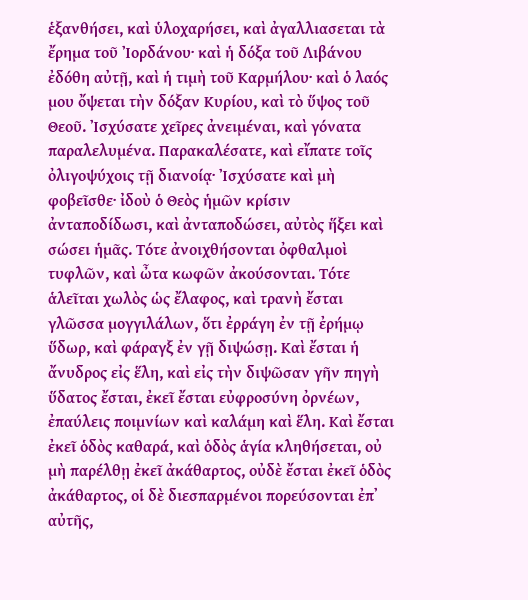ἑξανθήσει, καὶ ὑλοχαρήσει, καὶ ἀγαλλιασεται τὰ ἔρημα τοῦ Ἰορδάνου· καὶ ἡ δόξα τοῦ Λιβάνου ἐδόθη αὐτῇ, καὶ ἡ τιμὴ τοῦ Καρμήλου· καὶ ὁ λαός μου ὄψεται τὴν δόξαν Κυρίου, καὶ τὸ ὕψος τοῦ Θεοῦ. Ἰσχύσατε χεῖρες ἀνειμέναι, καὶ γόνατα παραλελυμένα. Παρακαλέσατε, καὶ εἴπατε τοῖς ὀλιγοψύχοις τῇ διανοίᾳ· Ἰσχύσατε καὶ μὴ φοβεῖσθε· ἰδοὺ ὁ Θεὸς ἡμῶν κρίσιν ἀνταποδίδωσι, καὶ ἀνταποδώσει, αὐτὸς ἥξει καὶ σώσει ἡμᾶς. Τότε ἀνοιχθήσονται ὀφθαλμοὶ τυφλῶν, καὶ ὦτα κωφῶν ἀκούσονται. Τότε ἁλεῖται χωλὸς ὡς ἔλαφος, καὶ τρανὴ ἔσται γλῶσσα μογγιλάλων, ὅτι ἐρράγη ἐν τῇ ἐρήμῳ ὕδωρ, καὶ φάραγξ ἐν γῇ διψώσῃ. Καὶ ἔσται ἡ ἄνυδρος εἰς ἕλη, καὶ εἰς τὴν διψῶσαν γῆν πηγὴ ὕδατος ἔσται, ἐκεῖ ἔσται εὐφροσύνη ὀρνέων, ἐπαύλεις ποιμνίων καὶ καλάμη καὶ ἕλη. Καὶ ἔσται ἐκεῖ ὁδὸς καθαρά, καὶ ὁδὸς ἁγία κληθήσεται, οὐ μὴ παρέλθῃ ἐκεῖ ἀκάθαρτος, οὐδὲ ἔσται ἐκεῖ ὁδὸς ἀκάθαρτος, οἱ δὲ διεσπαρμένοι πορεύσονται ἐπ᾽ αὐτῆς,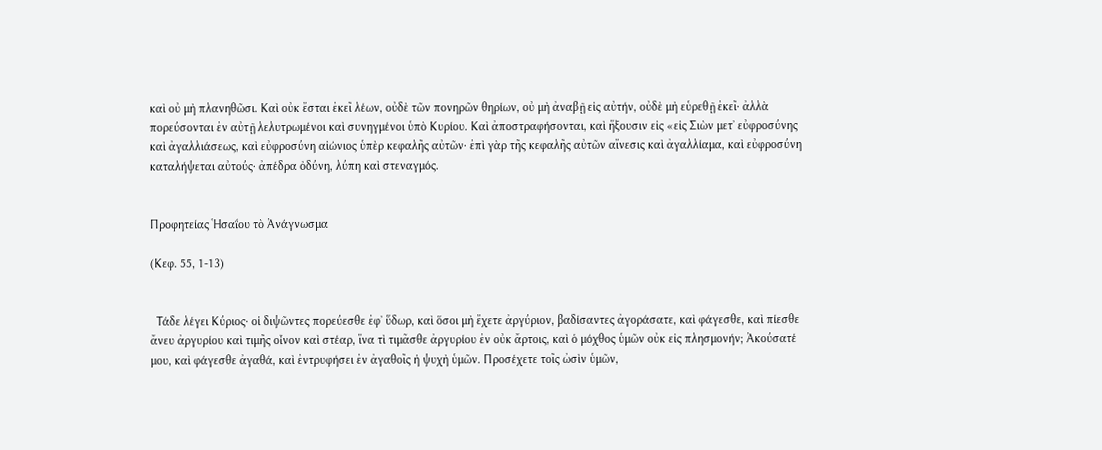καὶ οὐ μὴ πλανηθῶσι. Καὶ οὐκ ἔσται ἐκεῖ λέων, οὐδὲ τῶν πονηρῶν θηρίων, οὐ μὴ ἀναβῇ εἰς αὐτήν, οὐδὲ μὴ εὑρεθῇ ἐκεῖ· ἀλλὰ πορεύσονται ἐν αὐτῇ λελυτρωμένοι καὶ συνηγμένοι ὑπὸ Κυρίου. Καὶ ἀποστραφήσονται, καὶ ἥξουσιν εἰς «εἰς Σιὼν μετ᾽ εὐφροσύνης καὶ ἀγαλλιάσεως, καὶ εὐφροσύνη αἰώνιος ὑπὲρ κεφαλῆς αὐτῶν· ἐπὶ γὰρ τῆς κεφαλῆς αὐτῶν αἴνεσις καὶ ἀγαλλίαμα, καὶ εὐφροσύνη καταλήψεται αὐτούς· ἀπέδρα ὀδύνη, λύπη καὶ στεναγμός.


Προφητείας Ἡσαΐου τὸ Ἀνάγνωσμα

(Κεφ. 55, 1-13)


  Τάδε λέγει Κύριος· οἱ διψῶντες πορεύεσθε ἐφ᾽ ὕδωρ, καὶ ὅσοι μὴ ἔχετε ἀργύριον, βαδίσαντες ἀγοράσατε, καὶ φάγεσθε, καὶ πίεσθε ἄνευ ἀργυρίου καὶ τιμῆς οἶνον καὶ στέαρ, ἵνα τὶ τιμᾶσθε ἀργυρίου ἐν οὐκ ἄρτοις, καὶ ὁ μόχθος ὑμῶν οὐκ εἰς πλησμονήν; Ἀκούσατέ μου, καὶ φάγεσθε ἀγαθά, καὶ ἐντρυφήσει ἐν ἀγαθοῖς ἡ ψυχὴ ὑμῶν. Προσέχετε τοῖς ὠσὶν ὑμῶν,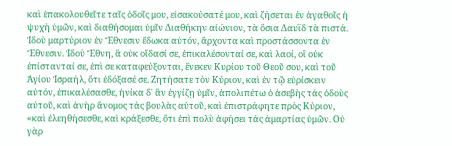καὶ ἐπακολουθεῖτε ταῖς ὁδοῖς μου, εἰσακούσατέ μου, καὶ ζήσεται ἐν ἀγαθοῖς ἡ ψυχὴ ὑμῶν, καὶ διαθήσομαι ὑμῖν Διαθήκην αἰώνιον, τὰ ὅσια Δαυῒδ τὰ πιστά. Ἰδοὺ μαρτύριον ἐν Ἔθνεσιν ἔδωκα αὐτόν, ἄρχοντα καὶ προστάσσοντα ἐν Ἔθνεσιν. Ἰδοὺ Ἔθνη, ἃ οὐκ οἴδασί σε, ἐπικαλέσονταί σε, καὶ λαοί, οἳ οὐκ ἐπίστανταί σε, ἐπὶ σε καταφεύξονται, ἕνεκεν Κυρίου τοῦ Θεοῦ σου, καὶ τοῦ Ἁγίου Ἰσραήλ, ὅτι ἐδόξασέ σε. Ζητήσατε τὸν Κύριον, καὶ ἐν τῷ εὑρίσκειν αὐτόν, ἐπικαλέσασθε, ἡνίκα δ᾽ ἂν ἐγγίζῃ ὑμῖν, ἀπολιπέτω ὁ ἀσεβὴς τάς ὁδοὺς αὐτοῦ, καὶ ἀνὴρ ἄνομος τάς βουλὰς αὐτοῦ, καὶ ἐπιστράφητε πρὸς Κύριον, «καὶ ἐλεηθήσεσθε, καὶ κράξεσθε, ὅτι ἐπὶ πολὺ ἀφήσει τάς ἁμαρτίας ὑμῶν. Οὐ γὰρ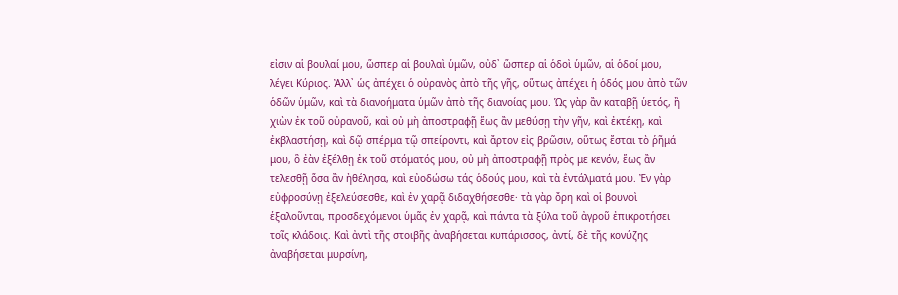εἰσιν αἱ βουλαί μου, ὥσπερ αἱ βουλαὶ ὑμῶν, οὐδ᾽ ὥσπερ αἱ ὁδοὶ ὑμῶν, αἱ ὁδοί μου, λέγει Κύριος. Ἀλλ᾽ ὡς ἀπέχει ὁ οὐρανὸς ἀπὸ τῆς γῆς, οὕτως ἀπέχει ἡ ὁδός μου ἀπὸ τῶν ὁδῶν ὑμῶν, καὶ τὰ διανοήματα ὑμῶν ἀπὸ τῆς διανοίας μου. Ὡς γὰρ ἂν καταβῇ ὑετός, ἢ χιὼν ἐκ τοῦ οὐρανοῦ, καὶ οὐ μὴ ἀποστραφῇ ἕως ἂν μεθύσῃ τὴν γῆν, καὶ ἐκτέκῃ, καὶ ἐκβλαστήσῃ, καὶ δῷ σπέρμα τῷ σπείροντι, καὶ ἄρτον εἰς βρῶσιν, οὕτως ἔσται τὸ ῥῆμά μου, ὃ ἐὰν ἐξέλθῃ ἐκ τοῦ στόματός μου, οὐ μὴ ἀποστραφῇ πρὸς με κενόν, ἕως ἂν τελεσθῇ ὅσα ἂν ἠθέλησα, καὶ εὐοδώσω τάς ὁδούς μου, καὶ τὰ ἐντάλματά μου. Ἐν γὰρ εὐφροσύνῃ ἐξελεύσεσθε, καὶ ἐν χαρᾷ διδαχθήσεσθε· τὰ γὰρ ὄρη καὶ οἱ βουνοὶ ἑξαλοῦνται, προσδεχόμενοι ὑμᾶς ἐν χαρᾷ, καὶ πάντα τὰ ξύλα τοῦ ἀγροῦ ἐπικροτήσει τοῖς κλάδοις. Καὶ ἀντὶ τῆς στοιβῆς ἀναβήσεται κυπάρισσος, ἀντί, δὲ τῆς κονύζης ἀναβήσεται μυρσίνη,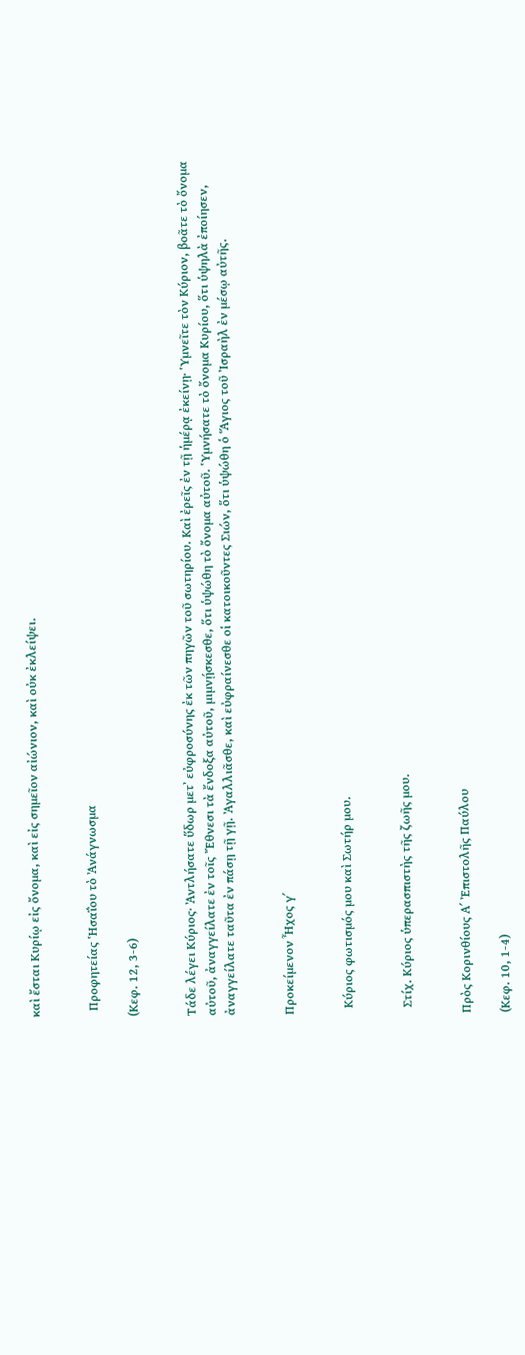καὶ ἔσται Κυρίῳ εἰς ὄνομα, καὶ εἰς σημεῖον αἰώνιον, καὶ οὐκ ἐκλείψει.


  Προφητείας Ἡσαΐου τὸ Ἀνάγνωσμα

(Κεφ. 12, 3-6)


Τάδε λέγει Κύριος· Ἀντλήσατε ὕδωρ μετ᾽ εὐφροσύνης ἐκ τῶν πηγῶν τοῦ σωτηρίου. Καὶ ἐρεῖς ἐν τῇ ἡμέρᾳ ἐκείνῃ· Ὑμνεῖτε τὸν Κύριον, βοᾶτε τὸ ὄνομα αὐτοῦ, ἀναγγείλατε ἐν τοῖς Ἔθνεσι τὰ ἔνδοξα αὐτοῦ, μιμνῄσκεσθε, ὅτι ὑψώθη τὸ ὄνομα αὐτοῦ. Ὑμνήσατε τὸ ὄνομα Κυρίου, ὅτι ὑψηλὰ ἐποίησεν, ἀναγγείλατε ταῦτα ἐν πάσῃ τῇ γῇ. Ἀγαλλιᾶσθε, καὶ εὐφραίνεσθε οἱ κατοικοῦντες Σιών, ὅτι ὑψώθη ὁ Ἅγιος τοῦ Ἰσραὴλ ἐν μέσῳ αὐτῆς.


Προκείμενον Ἦχος γ΄


  Κύριος φωτισμός μου καὶ Σωτήρ μου.


  Στίχ. Κύριος ὑπερασπιστὴς τῆς ζωῆς μου.


Πρὸς Κορινθίους Α΄ Ἐπιστολῆς Παύλου

(Κεφ. 10, 1-4)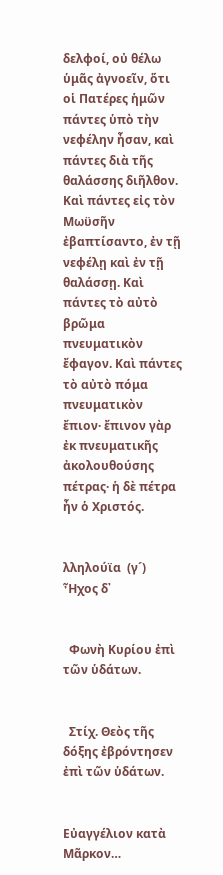δελφοί, οὐ θέλω ὑμᾶς ἀγνοεῖν, ὅτι οἱ Πατέρες ἡμῶν πάντες ὑπὸ τὴν νεφέλην ἦσαν, καὶ πάντες διὰ τῆς θαλάσσης διῆλθον. Καὶ πάντες εἰς τὸν Μωϋσῆν ἐβαπτίσαντο, ἐν τῇ νεφέλῃ καὶ ἐν τῇ θαλάσσῃ. Καὶ πάντες τὸ αὐτὸ βρῶμα πνευματικὸν ἔφαγον. Καὶ πάντες τὸ αὐτὸ πόμα πνευματικὸν ἔπιον· ἔπινον γὰρ ἐκ πνευματικῆς ἀκολουθούσης πέτρας· ἡ δὲ πέτρα ἦν ὁ Χριστός.


λληλούϊα  (γ´) Ἦχος δ᾽


  Φωνὴ Κυρίου ἐπὶ τῶν ὑδάτων.


  Στίχ. Θεὸς τῆς δόξης ἐβρόντησεν ἐπὶ τῶν ὑδάτων.


Εὐαγγέλιον κατὰ Μᾶρκον…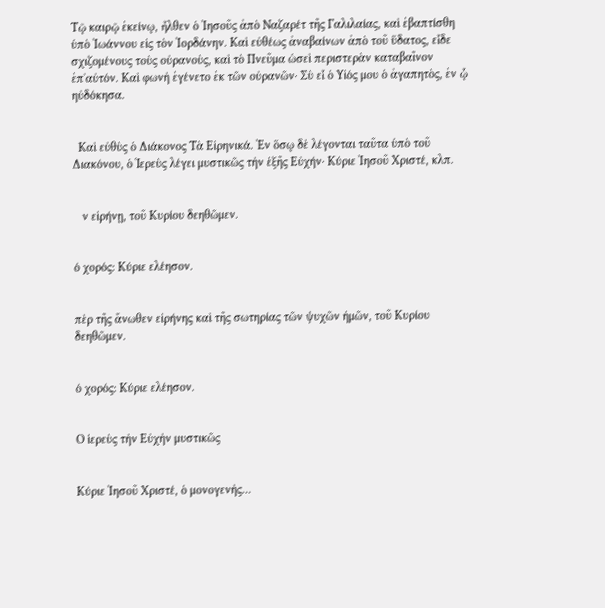Τῷ καιρῷ ἐκείνῳ, ἦλθεν ὁ Ἰησοῦς ἀπὸ Ναζαρέτ τῆς Γαλιλαίας, καὶ ἐβαπτίσθη ὑπὸ Ἰωάννου εἰς τὸν Ἰορδάνην. Καὶ εὐθέως ἀναβαίνων ἀπὸ τοῦ ὕδατος, εἶδε σχιζομένους τοὺς οὐρανοὺς, καὶ τὸ Πνεῦμα ὡσεὶ περιστερὰν καταβαῖνον ἐπ᾽αὐτόν. Καὶ φωνὴ ἐγένετο ἐκ τῶν οὐρανῶν· Σὺ εἶ ὁ Υἰός μου ὁ ἀγαπητὸς, ἐν ᾧ ηὐδόκησα.


  Καὶ εὐθὺς ὁ Διάκονος Τὰ Εἰρηνικά. Ἐν ὅσῳ δὲ λέγονται ταῦτα ὑπὸ τοῦ Διακόνου, ὁ Ἱερεὺς λέγει μυστικῶς τὴν ἑξῆς Εὐχήν· Κύριε Ἰησοῦ Χριστέ, κλπ.


   ν εἰρήνῃ, τοῦ Κυρίου δεηθῶμεν.


ό χορός: Κύριε ελέησον.


πὲρ τῆς ἄνωθεν εἰρήνης καὶ τῆς σωτηρίας τῶν ψυχῶν ἡμῶν, τοῦ Κυρίου δεηθῶμεν.


ό χορός: Κύριε ελέησον.


Ο ἱερεὺς τὴν Εὐχὴν μυστικῶς


Κύριε Ἰησοῦ Χριστέ, ὁ μονογενὴς…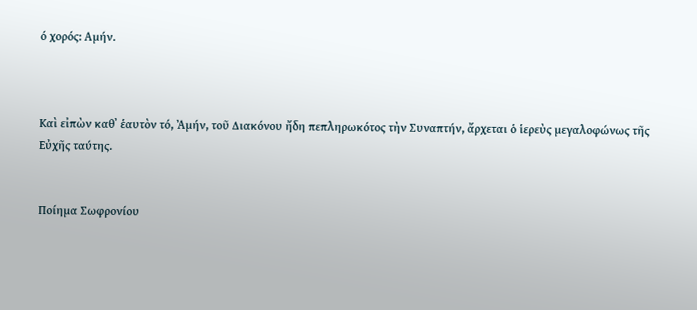ό χορός: Αμήν.



Καὶ εἰπὼν καθ᾽ ἑαυτὸν τό, Ἀμήν, τοῦ Διακόνου ἤδη πεπληρωκότος τὴν Συναπτήν, ἄρχεται ὁ ἱερεὺς μεγαλοφώνως τῆς Εὐχῆς ταύτης.


Ποίημα Σωφρονίου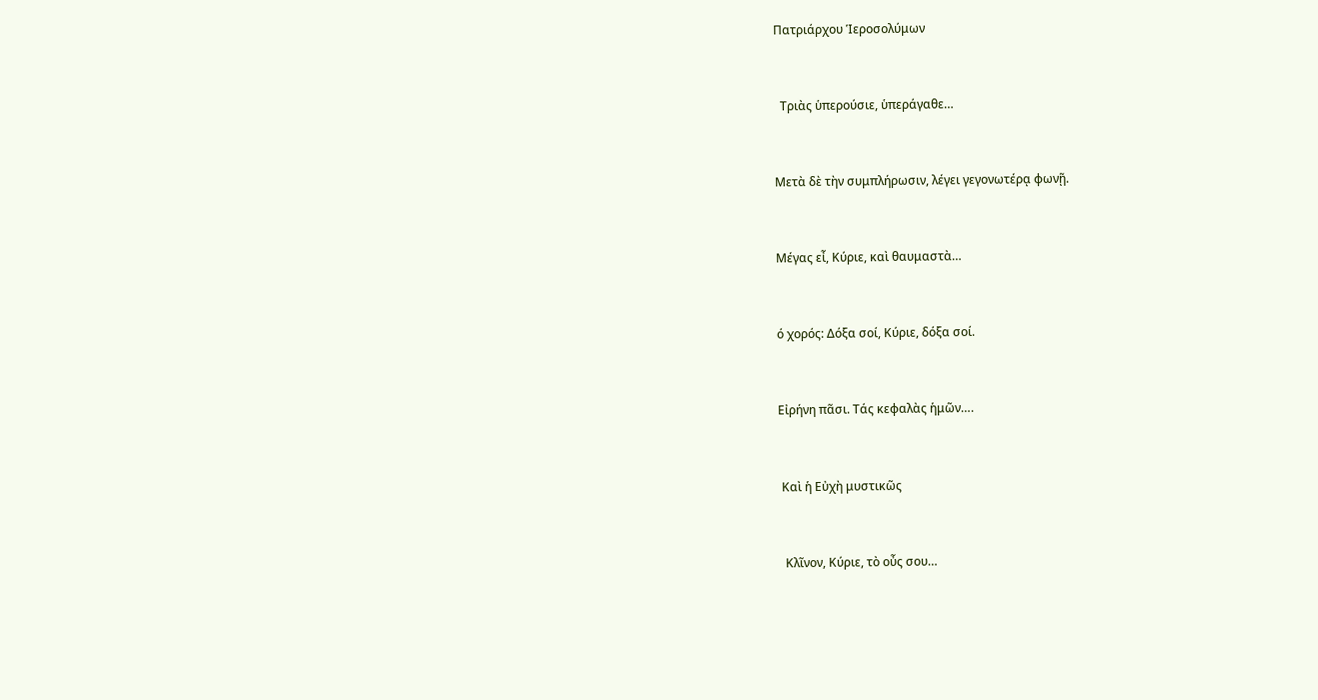Πατριάρχου Ἱεροσολύμων


  Τριὰς ὑπερούσιε, ὑπεράγαθε…


Μετὰ δὲ τὴν συμπλήρωσιν, λέγει γεγονωτέρᾳ φωνῇ.


Μέγας εἶ, Κύριε, καὶ θαυμαστὰ…


ό χορός: Δόξα σοί, Κύριε, δόξα σοί.


Εἰρήνη πᾶσι. Τάς κεφαλὰς ἡμῶν….


 Καὶ ἡ Εὐχὴ μυστικῶς


  Κλῖνον, Κύριε, τὸ οὖς σου…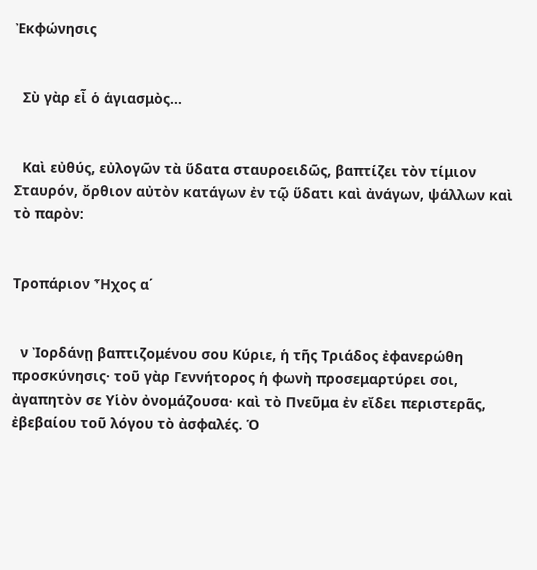Ἐκφώνησις


  Σὺ γὰρ εἶ ὁ ἁγιασμὸς…


  Καὶ εὐθύς, εὐλογῶν τὰ ὕδατα σταυροειδῶς, βαπτίζει τὸν τίμιον Σταυρόν, ὄρθιον αὐτὸν κατάγων ἐν τῷ ὕδατι καὶ ἀνάγων, ψάλλων καὶ τὸ παρὸν:


Τροπάριον Ἦχος α΄


  ν Ἰορδάνῃ βαπτιζομένου σου Κύριε, ἡ τῆς Τριάδος ἐφανερώθη προσκύνησις· τοῦ γὰρ Γεννήτορος ἡ φωνὴ προσεμαρτύρει σοι, ἀγαπητὸν σε Υἱὸν ὀνομάζουσα· καὶ τὸ Πνεῦμα ἐν εἴδει περιστερᾶς, ἐβεβαίου τοῦ λόγου τὸ ἀσφαλές. Ὁ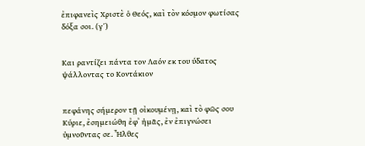ἐπιφανεὶς Χριστὲ ὁ Θεός, καὶ τὸν κόσμον φωτίσας δόξα σοι. (γ´)


Και ραντίζει πάντα τον Λαόν εκ του ύδατος ψάλλοντας το Κοντάκιον


πεφάνης σήμερον τῇ οἰκουμένῃ, καὶ τὸ φῶς σου Κύριε, ἐσημειώθη ἐφ᾽ ἡμᾶς, ἐν ἐπιγνώσει ὑμνοῦντας σε. Ἦλθες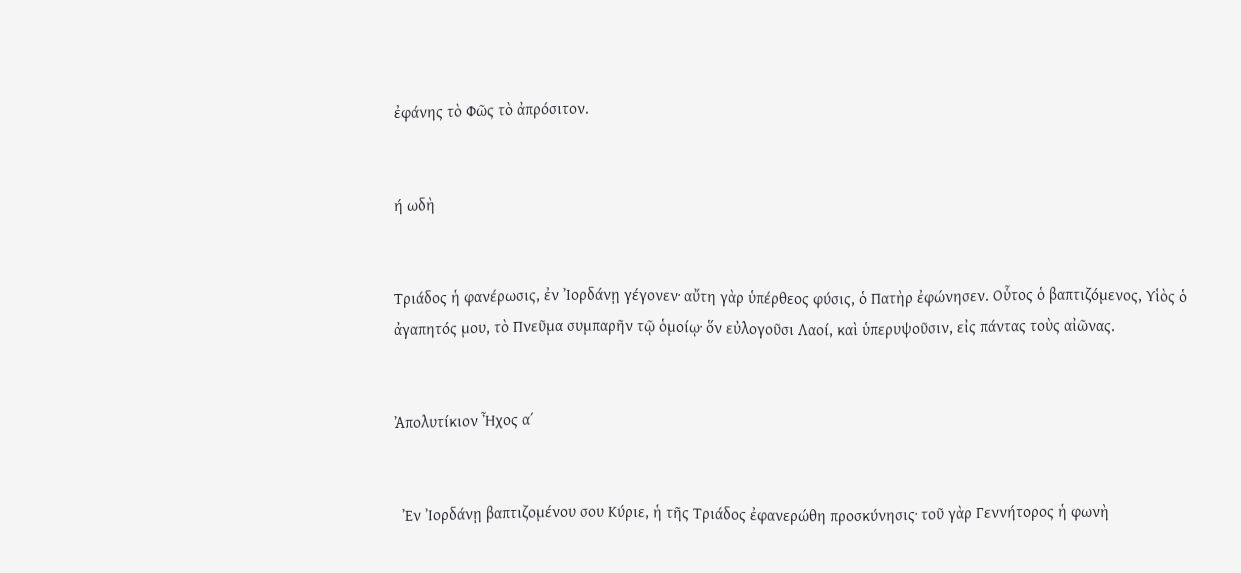ἐφάνης τὸ Φῶς τὸ ἀπρόσιτον.


ή ωδὴ


Τριάδος ἡ φανέρωσις, ἐν Ἰορδάνῃ γέγονεν· αὔτη γὰρ ὑπέρθεος φύσις, ὁ Πατὴρ ἐφώνησεν. Οὗτος ὁ βαπτιζόμενος, Υἱὸς ὁ ἀγαπητός μου, τὸ Πνεῦμα συμπαρῆν τῷ ὁμοίῳ· ὅν εὐλογοῦσι Λαοί, καὶ ὑπερυψοῦσιν, εἰς πάντας τοὺς αἰῶνας.


Ἀπολυτίκιον Ἦχος α΄


  Ἐν Ἰορδάνῃ βαπτιζομένου σου Κύριε, ἡ τῆς Τριάδος ἐφανερώθη προσκύνησις· τοῦ γὰρ Γεννήτορος ἡ φωνὴ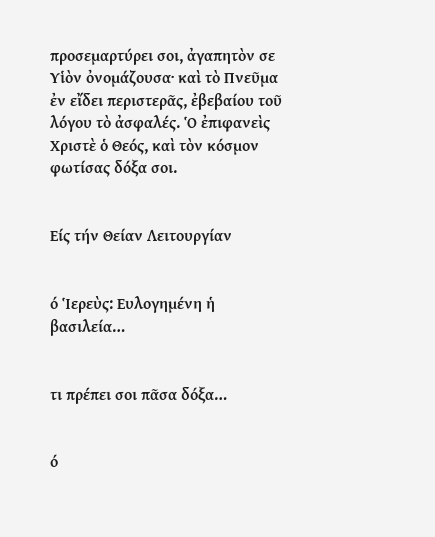προσεμαρτύρει σοι, ἀγαπητὸν σε Υἱὸν ὀνομάζουσα· καὶ τὸ Πνεῦμα ἐν εἴδει περιστερᾶς, ἐβεβαίου τοῦ λόγου τὸ ἀσφαλές. Ὁ ἐπιφανεὶς Χριστὲ ὁ Θεός, καὶ τὸν κόσμον φωτίσας δόξα σοι.


Είς τήν Θείαν Λειτουργίαν


ό Ἱερεὺς: Ευλογημένη ἡ βασιλεία…


τι πρέπει σοι πᾶσα δόξα…


ό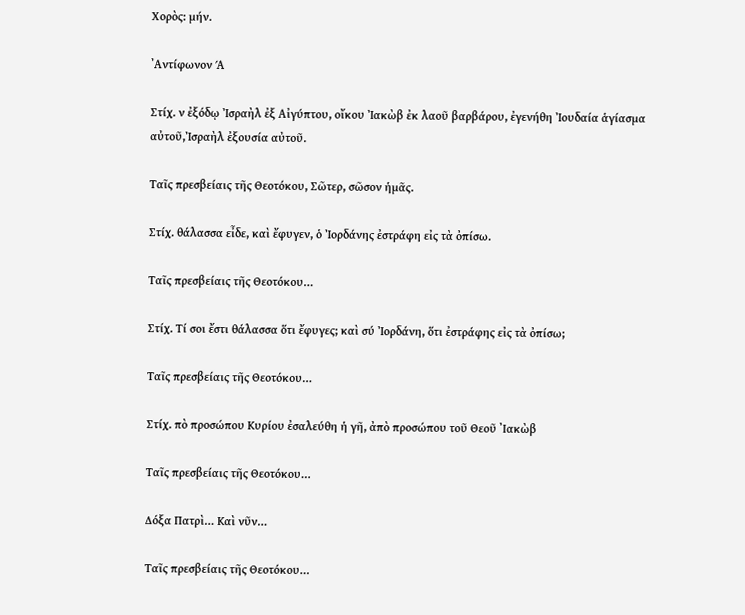Χορὸς: μήν.

᾽Αντίφωνον Ά

Στίχ. ν ἐξόδῳ Ἰσραὴλ ἐξ Αἰγύπτου, οἴκου Ἰακὼβ ἐκ λαοῦ βαρβάρου, ἐγενήθη Ἰουδαία ἁγίασμα αὐτοῦ,Ἰσραὴλ ἐξουσία αὐτοῦ.

Ταῖς πρεσβείαις τῆς Θεοτόκου, Σῶτερ, σῶσον ἡμᾶς.

Στίχ. θάλασσα εἶδε, καὶ ἔφυγεν, ὁ Ἰορδάνης ἐστράφη εἰς τὰ ὀπίσω.

Ταῖς πρεσβείαις τῆς Θεοτόκου…

Στίχ. Τί σοι ἔστι θάλασσα ὅτι ἔφυγες; καὶ σύ Ἰορδάνη, ὅτι ἐστράφης εἰς τὰ ὀπίσω;

Ταῖς πρεσβείαις τῆς Θεοτόκου…

Στίχ. πὸ προσώπου Κυρίου ἐσαλεύθη ἡ γῆ, ἀπὸ προσώπου τοῦ Θεοῦ ᾿Ιακὼβ

Ταῖς πρεσβείαις τῆς Θεοτόκου…

Δόξα Πατρὶ… Καὶ νῦν…

Ταῖς πρεσβείαις τῆς Θεοτόκου…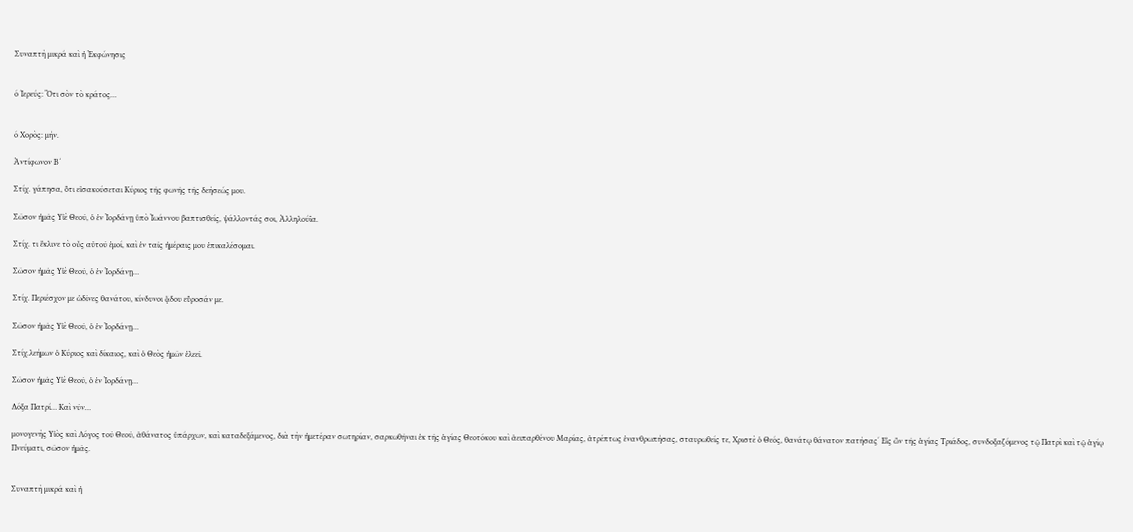Συναπτὴ μικρά καὶ ἡ Ἐκφώνησις


ό Ίερεύς: Ὅτι σὸν τὸ κράτος…


ό Χορὸς: μήν.

Ἀντίφωνον Β´

Στίχ. γάπησα, ὅτι εἰσακούσεται Κύριος τῆς φωνῆς τῆς δεήσεώς μου.

Σῶσον ἡμᾶς Υἱὲ Θεοῦ, ὁ ἐν Ἰορδάνῃ ὑπὸ Ἰωάννου βαπτισθείς, ψάλλοντάς σοι, Ἀλληλούϊα.

Στίχ. τι ἔκλινε τὸ οὖς αὐτοῦ ἐμοί, καὶ ἐν ταῖς ἡμέραις μου ἐπικαλέσομαι.

Σῶσον ἡμᾶς Υἱὲ Θεοῦ, ὁ ἐν Ἰορδάνῃ…

Στίχ. Περιέσχον με ὠδῖνες θανάτου, κίνδυνοι ᾅδου εὕροσάν με.

Σῶσον ἡμᾶς Υἱὲ Θεοῦ, ὁ ἐν Ἰορδάνῃ…

Στίχ.λεήμων ὁ Κύριος καὶ δίκαιος, καὶ ὁ Θεὸς ἡμῶν ἐλεεῖ.

Σῶσον ἡμᾶς Υἱὲ Θεοῦ, ὁ ἐν Ἰορδάνῃ…

Δόξα Πατρί… Καὶ νῦν…

μονογενὴς Υἱὸς καὶ Λόγος τοῦ Θεοῦ, ἀθάνατος ὑπάρχων, καὶ καταδεξάμενος, διὰ τὴν ἡμετέραν σωτηρίαν, σαρκωθῆναι ἐκ τῆς ἁγίας Θεοτόκου καὶ ἀειπαρθένου Μαρίας, ἀτρέπτως ἐνανθρωπήσας, σταυρωθείς τε, Χριστὲ ὁ Θεός, θανάτῳ θάνατον πατήσας΄ Εἷς ὢν τῆς ἁγίας Τριάδος, συνδοξαζόμενος τῷ Πατρὶ καὶ τῷ ἁγίῳ Πνεύματι, σῶσον ἡμᾶς.


Συναπτὴ μικρά καὶ ἡ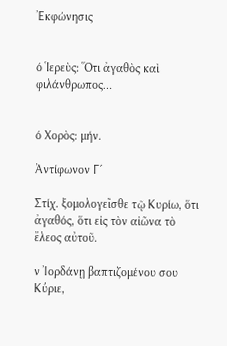Ἐκφώνησις


ό Ἱερεὺς: Ὅτι ἀγαθὸς καὶ φιλάνθρωπος…


ό Χορὸς: μήν.

Ἀντίφωνον Γ´

Στίχ. ξομολογεῖσθε τῷ Κυρίω, ὅτι ἀγαθός, ὅτι εἰς τὸν αἰῶνα τὸ ἔλεος αὐτοῦ.

ν Ἰορδάνῃ βαπτιζομένου σου Κύριε,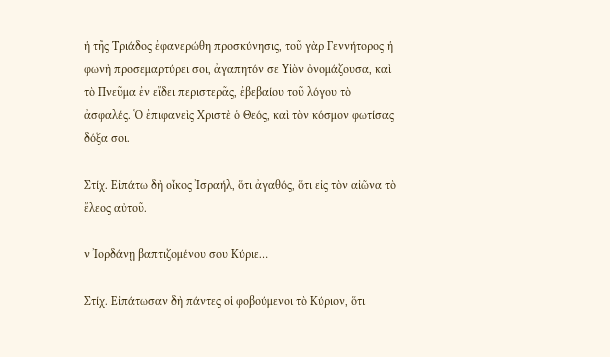ἡ τῆς Τριάδος ἐφανερώθη προσκύνησις, τοῦ γὰρ Γεννήτορος ἡ φωνὴ προσεμαρτύρει σοι, ἀγαπητόν σε Υἱὸν ὀνομάζουσα, καὶ τὸ Πνεῦμα ἐν εἴδει περιστερᾶς, ἐβεβαίου τοῦ λόγου τὸ ἀσφαλές. Ὁ ἐπιφανεὶς Χριστὲ ὁ Θεός, καὶ τὸν κόσμον φωτίσας δόξα σοι.

Στίχ. Εἰπάτω δὴ οἶκος Ἰσραήλ, ὅτι ἀγαθός, ὅτι εἰς τὸν αἰῶνα τὸ ἔλεος αὐτοῦ.

ν Ἰορδάνῃ βαπτιζομένου σου Κύριε…

Στίχ. Εἰπάτωσαν δὴ πάντες οἱ φοβούμενοι τὸ Κύριον, ὅτι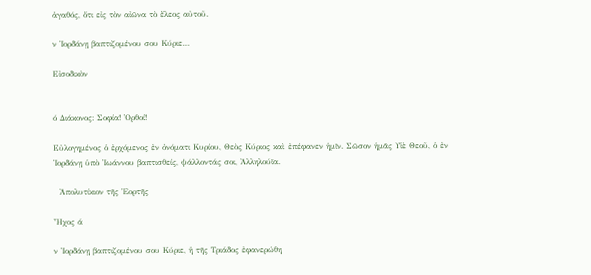ἀγαθός, ὅτι εἰς τὸν αἰῶνα τὸ ἔλεος αὐτοῦ.

ν Ἰορδάνῃ βαπτιζομένου σου Κύριε…

Εἰσοδικὸν


ό Διάκονος: Σοφία! Ὀρθοί!

Εὐλογημένος ὁ ἐρχόμενος ἐν ὀνόματι Κυρίου, Θεὸς Κύριος καὶ ἐπέφανεν ἡμῖν. Σῶσον ἡμᾶς Υἱὲ Θεοῦ, ὁ ἐν Ἰορδάνῃ ὑπὸ Ἰωάννου βαπτισθείς, ψάλλοντάς σοι, Ἀλληλούϊα.

  Ἀπολυτίκιον τῆς Ἑορτῆς

Ἦχος ά

ν Ἰορδάνῃ βαπτιζομένου σου Κύριε, ἡ τῆς Τριάδος ἐφανερώθη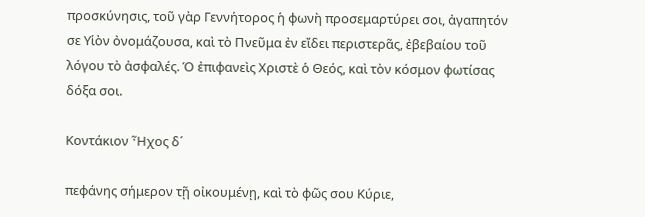προσκύνησις, τοῦ γὰρ Γεννήτορος ἡ φωνὴ προσεμαρτύρει σοι, ἀγαπητόν σε Υἱὸν ὀνομάζουσα, καὶ τὸ Πνεῦμα ἐν εἴδει περιστερᾶς, ἐβεβαίου τοῦ λόγου τὸ ἀσφαλές. Ὁ ἐπιφανεὶς Χριστὲ ὁ Θεός, καὶ τὸν κόσμον φωτίσας δόξα σοι.

Κοντάκιον Ἦχος δ´

πεφάνης σήμερον τῇ οἰκουμένῃ, καὶ τὸ φῶς σου Κύριε,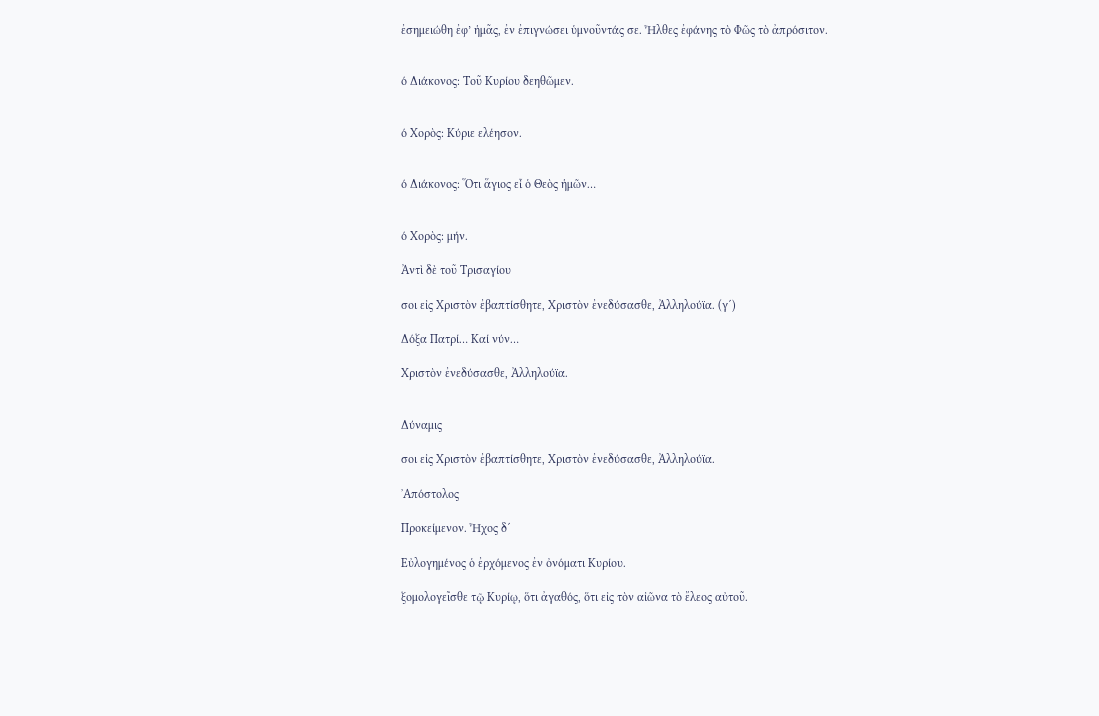ἐσημειώθη ἐφ’ ἡμᾶς, ἐν ἐπιγνώσει ὑμνοῦντάς σε. Ἦλθες ἐφάνης τὸ Φῶς τὸ ἀπρόσιτον.


ό Διάκονος: Τοῦ Κυρίου δεηθῶμεν.


ό Χορὸς: Κύριε ελέησον.


ό Διάκονος: Ὅτι ἅγιος εἶ ὁ Θεὸς ἡμῶν…


ό Χορὸς: μήν.

Ἀντὶ δὲ τοῦ Τρισαγίου

σοι εἰς Χριστὸν ἐβαπτίσθητε, Χριστὸν ἐνεδύσασθε, Ἀλληλούϊα. (γ´)

Δόξα Πατρί… Καί νύν…

Χριστὸν ἐνεδύσασθε, Ἀλληλούϊα.


Δύναμις

σοι εἰς Χριστὸν ἐβαπτίσθητε, Χριστὸν ἐνεδύσασθε, Ἀλληλούϊα.

᾽Απόστολος

Προκείμενον. Ἦχος δ´

Εὐλογημένος ὁ ἐρχόμενος ἐν ὀνόματι Κυρίου.

ξομολογεῖσθε τῷ Κυρίῳ, ὅτι ἀγαθός, ὅτι εἰς τὸν αἰῶνα τὸ ἔλεος αὐτοῦ.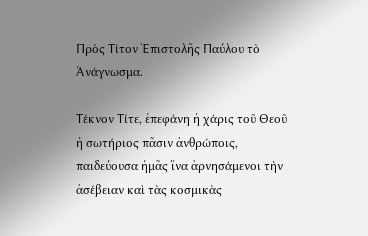Πρὸς Τίτον Ἐπιστολῆς Παύλου τὸ Ἀνάγνωσμα.

Τέκνον Τίτε, ἐπεφάνη ἡ χάρις τοῦ Θεοῦ ἡ σωτήριος πᾶσιν ἀνθρώποις, παιδεύουσα ἡμᾶς ἵνα ἀρνησάμενοι τὴν ἀσέβειαν καὶ τὰς κοσμικὰς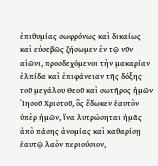ἐπιθυμίας σωφρόνως καὶ δικαίως καὶ εὐσεβῶς ζήσωμεν ἐν τῷ νῦν αἰῶνι, προσδεχόμενοι τὴν μακαρίαν ἐλπίδα καὶ ἐπιφάνειαν τῆς δόξης τοῦ μεγάλου Θεοῦ καὶ σωτῆρος ἡμῶν ᾿Ιησοῦ Χριστοῦ, ὃς ἔδωκεν ἑαυτὸν ὑπὲρ ἡμῶν, ἵνα λυτρώσηται ἡμᾶς ἀπὸ πάσης ἀνομίας καὶ καθαρίσῃ ἑαυτῷ λαὸν περιούσιον,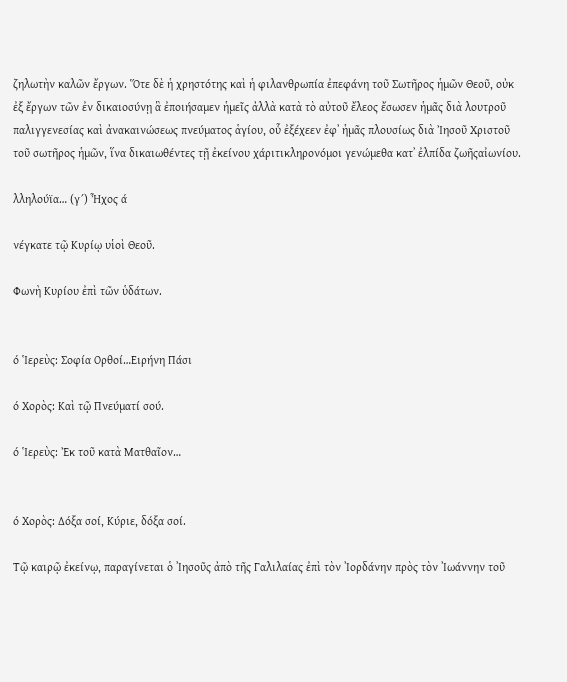ζηλωτὴν καλῶν ἔργων. Ὅτε δὲ ἡ χρηστότης καὶ ἡ φιλανθρωπία ἐπεφάνη τοῦ Σωτῆρος ἡμῶν Θεοῦ, οὐκ ἐξ ἔργων τῶν ἐν δικαιοσύνῃ ἃ ἐποιήσαμεν ἡμεῖς ἀλλὰ κατὰ τὸ αὐτοῦ ἔλεος ἔσωσεν ἡμᾶς διὰ λουτροῦ παλιγγενεσίας καὶ ἀνακαινώσεως πνεύματος ἁγίου, οὗ ἐξέχεεν ἐφ᾽ ἡμᾶς πλουσίως διὰ Ἰησοῦ Χριστοῦ τοῦ σωτῆρος ἡμῶν, ἵνα δικαιωθέντες τῇ ἐκείνου χάριτικληρονόμοι γενώμεθα κατ᾽ ἐλπίδα ζωῆςαἰωνίου.

λληλούϊα… (γ´) Ἦχος ά

νέγκατε τῷ Κυρίῳ υἱοὶ Θεοῦ.

Φωνὴ Κυρίου ἐπὶ τῶν ὑδάτων.


ό Ἱερεὺς: Σοφία Ορθοί…Ειρήνη Πάσι

ό Χορὸς: Καὶ τῷ Πνεύματί σού.

ό Ἱερεὺς: Ἐκ τοῦ κατὰ Ματθαῖον…


ό Χορὸς: Δόξα σοί, Κύριε, δόξα σοί.

Τῷ καιρῷ ἐκείνῳ, παραγίνεται ὁ ᾽Ιησοῦς ἀπὸ τῆς Γαλιλαίας ἐπὶ τὸν ᾽Ιορδάνην πρὸς τὸν ᾽Ιωάννην τοῦ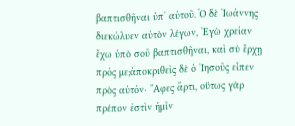βαπτισθῆναι ὑπ᾽ αὐτοῦ. Ὁ δὲ ᾽Ιωάννης διεκώλυεν αὐτὸν λέγων, ᾽Εγὼ χρείαν ἔχω ὑπὸ σοῦ βαπτισθῆναι, καὶ σὺ ἔρχῃ πρός με;ἀποκριθεὶς δὲ ὁ ᾽Ιησοῦς εἶπεν πρὸς αὐτόν· ῎Αφες ἄρτι, οὕτως γὰρ πρέπον ἐστὶν ἡμῖν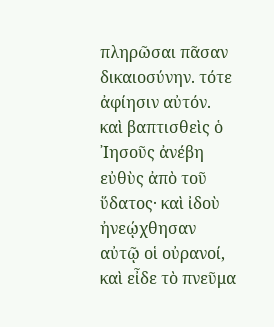πληρῶσαι πᾶσαν δικαιοσύνην. τότε ἀφίησιν αὐτόν. καὶ βαπτισθεὶς ὁ ᾽Ιησοῦς ἀνέβη εὐθὺς ἀπὸ τοῦ ὕδατος· καὶ ἰδοὺ ἠνεῴχθησαν αὐτῷ οἱ οὐρανοί, καὶ εἶδε τὸ πνεῦμα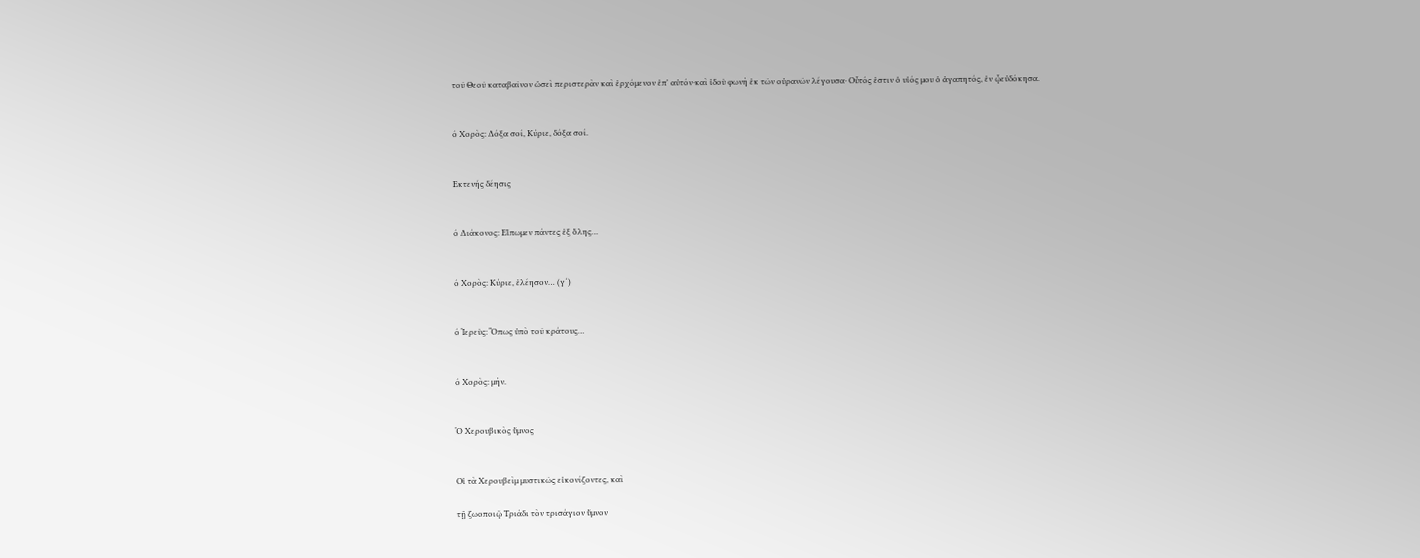τοῦ Θεοῦ καταβαῖνον ὡσεὶ περιστερὰν καὶ ἐρχόμενον ἐπ᾽ αὐτόν·καὶ ἰδοὺ φωνὴ ἐκ τῶν οὐρανῶν λέγουσα· Οὗτός ἐστιν ὁ υἱός μου ὁ ἀγαπητός, ἐν ᾧεὐδόκησα.


ό Χορὸς: Δόξα σοί, Κύριε, δόξα σοί.


Εκτενής δέησις


ό Διάκονος: Εἴπωμεν πάντες ἐξ ὅλης…


ό Χορὸς: Κύριε, ἐλέησον… (γ´)


ό Ἱερεὺς: Ὅπως ὑπὸ τοῦ κράτους…


ό Χορὸς: μὴν.


Ὁ Χερουβικὸς ὕμνος


Οἱ τὰ Χερουβεὶμ μυστικῶς εἰκονίζοντες, καὶ

τῇ ζωοποιῷ Τριάδι τὸν τρισάγιον ὕμνον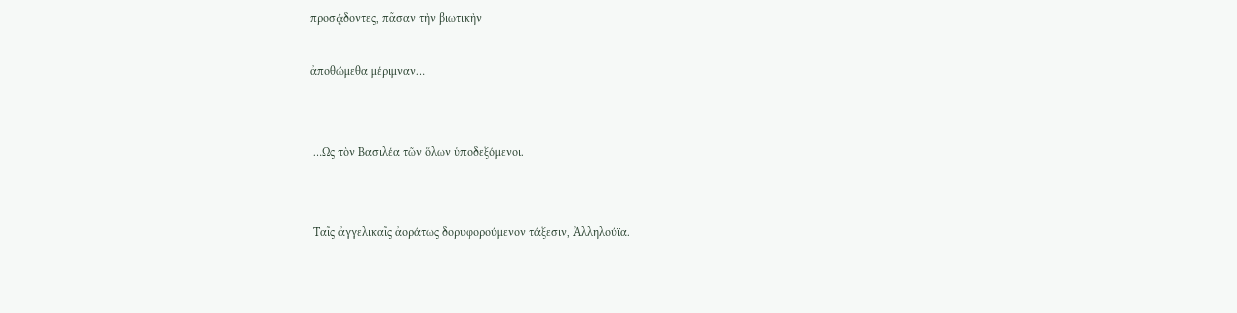προσᾴδοντες, πᾶσαν τὴν βιωτικὴν

ἀποθώμεθα μέριμναν…


 …Ως τὸν Βασιλέα τῶν ὅλων ὑποδεξόμενοι.


 Ταῖς ἀγγελικαῖς ἀοράτως δορυφορούμενον τάξεσιν, Ἀλληλούϊα.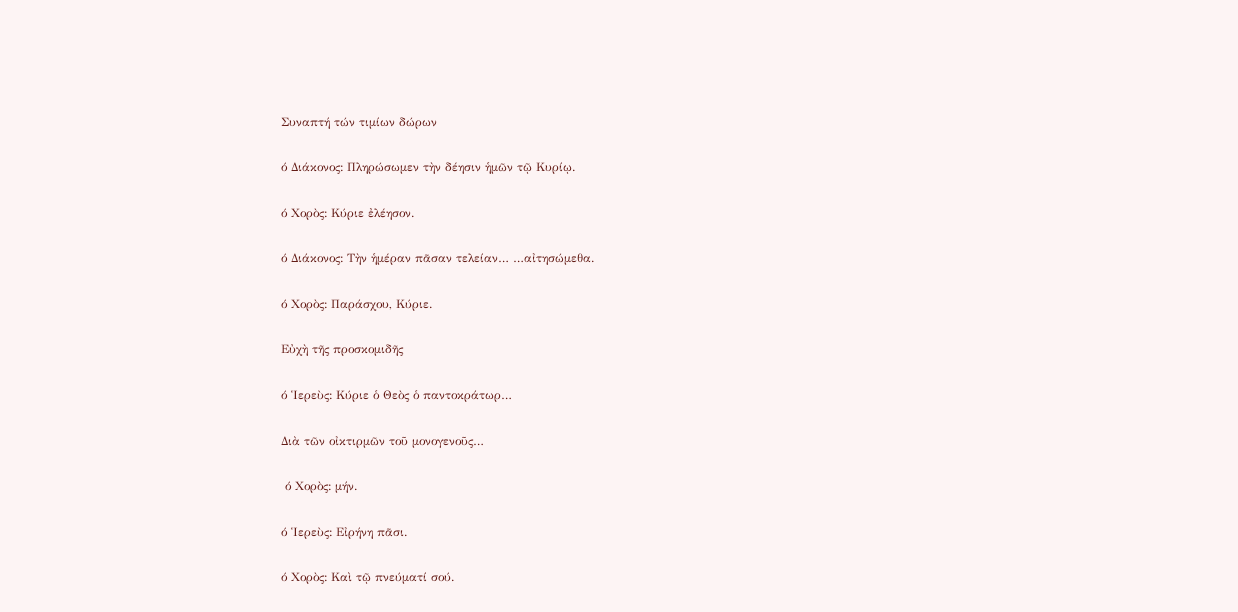Συναπτή τών τιμίων δώρων


ό Διάκονος: Πληρώσωμεν τὴν δέησιν ἡμῶν τῷ Κυρίῳ.


ό Χορὸς: Κύριε ἐλέησον.


ό Διάκονος: Τὴν ἡμέραν πᾶσαν τελείαν… …αἰτησώμεθα.


ό Χορὸς: Παράσχου, Κύριε.


Εὐχὴ τῆς προσκομιδῆς


ό Ἱερεὺς: Κύριε ὁ Θεὸς ὁ παντοκράτωρ…


Διὰ τῶν οἰκτιρμῶν τοῦ μονογενοῦς…


 ό Χορὸς: μήν.


ό Ἱερεὺς: Εἰρήνη πᾶσι.


ό Χορὸς: Καὶ τῷ πνεύματί σού.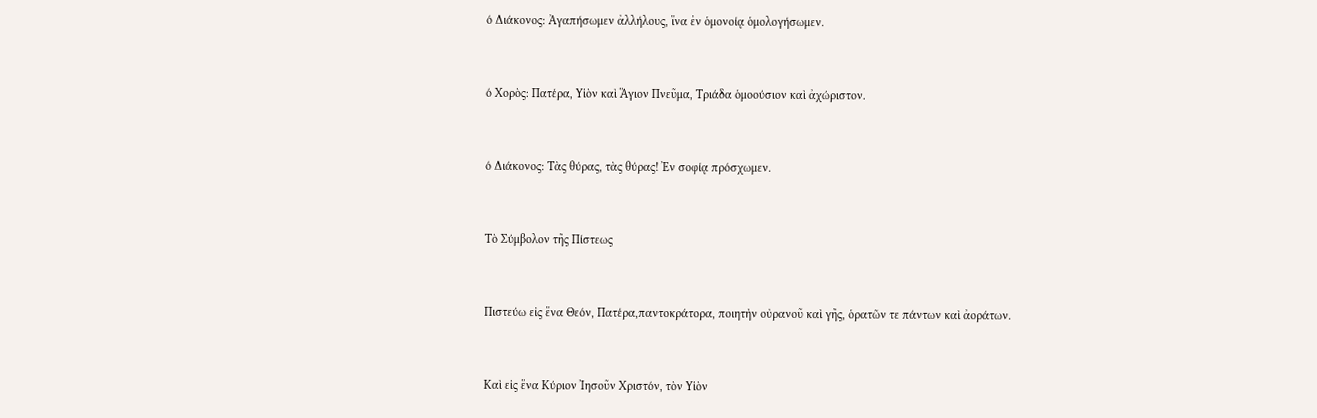ό Διάκονος: Ἀγαπήσωμεν ἀλλήλους, ἵνα ἐν ὁμονοίᾳ ὁμολογήσωμεν.


ό Χορὸς: Πατέρα, Υἱὸν καὶ Ἅγιον Πνεῦμα, Τριάδα ὁμοούσιον καὶ ἀχώριστον.


ό Διάκονος: Τὰς θύρας, τὰς θύρας! Ἐν σοφίᾳ πρόσχωμεν.


Τὸ Σύμβολον τῆς Πίστεως


Πιστεύω εἰς ἕνα Θεόν, Πατέρα,παντοκράτορα, ποιητὴν οὐρανοῦ καὶ γῆς, ὁρατῶν τε πάντων καὶ ἀοράτων.


Καὶ εἰς ἕνα Κύριον Ἰησοῦν Χριστόν, τὸν Υἱὸν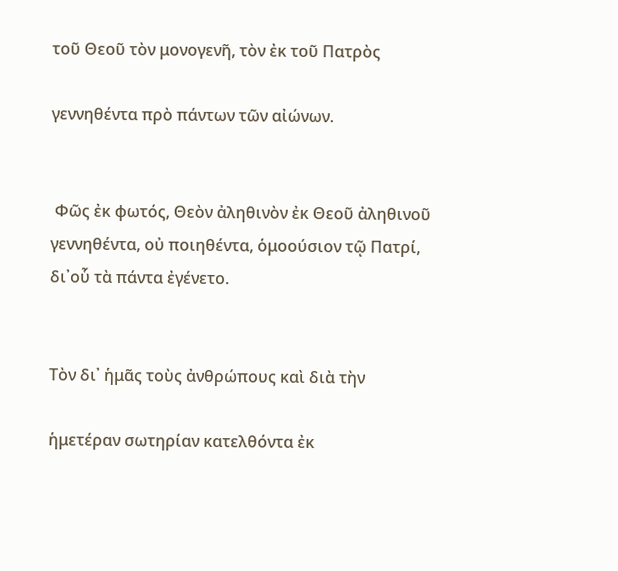τοῦ Θεοῦ τὸν μονογενῆ, τὸν ἐκ τοῦ Πατρὸς

γεννηθέντα πρὸ πάντων τῶν αἰώνων.


 Φῶς ἐκ φωτός, Θεὸν ἀληθινὸν ἐκ Θεοῦ ἀληθινοῦ γεννηθέντα, οὐ ποιηθέντα, ὁμοούσιον τῷ Πατρί, δι᾿οὗ τὰ πάντα ἐγένετο.


Τὸν δι᾿ ἡμᾶς τοὺς ἀνθρώπους καὶ διὰ τὴν

ἡμετέραν σωτηρίαν κατελθόντα ἐκ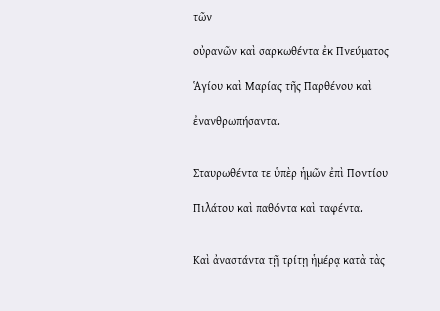τῶν

οὐρανῶν καὶ σαρκωθέντα ἐκ Πνεύματος

Ἁγίου καὶ Μαρίας τῆς Παρθένου καὶ

ἐνανθρωπήσαντα.


Σταυρωθέντα τε ὑπὲρ ἡμῶν ἐπὶ Ποντίου

Πιλάτου καὶ παθόντα καὶ ταφέντα.


Καὶ ἀναστάντα τῇ τρίτῃ ἡμέρᾳ κατὰ τὰς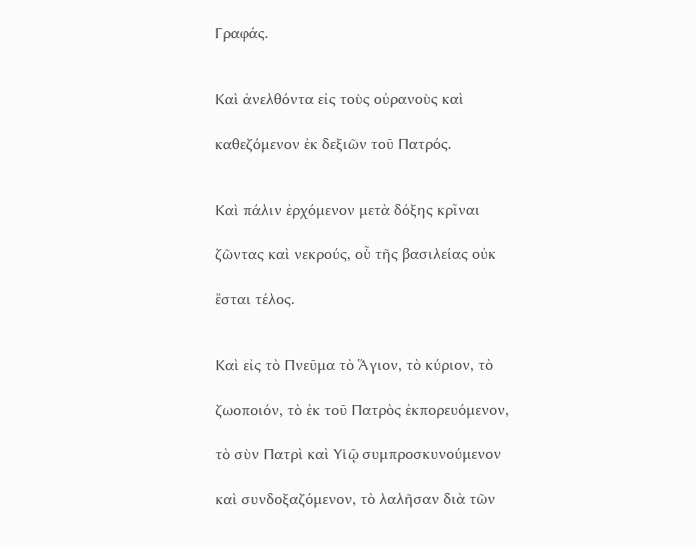Γραφάς.


Καὶ ἀνελθόντα εἰς τοὺς οὐρανοὺς καὶ

καθεζόμενον ἐκ δεξιῶν τοῦ Πατρός.


Καὶ πάλιν ἐρχόμενον μετὰ δόξης κρῖναι

ζῶντας καὶ νεκρούς, οὗ τῆς βασιλείας οὐκ

ἔσται τέλος.


Καὶ εἰς τὸ Πνεῦμα τὸ Ἅγιον, τὸ κύριον, τὸ

ζωοποιόν, τὸ ἐκ τοῦ Πατρὸς ἐκπορευόμενον,

τὸ σὺν Πατρὶ καὶ Υἱῷ συμπροσκυνούμενον

καὶ συνδοξαζόμενον, τὸ λαλῆσαν διὰ τῶν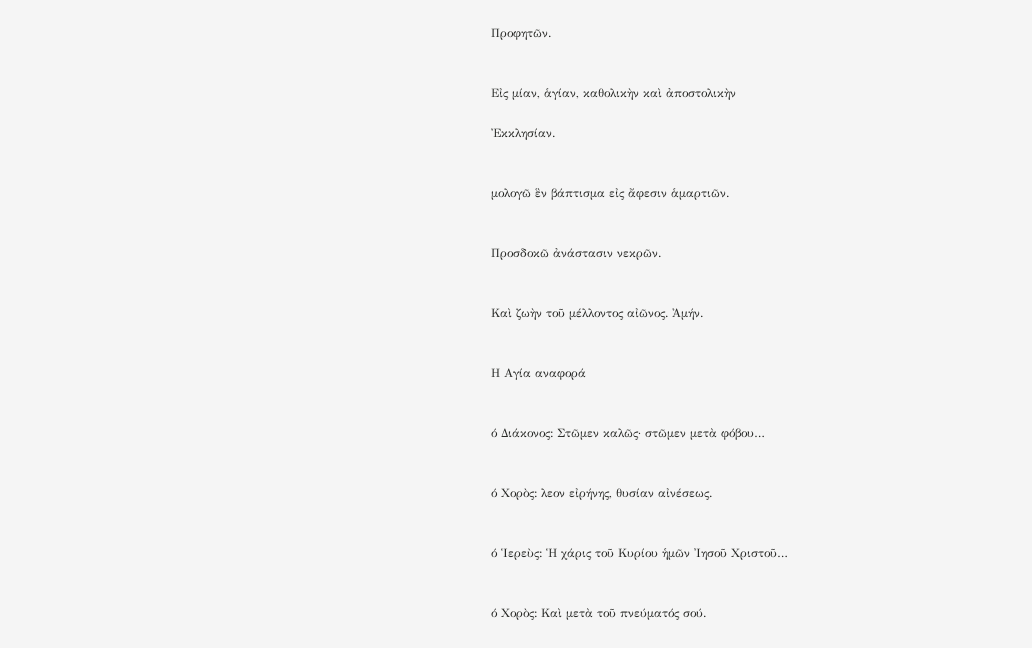Προφητῶν.


Εἰς μίαν, ἁγίαν, καθολικὴν καὶ ἀποστολικὴν

Ἐκκλησίαν.


μολογῶ ἓν βάπτισμα εἰς ἄφεσιν ἁμαρτιῶν.


Προσδοκῶ ἀνάστασιν νεκρῶν.


Καὶ ζωὴν τοῦ μέλλοντος αἰῶνος. Ἀμήν.


Η Αγία αναφορά


ό Διάκονος: Στῶμεν καλῶς· στῶμεν μετὰ φόβου…


ό Χορὸς: λεον εἰρήνης, θυσίαν αἰνέσεως.


ό Ἱερεὺς: Ἡ χάρις τοῦ Κυρίου ἡμῶν Ἰησοῦ Χριστοῦ…


ό Χορὸς: Καὶ μετὰ τοῦ πνεύματός σού.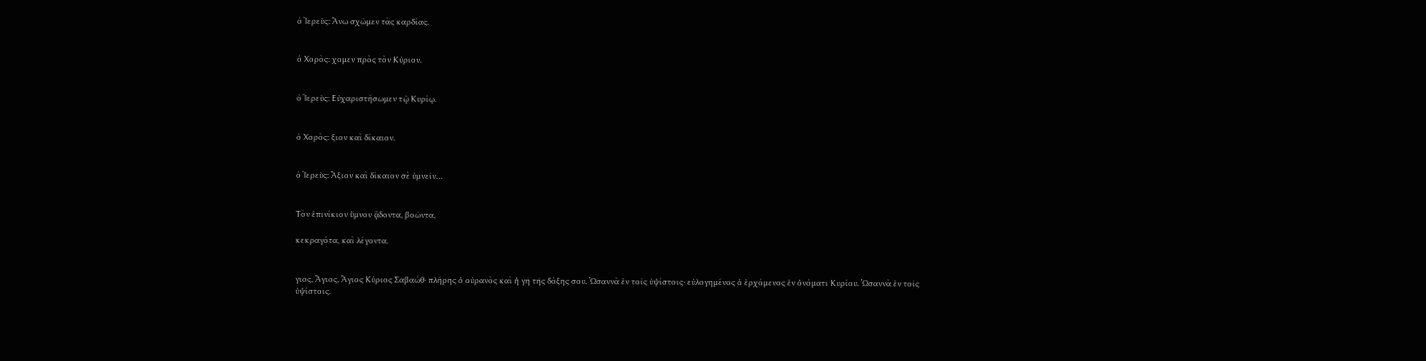ό Ἱερεὺς: Ἄνω σχῶμεν τὰς καρδίας.


ό Χορὸς: χομεν πρὸς τὸν Κύριον.


ό Ἱερεὺς: Εὐχαριστήσωμεν τῷ Κυρίῳ.


ό Χορὸς: ξιον καὶ δίκαιον.


ό Ἱερεὺς: Ἄξιον καὶ δίκαιον σὲ ὑμνεῖν…


Τὸν ἐπινίκιον ὕμνον ᾄδοντα, βοῶντα,

κεκραγότα, καὶ λέγοντα.


γιος, Ἅγιος, Ἅγιος Κύριος Σαβαώθ· πλήρης ὁ οὐρανὸς καὶ ἡ γῆ τῆς δόξης σου. Ὡσαννὰ ἐν τοῖς ὑψίστοις· εὐλογημένος ὁ ἐρχόμενος ἐν ὀνόματι Κυρίου. Ὡσαννὰ ἐν τοῖς ὑψίστοις.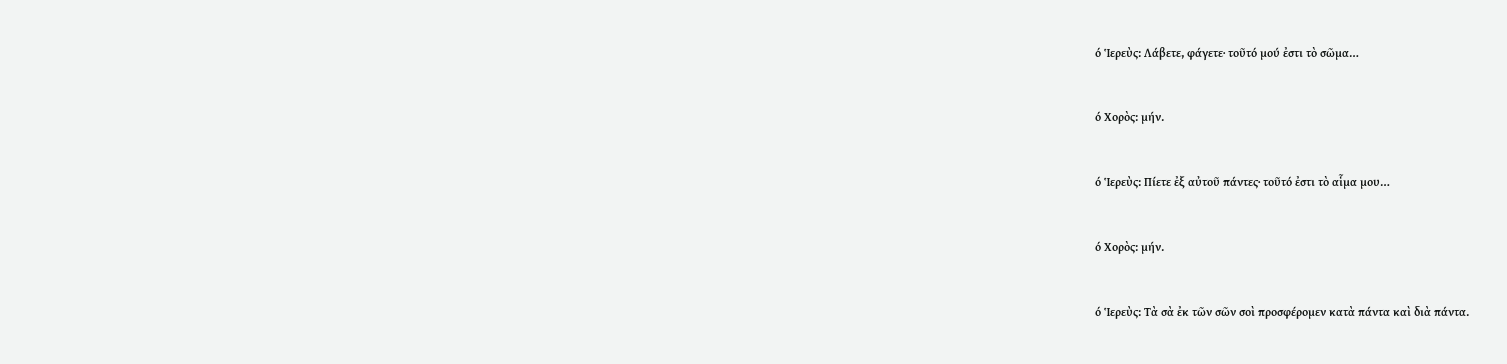ό Ἱερεὺς: Λάβετε, φάγετε· τοῦτό μού ἐστι τὸ σῶμα…


ό Χορὸς: μήν.


ό Ἱερεὺς: Πίετε ἐξ αὐτοῦ πάντες· τοῦτό ἐστι τὸ αἷμα μου…


ό Χορὸς: μήν.


ό Ἱερεὺς: Τὰ σὰ ἐκ τῶν σῶν σοὶ προσφέρομεν κατὰ πάντα καὶ διὰ πάντα.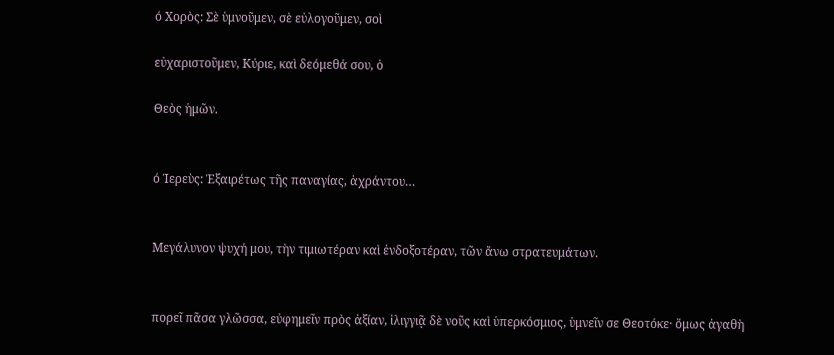ό Χορὸς: Σὲ ὑμνοῦμεν, σὲ εὐλογοῦμεν, σοὶ

εὐχαριστοῦμεν, Κύριε, καὶ δεόμεθά σου, ὁ

Θεὸς ἡμῶν.


ό Ἱερεὺς: Ἐξαιρέτως τῆς παναγίας, ἀχράντου…


Μεγάλυνον ψυχή μου, τὴν τιμιωτέραν καὶ ἐνδοξοτέραν, τῶν ἄνω στρατευμάτων.


πορεῖ πᾶσα γλῶσσα, εὐφημεῖν πρὸς ἀξίαν, ἰλιγγιᾷ δὲ νοῦς καὶ ὑπερκόσμιος, ὑμνεῖν σε Θεοτόκε· ὅμως ἀγαθὴ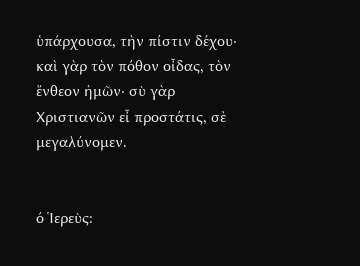ὑπάρχουσα, τὴν πίστιν δέχου· καὶ γὰρ τὸν πόθον οἶδας, τὸν ἔνθεον ἡμῶν· σὺ γὰρ Χριστιανῶν εἶ προστάτις, σὲ μεγαλύνομεν.


ό Ἱερεὺς: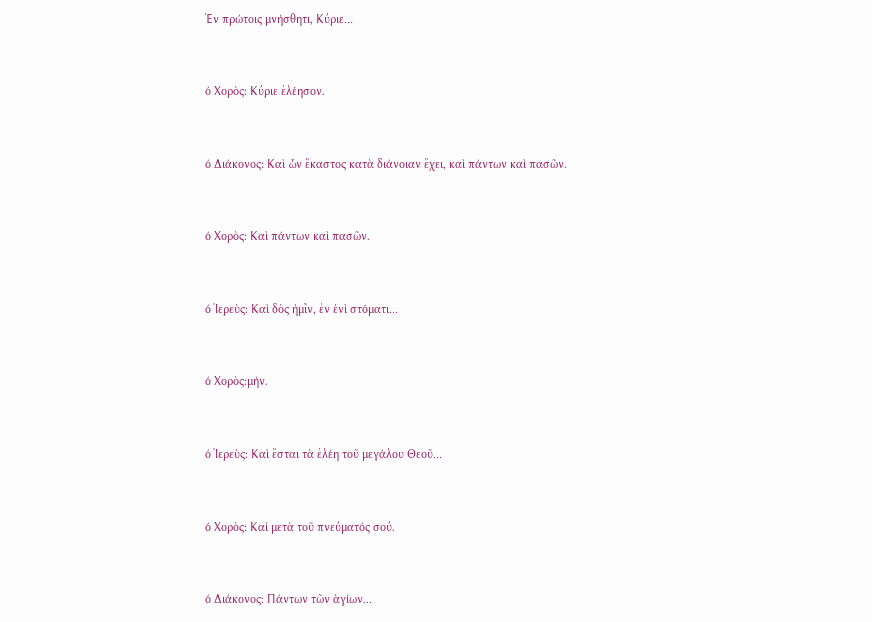Ἐν πρώτοις μνήσθητι, Κύριε…


ό Χορὸς: Κύριε ἐλέησον.


ό Διάκονος: Καὶ ὧν ἕκαστος κατὰ διάνοιαν ἔχει, καὶ πάντων καὶ πασῶν.


ό Χορὸς: Καὶ πάντων καὶ πασῶν.


ό Ἱερεὺς: Καὶ δὸς ἡμῖν, ἐν ἑνὶ στόματι…


ό Χορὸς:μήν.


ό Ἱερεὺς: Καὶ ἔσται τὰ ἐλέη τοῦ μεγάλου Θεοῦ…


ό Χορὸς: Καὶ μετὰ τοῦ πνεύματός σού.


ό Διάκονος: Πάντων τῶν ἁγίων…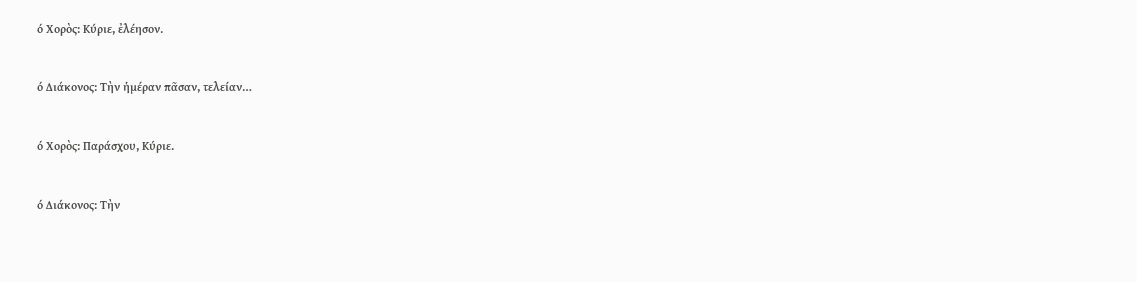ό Χορὸς: Κύριε, ἐλέησον.


ό Διάκονος: Τὴν ἡμέραν πᾶσαν, τελείαν…


ό Χορὸς: Παράσχου, Κύριε.


ό Διάκονος: Τὴν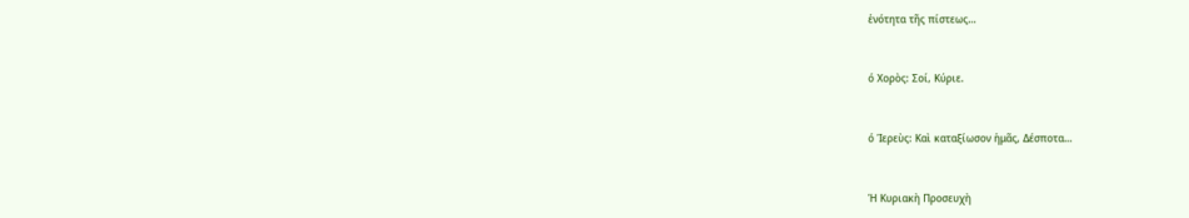ἑνότητα τῆς πίστεως…


ό Χορὸς: Σοί, Κύριε.


ό Ἱερεὺς: Καὶ καταξίωσον ἡμᾶς, Δέσποτα…


Ἡ Κυριακὴ Προσευχὴ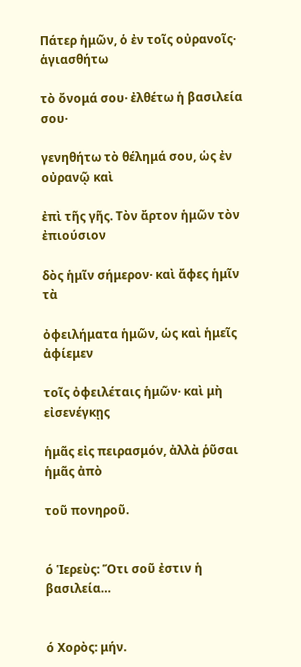Πάτερ ἡμῶν, ὁ ἐν τοῖς οὐρανοῖς· ἁγιασθήτω

τὸ ὄνομά σου· ἐλθέτω ἡ βασιλεία σου·

γενηθήτω τὸ θέλημά σου, ὡς ἐν οὐρανῷ καὶ

ἐπὶ τῆς γῆς. Τὸν ἄρτον ἡμῶν τὸν ἐπιούσιον

δὸς ἡμῖν σήμερον· καὶ ἄφες ἡμῖν τὰ

ὀφειλήματα ἡμῶν, ὡς καὶ ἡμεῖς ἀφίεμεν

τοῖς ὀφειλέταις ἡμῶν· καὶ μὴ εἰσενέγκῃς

ἡμᾶς εἰς πειρασμόν, ἀλλὰ ῥῦσαι ἡμᾶς ἀπὸ

τοῦ πονηροῦ.


ό Ἱερεὺς: Ὅτι σοῦ ἐστιν ἡ βασιλεία…


ό Χορὸς: μήν.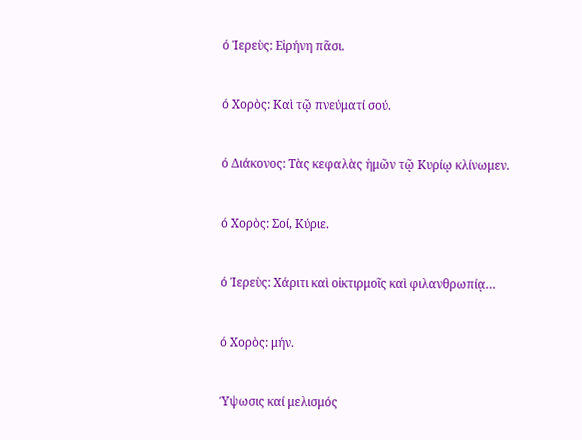ό Ἱερεὺς: Εἰρήνη πᾶσι.


ό Χορὸς: Καὶ τῷ πνεύματί σού.


ό Διάκονος: Τὰς κεφαλὰς ἡμῶν τῷ Κυρίῳ κλίνωμεν.


ό Χορὸς: Σοί, Κύριε.


ό Ἱερεὺς: Χάριτι καὶ οἰκτιρμοῖς καὶ φιλανθρωπίᾳ…


ό Χορὸς: μήν.


Ύψωσις καί μελισμός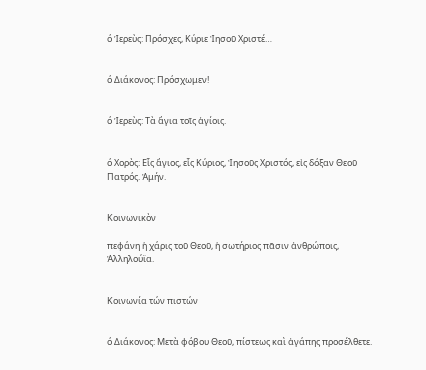ό Ἱερεὺς: Πρόσχες, Κύριε Ἰησοῦ Χριστέ…


ό Διάκονος: Πρόσχωμεν!


ό Ἱερεὺς: Τὰ ἅγια τοῖς ἁγίοις.


ό Χορὸς: Εἷς ἅγιος, εἷς Κύριος, Ἰησοῦς Χριστός, εἰς δόξαν Θεοῦ Πατρός. Ἀμήν.


Κοινωνικὸν

πεφάνη ἡ χάρις τοῦ Θεοῦ, ἡ σωτήριος πᾶσιν ἀνθρώποις, Ἀλληλούϊα.


Κοινωνία τών πιστών


ό Διάκονος: Μετὰ φόβου Θεοῦ, πίστεως καὶ ἀγάπης προσέλθετε.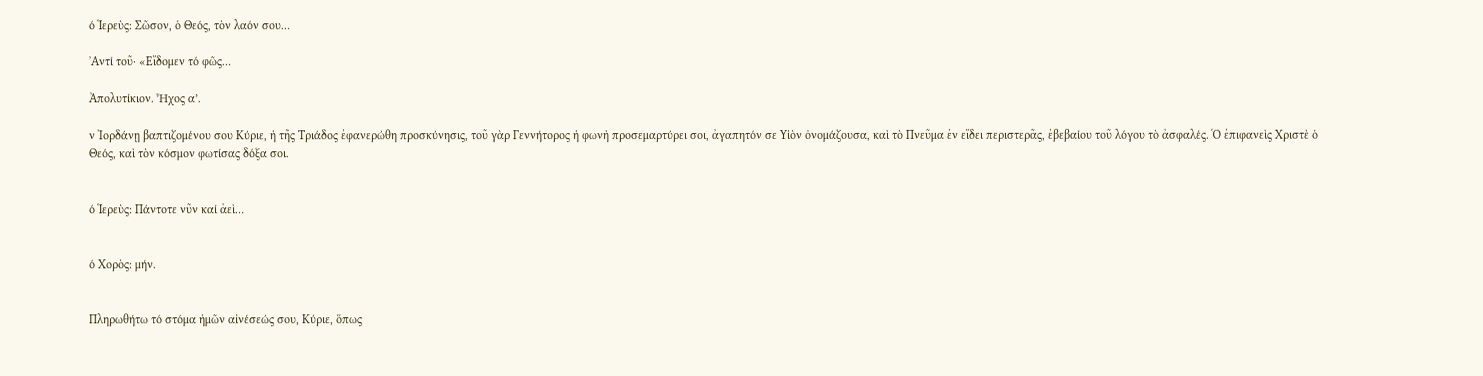ό Ἱερεὺς: Σῶσον, ὁ Θεός, τὸν λαόν σου…

᾽Αντί τοῦ· «Εἴδομεν τό φῶς…

Ἀπολυτίκιον. Ἦχος α’.

ν Ἰορδάνῃ βαπτιζομένου σου Κύριε, ἡ τῆς Τριάδος ἐφανερώθη προσκύνησις, τοῦ γὰρ Γεννήτορος ἡ φωνὴ προσεμαρτύρει σοι, ἀγαπητόν σε Υἱὸν ὀνομάζουσα, καὶ τὸ Πνεῦμα ἐν εἴδει περιστερᾶς, ἐβεβαίου τοῦ λόγου τὸ ἀσφαλές. Ὁ ἐπιφανεὶς Χριστὲ ὁ Θεός, καὶ τὸν κόσμον φωτίσας δόξα σοι.


ό Ἱερεὺς: Πάντοτε νῦν καί ἀεὶ…


ό Χορὸς: μήν.


Πληρωθήτω τό στόμα ἡμῶν αἰνέσεώς σου, Κύριε, ὅπως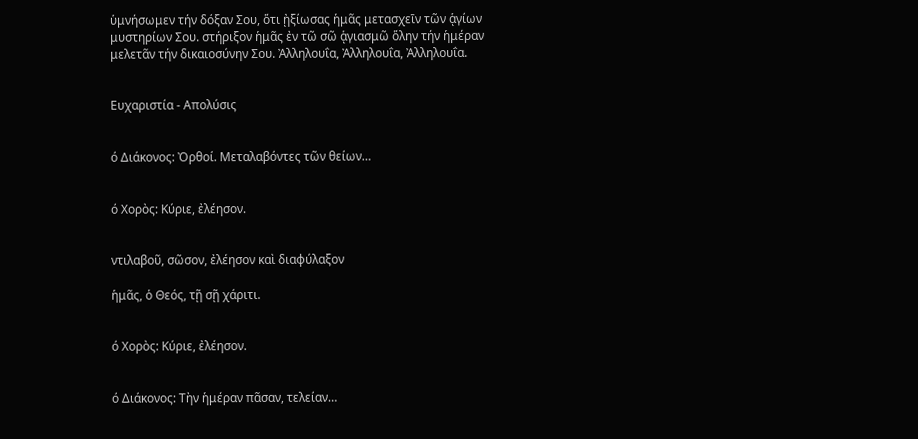ὑμνήσωμεν τήν δόξαν Σου, ὅτι ᾐξίωσας ἡμᾶς μετασχεῑν τῶν ᾁγίων μυστηρίων Σου. στήριξον ἡμᾶς ἐν τῶ σῶ ᾁγιασμῶ ὅλην τήν ἡμέραν μελετᾶν τήν δικαιοσύνην Σου. Ἀλληλουΐα, Ἀλληλουΐα, Ἀλληλουΐα.


Ευχαριστία - Απολύσις


ό Διάκονος: Ὀρθοί. Μεταλαβόντες τῶν θείων…


ό Χορὸς: Κύριε, ἐλέησον.


ντιλαβοῦ, σῶσον, ἐλέησον καὶ διαφύλαξον

ἡμᾶς, ὁ Θεός, τῇ σῇ χάριτι.


ό Χορὸς: Κύριε, ἐλέησον.


ό Διάκονος: Τὴν ἡμέραν πᾶσαν, τελείαν…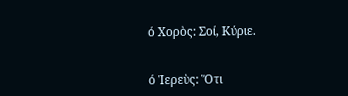ό Χορὸς: Σοί, Κύριε.


ό Ἱερεὺς: Ὅτι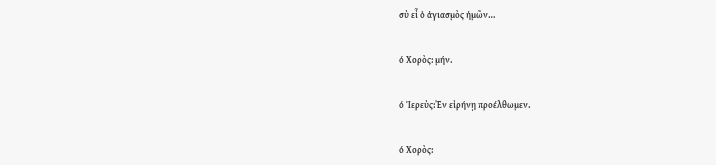σὺ εἶ ὁ ἁγιασμὸς ἡμῶν…


ό Χορὸς: μήν.


ό Ἱερεὺς:Ἐν εἰρήνῃ προέλθωμεν.


ό Χορὸς: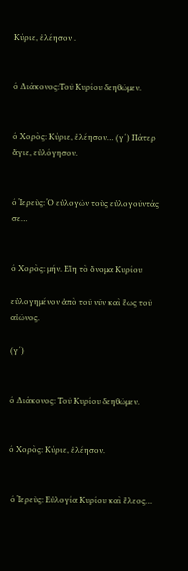Κύριε, ἐλέησον .


ό Διάκονος:Τοῦ Κυρίου δεηθῶμεν.


ό Χορὸς: Κύριε, ἐλέησον… (γ´) Πάτερ ἅγιε, εὐλόγησον.


ό Ἱερεὺς: Ὁ εὐλογῶν τοὺς εὐλογοῦντάς σε…


ό Χορὸς: μήν. Εἴη τὸ ὄνομα Κυρίου

εὐλογημένον ἀπὸ τοῦ νῦν καὶ ἕως τοῦ αἰῶνος.

(γ´)


ό Διάκονος: Τοῦ Κυρίου δεηθῶμεν.


ό Χορὸς: Κύριε, ἐλέησον.


 ό Ἱερεὺς: Εὐλογία Κυρίου καὶ ἔλεος…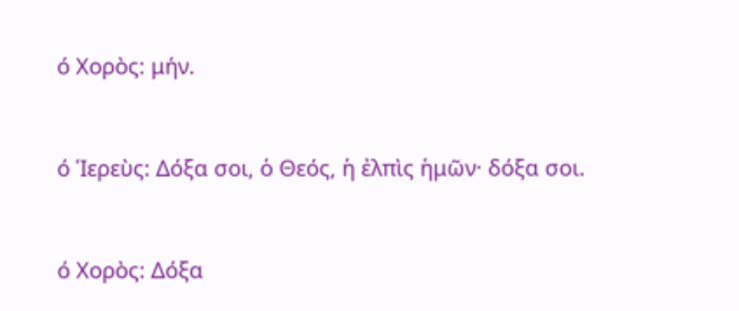ό Χορὸς: μήν.


ό Ἱερεὺς: Δόξα σοι, ὁ Θεός, ἡ ἐλπὶς ἡμῶν· δόξα σοι.


ό Χορὸς: Δόξα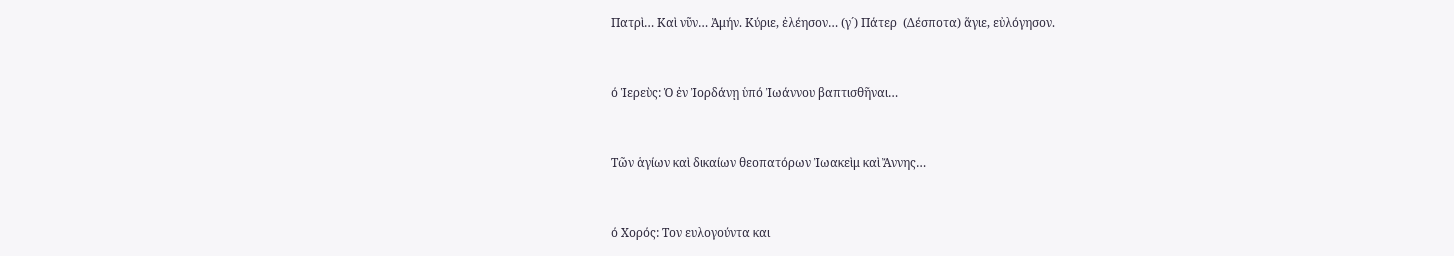Πατρὶ… Καὶ νῦν… Ἀμήν. Κύριε, ἐλέησον… (γ´) Πάτερ  (Δέσποτα) ἅγιε, εὐλόγησον.


ό Ἱερεὺς: Ὁ ἐν Ἰορδάνῃ ὑπό Ἰωάννου βαπτισθῆναι…


Τῶν ἁγίων καὶ δικαίων θεοπατόρων Ἰωακεὶμ καὶ Ἄννης…


ό Χορός: Τον ευλογούντα και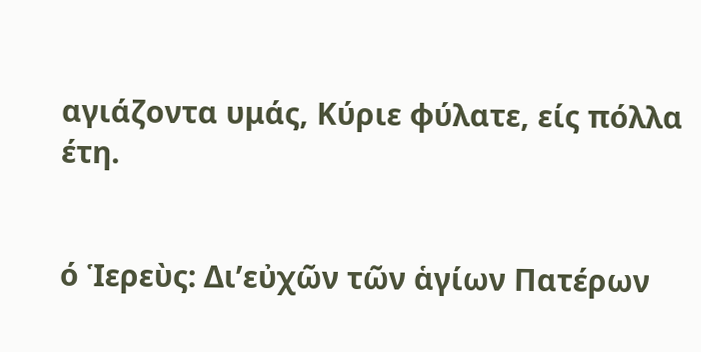αγιάζοντα υμάς, Κύριε φύλατε, είς πόλλα έτη.


ό Ἱερεὺς: Δι’εὐχῶν τῶν ἁγίων Πατέρων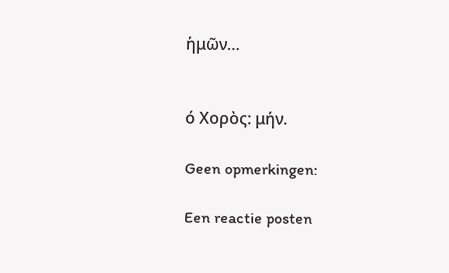ἡμῶν…


ό Χορὸς: μήν.

Geen opmerkingen:

Een reactie posten